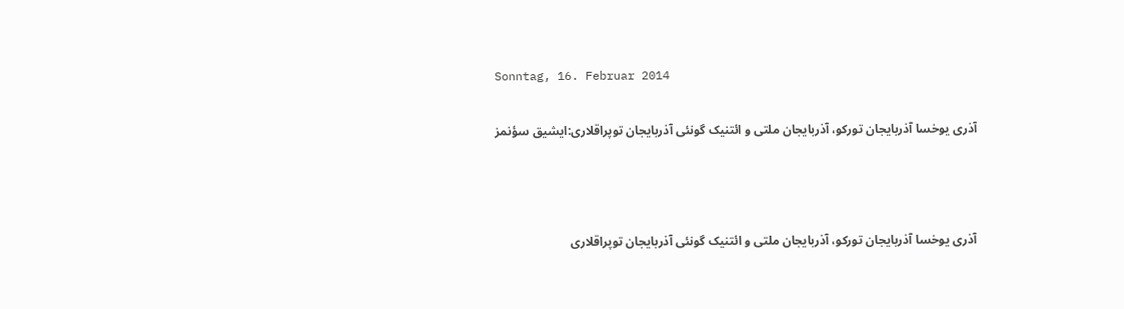Sonntag, 16. Februar 2014

آذری یوخسا آذربایجان تورکو، آذربایجان ملتی و ائتنیک گونئی آذربایجان توپراقلاری:ایشیق سؤنمز



آذری یوخسا آذربایجان تورکو، آذربایجان ملتی و ائتنیک گونئی آذربایجان توپراقلاری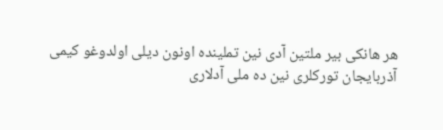هر هانکی بیر ملتین آدی نین تملینده اونون دیلی اولدوغو کیمی آذربایجان تورکلری نین ده ملی آدلاری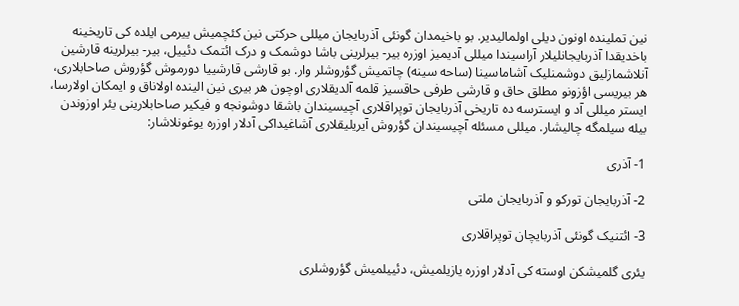نین تملینده اونون دیلی اولمالیدیر. بو باخیمدان گونئی آذربایجان میللی حرکتی نین کئچمیش ییرمی ایلده کی تاریخینه باخدیقدا آذربایجانلیلار آراسیندا میللی آدیمیز اوزره بیر- بیرلرینی باشا دوشمک و درک ائتمک دئییل، بیر- بیرلرینه قارشین آنلاشمازلیق دوشمنلیک آشاماسینا (ساحه سینه) چاتمیش گؤروشلر وار. بو قارشی قارشییا دورموش گؤروش صاحابلاری، هر بیریسی اؤزونو مطلق حاق و قارشی طرفی حاقسیز قلمه آلدیقلاری اوچون هر بیری نین الینده اولاناق و ایمکان اولارسا، ایستر میللی آد و ایسترسه ده تاریخی آذربایجان توپراقلاری آچیسیندان باشقا دوشونجه و فیکیر صاحابلارینی یئر اوزوندن بیله سیلمگه چالیشار. میللی مسئله آچیسیندان گؤروش آیریلیقلاری آشاغیداکی آدلار اوزره یوغونلاشار:

1- آذری

2- آذربایجان تورکو و آذربایجان ملتی

3- ائتنیک گونئی آذربایچان توپراقلاری

یئری گلمیشکن اوسته کی آدلار اوزره یازیلمیش، دئییلمیش گؤروشلری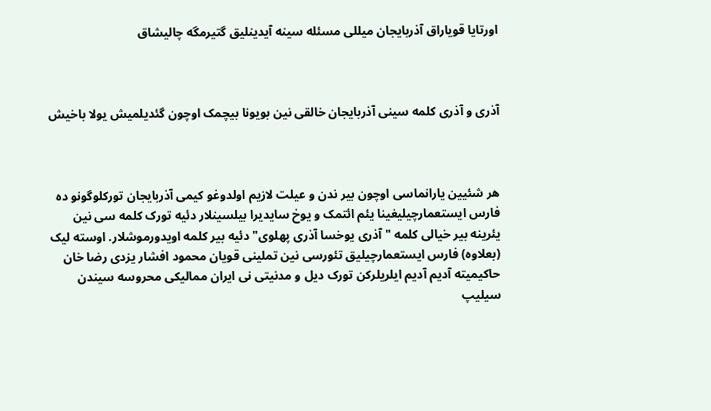اورتایا قویاراق آذربایجان میللی مسئله سینه آیدینلیق گتیرمگه چالیشاق



آذری و آذری کلمه سینی آذربایجان خالقی نین بویونا بیچمک اوچون گئدیلمیش یولا باخیش



هر شئیین یارانماسی اوچون بیر ندن و عیلت لازیم اولدوغو کیمی آذربایجان تورکلوگونو ده فارس ایستعمارچیلیغینا یئم ائتمک و یوخ سایدیرا بیلسینلار دئیه تورک کلمه سی نین یئرینه بیر خیالی کلمه "آذری یوخسا آذری پهلوی" دئیه بیر کلمه اویدورموشلار. اوسته لیک (بعلاوه) فارس ایستعمارچیلیق تئورسی نین تملینی قویان محمود افشار یزدی رضا خان حاکیمیته آدیم آدیم ایلریلرکن تورک دیل و مدنیتی نی ایران ممالیکی محروسه سیندن سیلیپ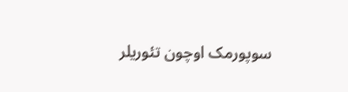سوپورمک اوچون تئوریلر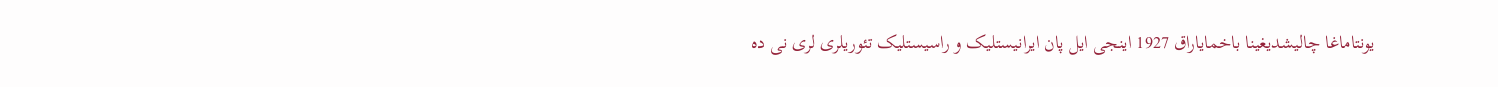یونتاماغا چالیشدیغینا باخمایاراق 1927 اینجی ایل پان ایرانیستلیک و راسیستلیک تئوریلری لری نی ده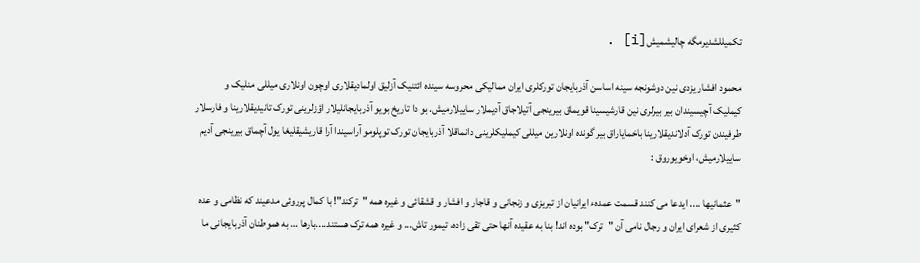تکمیللشدیرمگه چالیشمیش[i] .

محمود افشار یزدی نین دوشونجه سینه اساسن آذربایجان تورکلری ایران ممالیکی محروسه سینده ائتنیک آزلیق اولمادیقلاری اوچون اونلاری میللی منلیک و کیملیک آچیسیندان بیر بیرلری نین قارشیسینا قویماق بیرینجی آتیلاجاق آدیملار ساییلارمیش. بو دا تاریخ بویو آذربایجانلیلار اؤزلرینی تورک تانیدیقلارینا و فارسلار طرفیندن تورک آدلاندیقلارینا باخمایاراق بیر گونده اونلارین میللی کیملیکلرینی دانماقلا آذربایجان تورک توپلومو آراسیندا آرا قاریشیقلیغا یول آچماق بیرینجی آدیم ساییلارمیش، اوخویوروق :

"عثمانیها .... ایدعا می کنند قسمت عمدهء ایرانیان از تبریزی و زنجانی و قاجار و افشار و قشقائی و غیره همه "ترکند"! با کمال پرروئی مدعیند که نظامی و عده کثیری از شعرای ایران و رجال نامی آن "ترک" بوده اند! بنا به عقیده آنها حتی تقی زاده، تیمور تاش... و غیره همه ترک هستند....بارها … به هموطنان آذربایجانی ما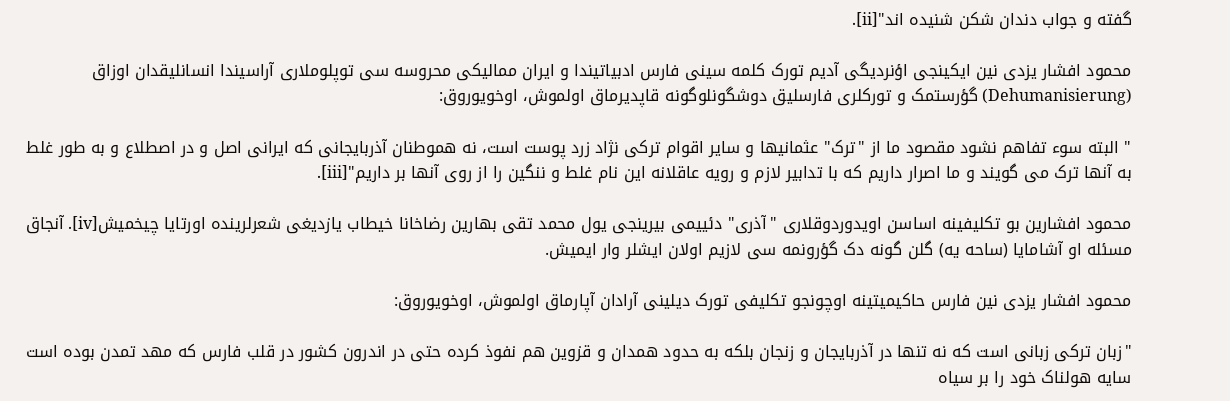گفته و جواب دندان شکن شنیده اند"[ii].

محمود افشار یزدی نین ایکینجی اؤنردیگی آدیم تورک کلمه سینی فارس ادبیاتیندا و ایران ممالیکی محروسه سی توپلوملاری آراسیندا انسانلیقدان اوزاق (Dehumanisierung) گؤرستمک و تورکلری فارسلیق دوشگونلوگونه قاپدیرماق اولموش، اوخویوروق:

" البته سوء تفاهم نشود مقصود ما از "ترک" عثمانیها و سایر اقوام ترکی نژاد زرد پوست است، نه هموطنان آذربایجانی که ایرانی اصل و در اصطلاع و به طور غلط به آنها ترک می گویند و ما اصرار داریم که با تدابیر لازم و رویه عاقلانه این نام غلط و ننگین را از روی آنها بر داریم"[iii].

محمود افشارین بو تکلیفینه اساسن اویدوردوقلاری "آذری" دئییمی بیرینجی یول محمد تقی بهارین رضاخانا خیطاب یازدیغی شعرلرینده اورتایا چیخمیش[iv]. آنجاق مسئله او آشامایا (ساحه یه) گلن گونه دک گؤرونمه سی لازیم اولان ایشلر وار ایمیش.

محمود افشار یزدی نین فارس حاکیمیتینه اوچونجو تکلیفی تورک دیلینی آرادان آپارماق اولموش، اوخویوروق:

"زبان ترکی زبانی است که نه تنها در آذربایجان و زنجان بلکه به حدود همدان و قزوین هم نفوذ کرده حتی در اندرون کشور در قلب فارس که مهد تمدن بوده است سایه هولناک خود را بر سیاه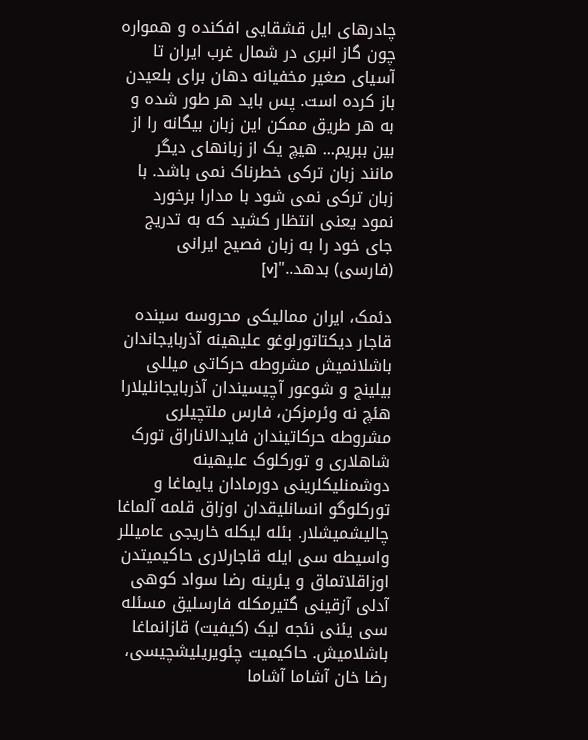چادرهای ایل قشقایی افکنده و همواره چون گاز انبری در شمال غرب ایران تا آسیای صغیر مخفیانه دهان برای بلعیدن باز کرده است. پس باید هر طور شده و به هر طریق ممکن این زبان بیگانه را از بین ببریم... هیچ یک از زبانهای دیگر مانند زبان ترکی خطرناک نمی باشد. با زبان ترکی نمی شود با مدارا برخورد نمود یعنی انتظار کشید که به تدریج جای خود را به زبان فصیح ایرانی (فارسی) بدهد.."[v]

دئمک، ایران ممالیکی محروسه سینده قاجار دیکتاتورلوغو علیهینه آذربایجاندان باشلانمیش مشروطه حرکاتی میللی بیلینج و شوعور آچیسیندان آذربایجانلیلارا هئچ نه وئرمزکن، فارس ملتچیلری مشروطه حرکاتیندان فایدالاناراق تورک شاهلاری و تورکلوک علیهینه دوشمنلیکلرینی دورمادان یایماغا و تورکلوگو انسانلیقدان اوزاق قلمه آلماغا چالیشمیشلار. بئله لیکله خاریجی عامیللر واسیطه سی ایله قاجارلاری حاکیمیتدن اوزاقلاتماق و یئرینه رضا سواد کوهی آدلی آزقینی گتیرمکله فارسلیق مسئله سی یئنی نئجه لیک (کیفیت) قازانماغا باشلامیش. حاکیمیت چئویریلیشچیسی، رضا خان آشاما آشاما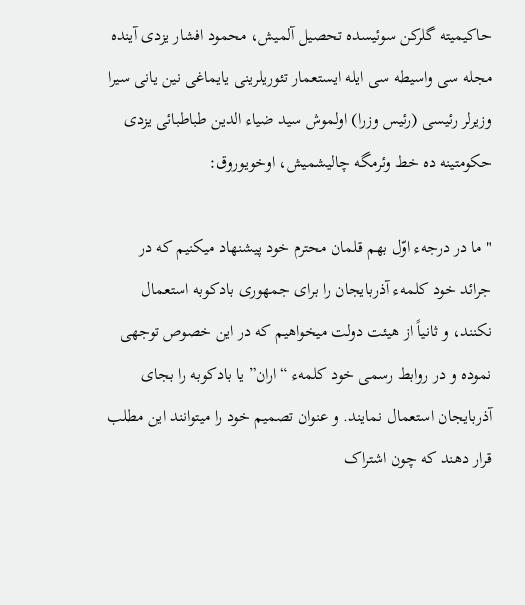حاکیمیته گلرکن سوئیسده تحصیل آلمیش، محمود افشار یزدی آینده مجله سی واسیطه سی ایله ایستعمار تئوریلرینی یایماغی نین یانی سیرا وزیرلر رئیسی (رئیس وزرا) اولموش سید ضیاء الدین طباطبائی یزدی حکومتینه ده خط وئرمگه چالیشمیش، اوخویوروق:

" ما در درجهء اوّل بهم قلمان محترم خود پیشنهاد میکنیم که در جرائد خود کلمهء آذربایجان را برای جمهوری بادکوبه استعمال نکنند، و ثانیاً از هیئت دولت میخواهیم که در این خصوص توجهی نموده و در روابط رسمی خود کلمهء “اران” یا بادکوبه را بجای آذربایجان استعمال نمایند. و عنوان تصمیم خود را میتوانند این مطلب قرار دهند که چون اشتراک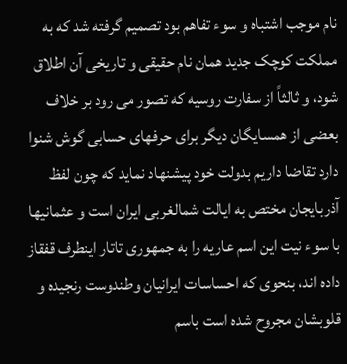نام موجب اشتباه و سوء تفاهم بود تصمیم گرفته شد که به مملکت کوچک جدید همان نام حقیقی و تاریخی آن اطلاق شود، و ثالثاً از سفارت روسیه که تصور می رود بر خلاف بعضی از همسایگان دیگر برای حرفهای حسابی گوش شنوا دارد تقاضا داریم بدولت خود پیشنهاد نماید که چون لفظ آذربایجان مختص به ایالت شمالغربی ایران است و عثمانیها با سوء نیت این اسم عاریه را به جمهوری تاتار اینطرف قفقاز داده اند، بنحوی که احساسات ایرانیان وطندوست رنجیده و قلوبشان مجروح شده است باسم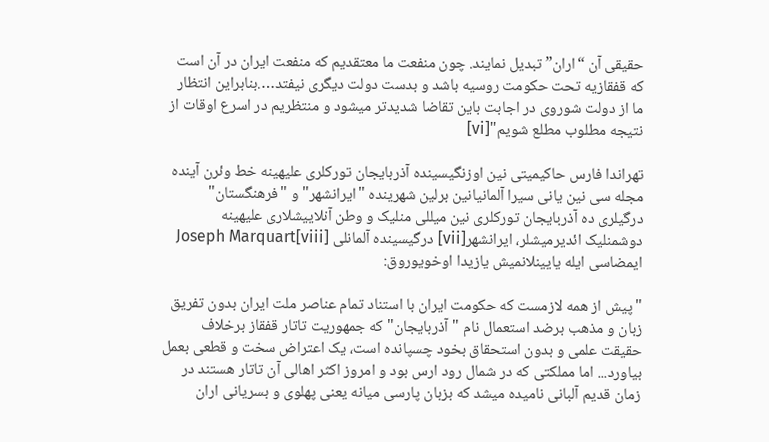حقیقی آن “اران” تبدیل نمایند. چون منفعت ما معتقدیم که منفعت ایران در آن است که قفقازیه تحت حکومت روسیه باشد و بدست دولت دیگری نیفتد….بنابراین انتظار ما از دولت شوروی در اجابت باین تقاضا شدیدتر میشود و منتظریم در اسرع اوقات از نتیجه مطلوب مطلع شویم"[vi]

تهراندا فارس حاکیمیتی نین اوزنگیسینده آذربایجان تورکلری علیهینه خط وئرن آینده مجله سی نین یانی سیرا آلمانیانین برلین شهرینده "ایرانشهر" و "فرهنگستان" درگیلری ده آذربایجان تورکلری نین میللی منلیک و وطن آنلاییشلاری علیهینه دوشمنلیک ائدیرمیشلر، ایرانشهر[vii] درگیسینده آلمانلی Joseph Marquart[viii] ایمضاسی ایله یایینلانمیش یازیدا اوخویوروق:

"پیش از همه لازمست که حکومت ایران با استناد تمام عناصر ملت ایران بدون تفریق زبان و مذهب برضد استعمال نام "آذربایجان" که جمهوریت تاتار قفقاز برخلاف حقیقت علمی و بدون استحقاق بخود چسپانده است، یک اعتراض سخت و قطعی بعمل بیاورد... اما مملکتی که در شمال رود ارس بود و امروز اکثر اهالی آن تاتار هستند در زمان قدیم آلبانی نامیده میشد که بزبان پارسی میانه یعنی پهلوی و بسریانی اران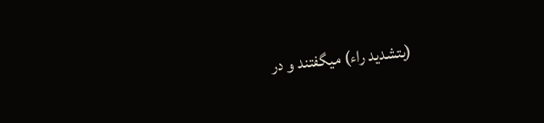(بتشدید راء) میگفتند و در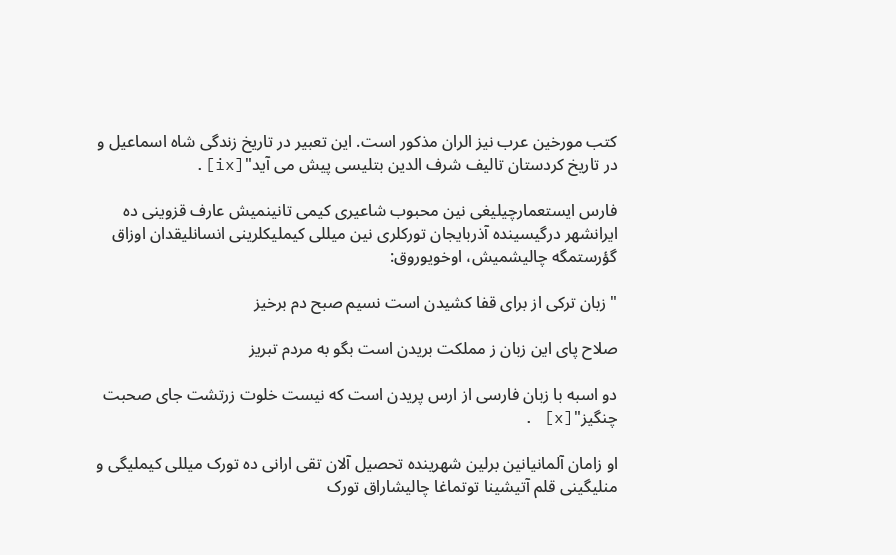کتب مورخین عرب نیز الران مذکور است. این تعبیر در تاریخ زندگی شاه اسماعیل و در تاریخ کردستان تالیف شرف الدین بتلیسی پیش می آید"[ix].

فارس ایستعمارچیلیغی نین محبوب شاعیری کیمی تانینمیش عارف قزوینی ده ایرانشهر درگیسینده آذربایجان تورکلری نین میللی کیملیکلرینی انسانلیقدان اوزاق گؤرستمگه چالیشمیش، اوخویوروق:

" زبان ترکی از برای قفا کشیدن است نسیم صبح دم برخیز

صلاح پای این زبان ز مملکت بریدن است بگو به مردم تبریز

دو اسبه با زبان فارسی از ارس پریدن است که نیست خلوت زرتشت جای صحبت چنگیز"[x] .

او زامان آلمانیانین برلین شهرینده تحصیل آلان تقی ارانی ده تورک میللی کیملیگی و منلیگینی قلم آتیشینا توتماغا چالیشاراق تورک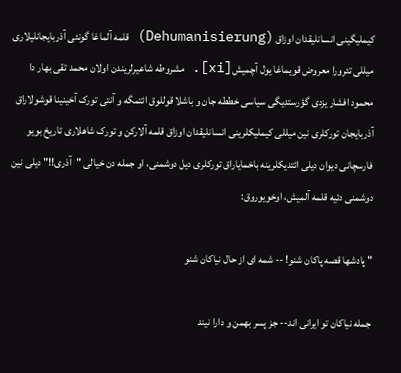کیملیگینی انسانلیقدان اوزاق (Dehumanisierung) قلمه آلماغا گونئی آذربایجانلیلاری میللی تئرورا معروض قویماغا یول آچمیش[xi]. مشروطه شاعیرلریندن اولان محمد تقی بهار دا محمود افشار یزدی گؤرستدیگی سیاسی خططه جان و باشلا قوللوق ائتمگه و آنتی تورک آخینینا قوشولاراق آذربایجان تورکلری نین میللی کیملیکلرینی انسانلیقدان اوزاق قلمه آلارکن و تورک شاهلاری تاریخ بویو فارسچانی دیوان دیلی ائتدیکلرینه باخمایاراق تورکلری دیل دوشمنی، او جمله دن خیالی "آذری!!" دیلی نین دوشمنی دئیه قلمه آلمیش، اوخویوروق:

" پادشها قصه پاکان شنو! -- شمه ای از حال نیاکان شنو

جمله نیاکان تو ایرانی اند-- جز پسر بهمن و دارا نیند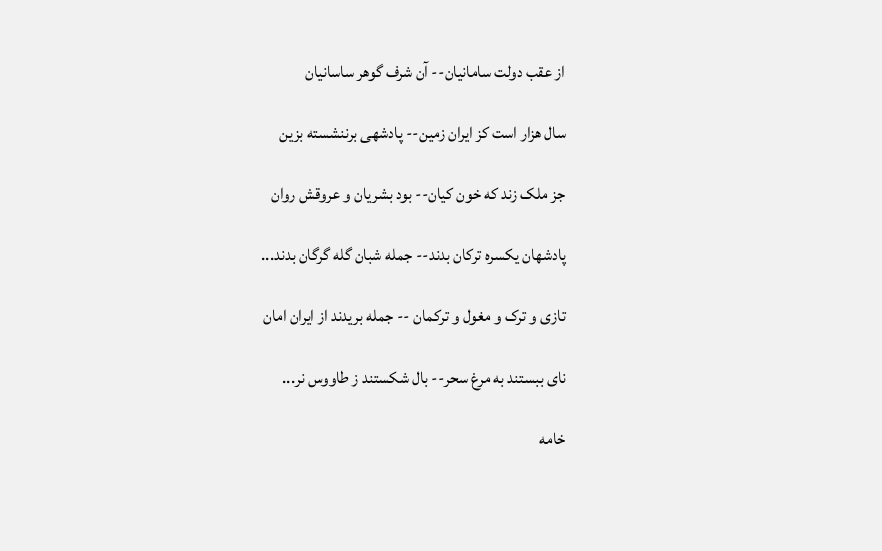از عقب دولت سامانیان-- آن شرف گوهر ساسانیان

سال هزار است کز ایران زمین-- پادشهی برننشسته بزین

جز ملک زند که خون کیان-- بود بشریان و عروقش روان

پادشهان یکسره ترکان بدند-- جمله شبان گله گرگان بدند...

تازی و ترک و مغول و ترکمان -- جمله بریدند از ایران امان

نای ببستند به مرغ سحر-- بال شکستند ز طاووس نر...

خامه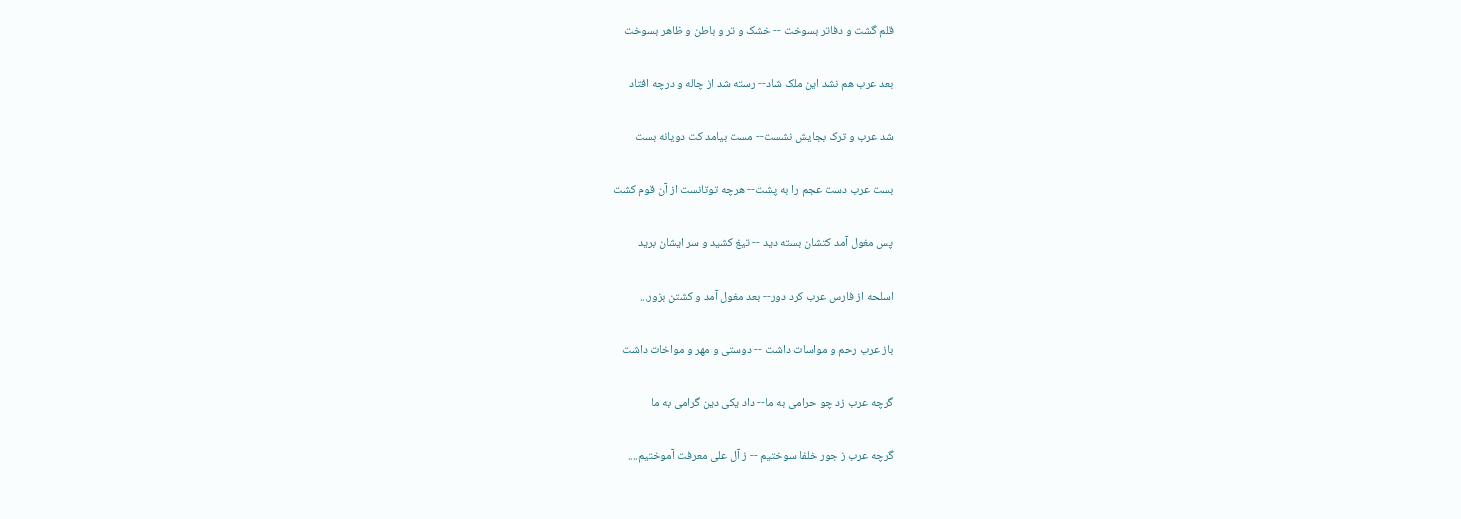قلم گشت و دفاتر بسوخت -- خشک و تر و باطن و ظاهر بسوخت

بعد عرب هم نشد این ملک شاد-- رسته شد از چاله و درچه افتاد

شد عرب و ترک بجایش نشست-- مست بیامد کت دویانه بست

بست عرب دست عجم را به پشت-- هرچه توتانست از آن قوم کشت

پس مغول آمد کتشان بسته دید -- تیغ کشید و سر ایشان برید

اسلحه از فارس عرب کرد دور-- بعد مغول آمد و کشتن بزور...

باز عرب رحم و مواسات داشت -- دوستی و مهر و مواخات داشت

گرچه عرب زد چو حرامی به ما-- داد یکی دین گرامی به ما

گرچه عرب ز جور خلفا سوختیم -- ز آل علی معرفت آموختیم....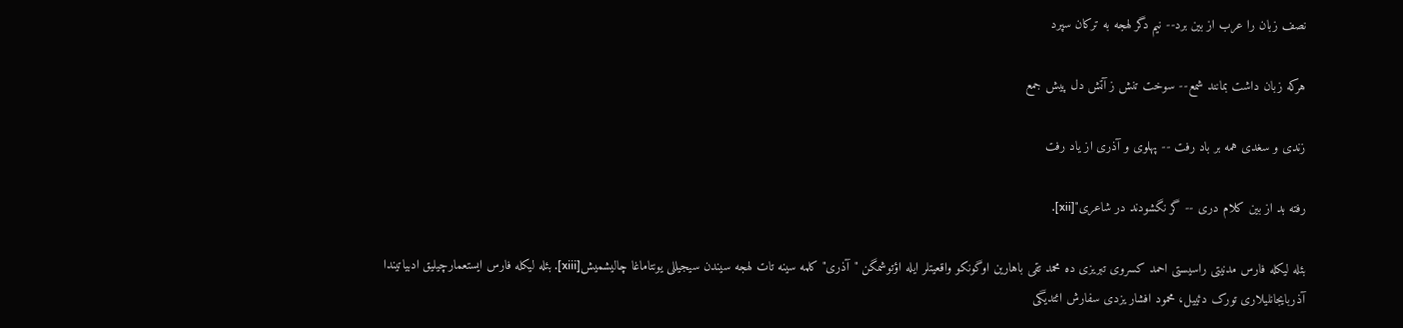نصف زبان را عرب از بین برد-- نیم دگر لهجه به ترکان سپرد

هرکه زبان داشت بمانند شمع-- سوخت تنش ز آتش دل پیش جمع

زندی و سغدی همه بر باد رفت -- پهلوی و آذری از یاد رفت

رفته بد از بین کلام دری -- گر نگشودند در شاعری"[xii].

بئله لیکله فارس مدنیتی راسیستی احمد کسروی تبریزی ده محمد تقی باهارین اوگونکو واقعیتلر ایله اؤتوشمگن "آذری" کلمه سینه تات لهجه سیندن سیجیللی یونتاماغا چالیشمیش[xiii]. بئله لیکله فارس ایستعمارچیلیق ادبیاتیندا آذربایجانلیلاری تورک دئییل، محمود افشار یزدی سفارش ائتدیگی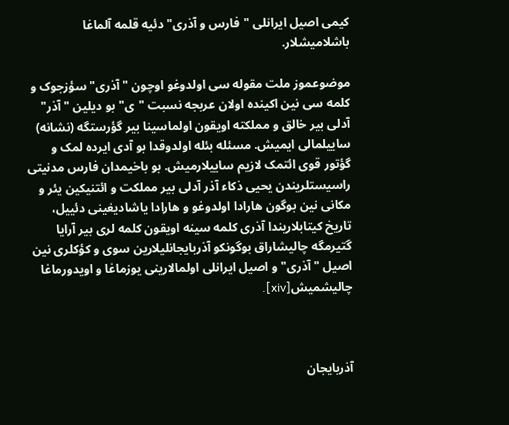کیمی اصیل ایرانلی "فارس و آذری" دئیه قلمه آلماغا باشلامیشلار.

موضوعموز ملت مقوله سی اولدوغو اوچون "آذری" سؤزجوک و کلمه سی نین اکینده اولان عربجه نسبت "ی" بو دیلین "آذر" آدلی بیر خالق و مملکته اویقون اولماسینا بیر گؤرستگه (نشانه) ساییلمالی ایمیش. مسئله بئله اولدوقدا بو آدی ایرده لمک و گؤتور قوی ائتمک لازیم ساییلارمیش. بو باخیمدان فارس مدنیتی راسیستلریندن یحیی ذکاء آذر آدلی بیر مملکت و ائتنیکین یئر و مکانی نین بوگون هارادا اولدوغو و هارادا یاشادیغینی دئییل، تاریخ کیتابلاریندا آذری کلمه سینه اویقون کلمه لری بیر آرایا گتیرمگه چالیشاراق بوگونکو آذربایجانلیلارین سوی و کؤکلری نین اصیل "آذری" و اصیل ایرانلی اولمالارینی یوزماغا و اویدورماغا چالیشمیش[xiv].



آذربایجان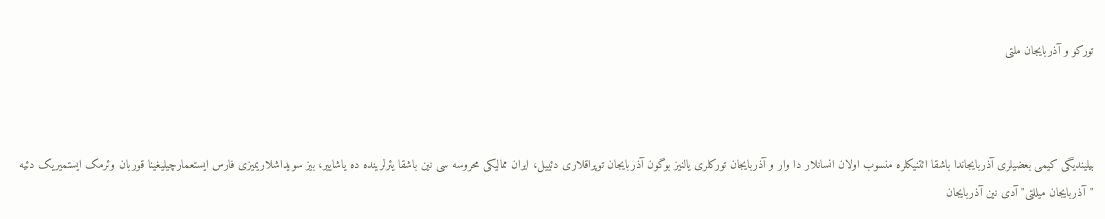تورکو و آذربایجان ملتی



بیلیندیگی کیمی بعضیلری آذربایجاندا باشقا ائتنیکلره منسوب اولان انسانلار دا وار و آذربایجان تورکلری یالنیز بوگون آذربایجان توپراقلاری دئییل، ایران ممالیکی محروسه سی نین باشقا یئرلرینده ده یاشاییر، بیز سویداشلاریمیزی فارس ایستعمارچیلیغینا قوربان وئرمک ایستمیریک دئیه "آذربایجان میللتی" آدی نین آذربایجان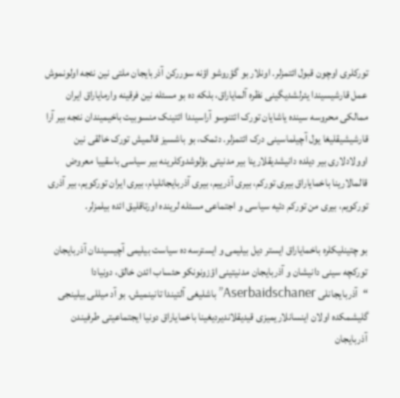تورکلری اوچون قبول ائتمزلر. اونلار بو گؤروشو اؤنه سوررکن آذربایجان ملتی نین نئجه اولونموش عمل قارشیسیندا یئرلشدیگینی نظره آلمایاراق، بلکه ده بو مسئله نین فرقینه وارمایاراق ایران ممالکی محروسه سینده یاشایان تورک ائتنوسو آراسیندا ائتینک منسوبیت باخیمیندان نئجه بیر آرا قارشیشیقلیغا یول آچیلماسینی درک ائتمزلر. دئمک، بو باشسیز قالمیش تورک خالقی نین اوولادلاری بیر دیلده دانیشدیقلارینا بیر مدنیتی بؤلوشدوکلرینه بیر سیاسی باسقییا معروض قالمالارینا باخمایاراق بیری تورکم، بیری آذرییم، بیری آذربایجانلیام، بیری ایران تورکویم، بیر آذری تورکویم، بیری من تورکم دئیه سیاسی و اجتماعی مسئله لرینده اورتاقلیق ائده بیلمزلر.

بو چتینلیکلره باخمایاراق ایستر دیل بیلیمی و ایسترسه ده سیاست بیلیمی آچیسیندان آذربایجان تورکچه سینی دانیشان و آذربایجان مدنیتینی اؤزونونکو حئساب ائدن خالق، دونیادا “آذربایجانلی Aserbaidschaner” باشلیغی آلتیندا تانینمیش. بو آد میللی بیلینجی گلیشمکده اولان اینسانلاریمیزی قیدیقلاندیردیغینا باخمایاراق دونیا ایجتماعیتی طرفیندن آذربایجان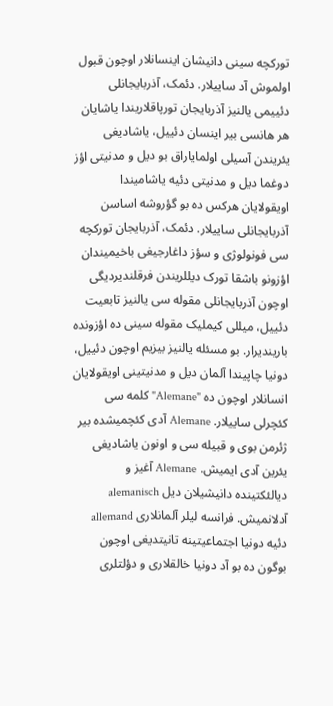تورکچه سینی دانیشان اینسانلار اوچون قبول اولموش آد ساییلار. دئمک، آذربایجانلی دئییمی یالنیز آذربایجان تورپاقلاریندا یاشایان هر هانسی بیر اینسان دئییل، یاشادیغی یئریندن آسیلی اولمایاراق بو دیل و مدنیتی اؤز دوغما دیل و مدنیتی دئیه یاشامیندا اویقولایان هرکس ده بو گؤروشه اساسن آذربایجانلی ساییلار. دئمک، آذربایجان تورکچه سی فونولوژی و سؤز داغارجیغی باخیمیندان اؤزونو باشقا تورک دیللریندن فرقلندیردیگی اوچون آذربایجانلی مقوله سی یالنیز تابعیت دئییل، میللی کیملیک مقوله سینی ده اؤزونده باریندیرار. بو مسئله یالنیز بیزیم اوچون دئییل، دونیا چاپیندا آلمان دیل و مدنیتینی اویقولایان انسانلار اوچون ده "Alemane" کلمه سی کئچرلی ساییلار. Alemane آدی کئچمیشده بیر ژئرمن بوی و قبیله سی و اونون یاشادیغی یئرین آدی ایمیش. Alemane آغیز و دیالئکتینده دانیشیلان دیل alemanisch آدلانمیش. فرانسه لیلر آلمانلاری allemand دئیه دونیا اجتماعیتینه تانیتدیغی اوچون بوگون ده بو آد دونیا خالقلاری و دؤلتلری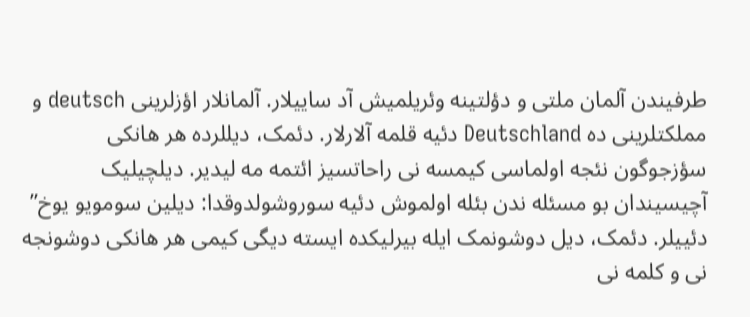طرفیندن آلمان ملتی و دؤلتینه وئریلمیش آد ساییلار. آلمانلار اؤزلرینی deutsch و مملکتلرینی ده Deutschland دئیه قلمه آلارلار. دئمک، دیللرده هر هانکی سؤزجوگون نئجه اولماسی کیمسه نی راحاتسیز ائتمه مه لیدیر. دیلچیلیک آچیسیندان بو مسئله ندن بئله اولموش دئیه سوروشولدوقدا: دیلین سومویو یوخ” دئییلر. دئمک، دیل دوشونمک ایله بیرلیکده ایسته دیگی کیمی هر هانکی دوشونجه نی و کلمه نی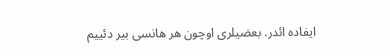ایفاده ائدر. بعضیلری اوچون هر هانسی بیر دئییم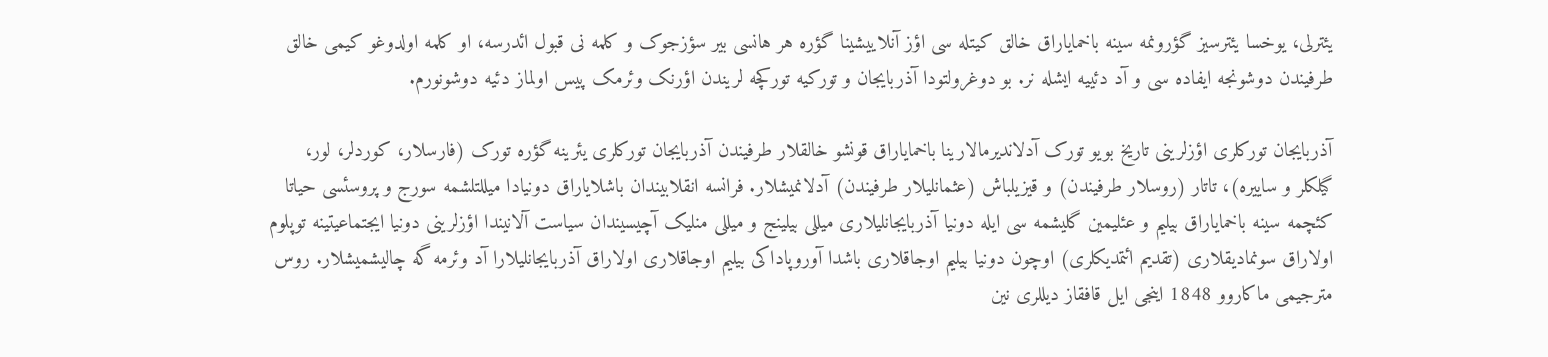یئترلی، یوخسا یئترسیز گؤرونمه سینه باخمایاراق خالق کیتله سی اؤز آنلاییشینا گؤره هر هانسی بیر سؤزجوک و کلمه نی قبول ائدرسه، او کلمه اولدوغو کیمی خالق طرفیندن دوشونجه ایفاده سی و آد دئییه ایشله نر. بو دوغرولتودا آذربایجان و تورکیه تورکچه لریندن اؤرنک وئرمک پیس اولماز دئیه دوشونورم.

آذربایجان تورکلری اؤزلرینی تاریخ بویو تورک آدلاندیرمالارینا باخمایاراق قونشو خالقلار طرفیندن آذربایجان تورکلری یئرینه گؤره تورک (فارسلار، کوردلر، لور، گیلکلر و ساییره)، تاتار (روسلار طرفیندن) و قیزیلباش (عثمانلیلار طرفیندن) آدلانمیشلار. فرانسه انقلابیندان باشلایاراق دونیادا میللتلشمه سورج و پروسئسی حیاتا کئچمه سینه باخمایاراق بیلیم و عئلیمین گلیشمه سی ایله دونیا آذربایجانلیلاری میللی بیلینج و میللی منلیک آچیسیندان سیاست آلانیندا اؤزلرینی دونیا ایجتماعیتینه توپلوم اولاراق سونمادیقلاری (تقدیم ائتمدیکلری) اوچون دونیا بیلیم اوجاقلاری باشدا آوروپاداکی بیلیم اوجاقلاری اولاراق آذربایجانلیلارا آد وئرمه گه چالیشمیشلار. روس مترجیمی ماکاروو 1848 اینجی ایل قافقاز دیللری نین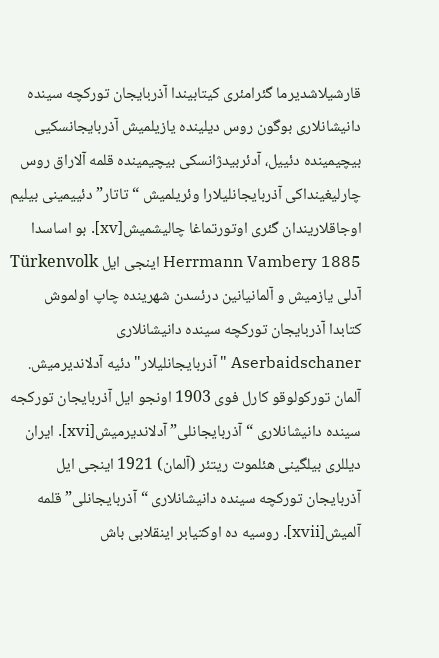قارشیلاشدیرما گئرامئری کیتابیندا آذربایجان تورکچه سینده دانیشانلاری بوگون روس دیلینده یازیلمیش آذربایجانسکیی بیچیمینده دئییل، آدئربیدژانسکی بیچیمینده قلمه آلاراق روس چارلیغینداکی آذربایجانلیلارا وئریلمیش “تاتار” دئییمینی بیلیم اوجاقلاریندان گئری اوتورتماغا چالیشمیش[xv]. بو اساسدا Herrmann Vambery 1885 اینجی ایل Türkenvolk آدلی یازمیش و آلمانیانین درئسدن شهرینده چاپ اولموش کتابدا آذربایجان تورکچه سینده دانیشانلاری Aserbaidschaner "آذربایجانلیلار" دئیه آدلاندیرمیش. آلمان تورکولوقو کارل فوی 1903 اونجو ایل آذربایجان تورکجه سینده دانیشانلاری “آذربایجانلی” آدلاندیرمیش[xvi]. ایران دیللری بیلگینی هئلموت ریتئر (آلمان) 1921 اینجی ایل آذربایجان تورکچه سینده دانیشانلاری “آذربایجانلی” قلمه آلمیش[xvii]. روسیه ده اوکتیابر اینقلابی باش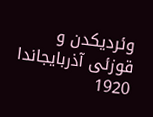وئردیکدن و قوزئی آذربایجاندا 1920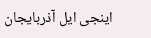اینجی ایل آذربایجان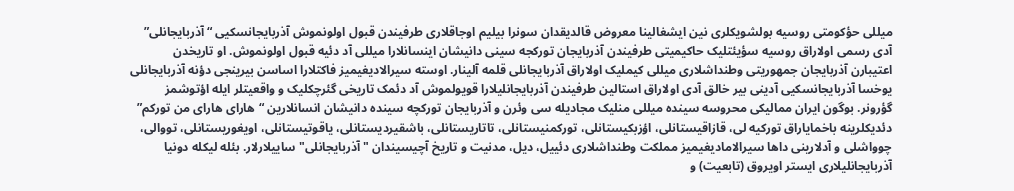میللی حؤکومتی روسیه بولشویکلری نین ایشغالینا معروض قالدیقدان سونرا بیلیم اوجاقلاری طرفیندن قبول اولونموش آذربایجانسکیی “آذربایجانلی” آدی رسمی اولاراق روسیه سؤیئتلیک حاکیمیتی طرفیندن آذربایجان تورکجه سینی دانیشان اینسانلارا میللی آد دئیه قبول اولونموش. او تاریخدن اعتیبارن آذربایجان جمهوریتی وطنداشلاری میللی کیملیک اولاراق آذربایجانلی قلمه آلینار. اوسته سیرالادیغیمیز فاکتلارا اساسن بیرینجی دؤنه آذربایجانلی یوخسا آذربایجانسکیی آدینی بیر خالق آدی اولاراق استالین طرفیندن آذربایجانلیلارا قویولموش آد دئمک تاریخی گئرچکلیک و واقعیتلر ایله اؤتوشمز گؤرونر. بوگون ایران ممالیکی محروسه سینده میللی منلیک مجادیله سی وئرن و آذربایجان تورکچه سینده دانیشان انسانلارین “هارای هارای من تورکم” دئدیکلرینه باخمایاراق تورکیه لی، قازاقیستانلی، اؤزبکیستانلی، تورکمنیستانلی، تاتاریستانلی، باشقیردیستانلی، یاقوتیستانلی، اویغوریستانلی، تووالی، چوواشلی و آدلارینی داها سیرالامادیغیمیز مملکت وطنداشلاری دئییل، دیل، مدنیت و تاریخ آچیسیندان "آذربایجانلی" ساییلارلار. بئله لیکله دونیا آذربایجانلیلاری ایستر اویروق (تابعیت) و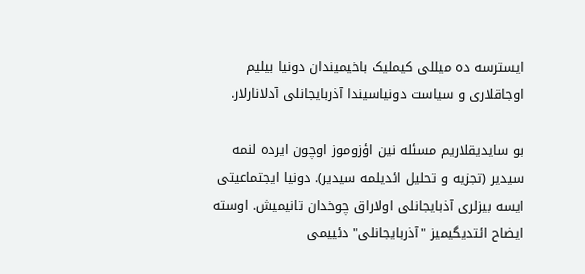ایسترسه ده میللی کیملیک باخیمیندان دونیا بیلیم اوجاقلاری و سیاست دونیاسیندا آذربایجانلی آدلانارلار.

بو سایدیقلاریم مسئله نین اؤزوموز اوچون ایرده لنمه سیدیر (تجزیه و تحلیل ائدیلمه سیدیر). دونیا ایجتماعیتی ایسه بیزلری آذبایجانلی اولاراق چوخدان تانیمیش. اوسته ایضاح ائتدیگیمیز "آذربایجانلی" دئییمی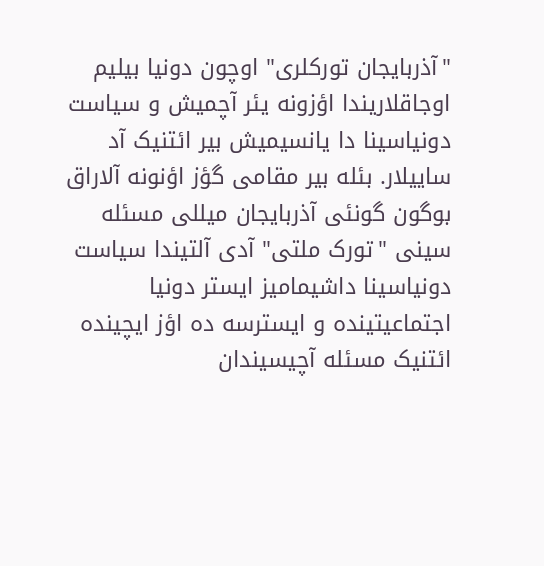"آذربایجان تورکلری" اوچون دونیا بیلیم اوجاقلاریندا اؤزونه یئر آچمیش و سیاست دونیاسینا دا یانسیمیش بیر ائتنیک آد ساییلار. بئله بیر مقامی گؤز اؤنونه آلاراق بوگون گونئی آذربایجان میللی مسئله سینی "تورک ملتی" آدی آلتیندا سیاست دونیاسینا داشیمامیز ایستر دونیا اجتماعیتینده و ایسترسه ده اؤز ایچینده ائتنیک مسئله آچیسیندان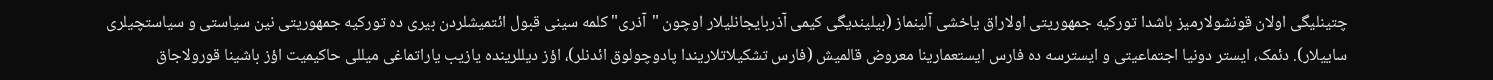چتینلیگی اولان قونشولارمیز باشدا تورکیه جمهوریتی اولاراق یاخشی آلینماز (بیلیندیگی کیمی آذربایجانلیلار اوچون "آذری" کلمه سینی قبول ائتمیشلردن بیری ده تورکیه جمهوریتی نین سیاستی و سیاستچیلری ساییلار). دئمک، ایستر دونیا اجتماعیتی و ایسترسه ده فارس ایستعمارینا معروض قالمیش (فارس تشکیلاتلاریندا پادوچولوق ائدنلر)، اؤز دیللرینده یازیب یاراتماغی میللی حاکیمیت اؤز باشینا قورولاجاق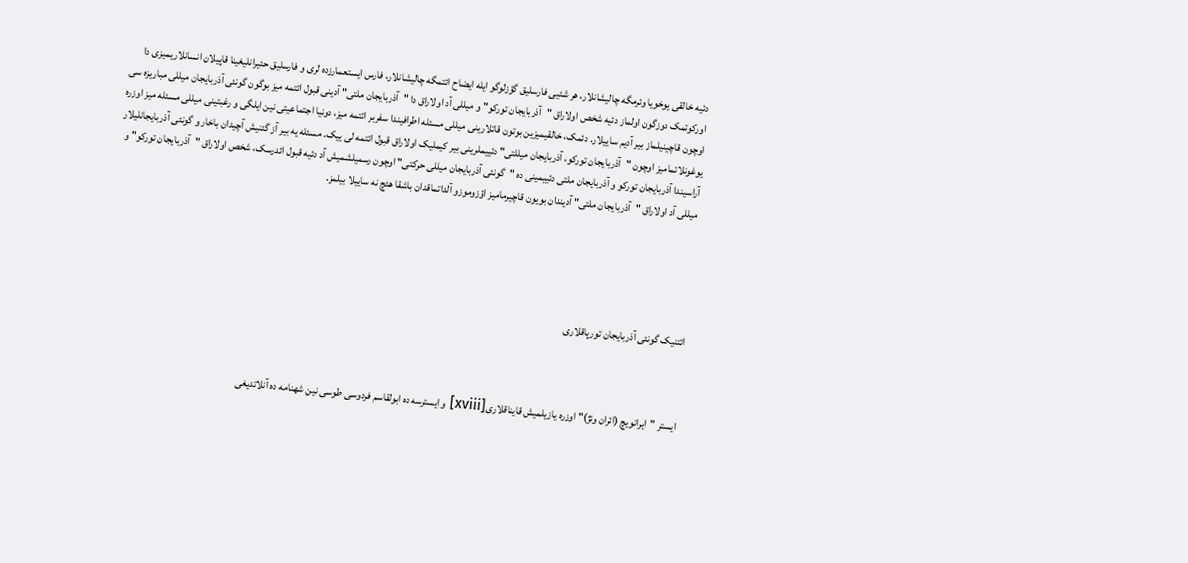دئیه خالقی یوخویا وئرمگه چالیشانلار، هر شئیی فارسلیق گؤزلوگو ایله ایضاح ائتمگه چالیشانلار، فارس ایستعمارزده لری و فارسلیق حئیرانلیغینا قاپیلان انسانلاریمیزی دا اورکوتمک دوزگون اولماز دئیه شخص اولاراق "آذربایجان تورکو" و میللی آد اولاراق دا "آذربایجان ملتی" آدینی قبول ائتمه میز بوگون گونئی آذربایجان میللی مباریزه سی اوچون قاچینیلماز بیر آدیم ساییلار. دئمک، خالقیمیزین بوتون قاتلارینی میللی مسئله اطرافیندا سفربر ائتمه میز، دونیا اجتماعیتی نین ایلگی و رغبتینی میللی مسئله میز اوزره یوغونلاتمامیز اوچون "آذربایجان تورکو، آذربایجان میللتی" دئییملرینی بیر کیملیک اولاراق قبول ائتمه لی ییک. مسئله یه بیر آز گئنیش آچیدان باخار و گونئی آذربایجانلیلار آراسیندا آذربایجان تورکو و آذربایجان ملتی دئییمینی ده "گونئی آذربایجان میللی حرکتی" اوچون رسمیلشمیش آد دئیه قبول ائدرسک، شخص اولاراق "آذربایجان تورکو" و میللی آد اولاراق "آذربایجان ملتی" آدیندان بویون قاچیرمامیز اؤزوموزو آلداتماقدان باشقا هئچ نه ساییلا بیلمز.





ائتنیک گونئی آذربایجان تورپاقلاری



ایستر "ایرانویچ (ائران وئژ)" اوزره یازیلمیش قایناقلاری[xviii] و ایسترسه ده ابولقاسم فردوسی طوسی نین شهنامه ده آنلاتدیغی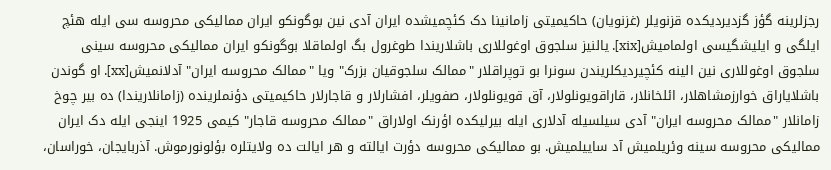رجزلرینه گؤز گزدیردیکده قزنویلر (غزنویان) حاکیمیتی زامانینا دک کئچمیشده ایران آدی نین بوگونکو ایران ممالیکی محروسه سی ایله هئچ ایلگی و ایلیشگیسی اولمامیش[xix]. یالنیز سلجوق اوغوللاری باشلاریندا طوغرول بگ اولماقلا بوگونکو ایران ممالیکی محروسه سینی سلجوق اوغوللاری نین الینه کئچیردیکلریندن سونرا بو توپراقلار "ممالک سلجوقیان بزرک" ویا "ممالک محروسه ایران" آدلانمیش[xx]. او گوندن باشلایاراق خوارزمشاهلار، ائلخانلار، قاراقویونلولار، آق قویونلولار، صفویلر، افشارلار و قاجارلار حاکیمیتی دؤنملرینده (زامانلاریندا) ده بیر چوخ زامانلار "ممالک محروسه ایران" آدی سیلسیله آدلاری ایله بیرلیکده اؤرنک اولاراق "ممالک محروسه قاجار" کیمی 1925 اینجی ایله دک ایران ممالیکی محروسه سینه وئریلمیش آد ساییلمیش. بو ممالیکی محروسه دؤرت ایالته و هر ایالت ده ولایتلره بؤلونورموش. آذربایجان، خوراسان،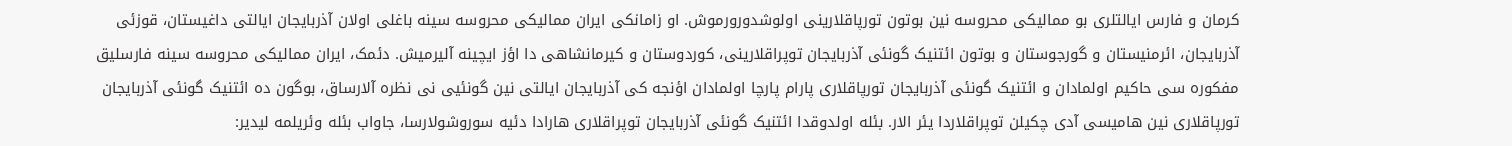کرمان و فارس ایالتلری بو ممالیکی محروسه نین بوتون تورپاقلارینی اولوشدورورموش. او زامانکی ایران ممالیکی محروسه سینه باغلی اولان آذربایجان ایالتی داغیستان، قوزئی آذربایجان، ائرمنیستان و گورجوستان و بوتون ائتنیک گونئی آذربایجان توپراقلارینی، کوردوستان و کیرمانشاهی دا اؤز ایچینه آلیرمیش. دئمک، ایران ممالیکی محروسه سینه فارسلیق مفکوره سی حاکیم اولمادان و ائتنیک گونئی آذربایجان تورپاقلاری پارام پارچا اولمادان اؤنجه کی آذربایجان ایالتی نین گونئیی نی نظره آلارساق، بوگون ده ائتنیک گونئی آذربایجان تورپاقلاری نین هامیسی آدی چکیلن توپراقلاردا یئر الار. بئله اولدوقدا ائتنیک گونئی آذربایجان توپراقلاری هارادا دئیه سوروشولارسا، جاواب بئله وئریلمه لیدیر: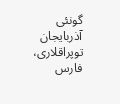گونئی آذربایجان توپراقلاری، فارس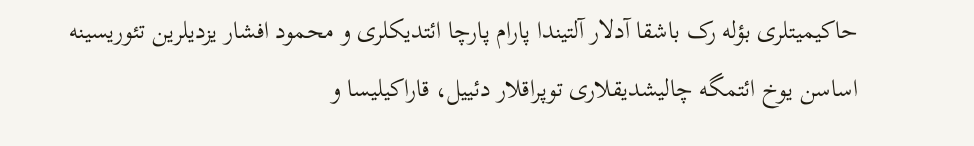حاکیمیتلری بؤله رک باشقا آدلار آلتیندا پارام پارچا ائتدیکلری و محمود افشار یزدیلرین تئوریسینه اساسن یوخ ائتمگه چالیشدیقلاری توپراقلار دئییل، قاراکیلیسا و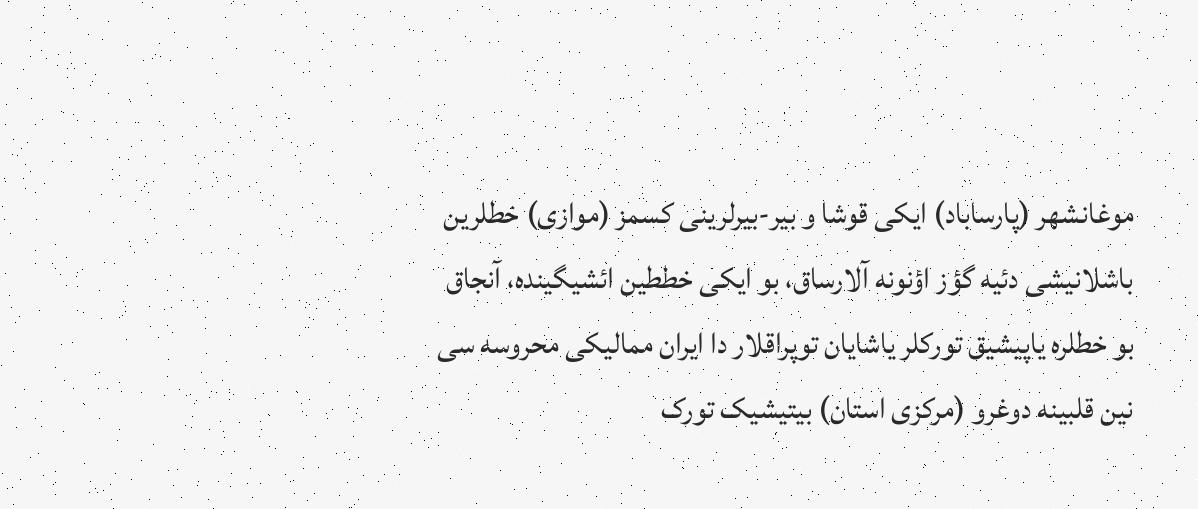موغانشهر (پارساباد) ایکی قوشا و بیر-بیرلرینی کسمز (موازی) خطلرین باشلانیشی دئیه گؤز اؤنونه آلارساق، بو ایکی خططین ائشیگینده، آنجاق بو خطلره یاپیشیق تورکلر یاشایان توپراقلار دا ایران ممالیکی محروسه سی نین قلبینه دوغرو (مرکزی استان) بیتیشیک تورک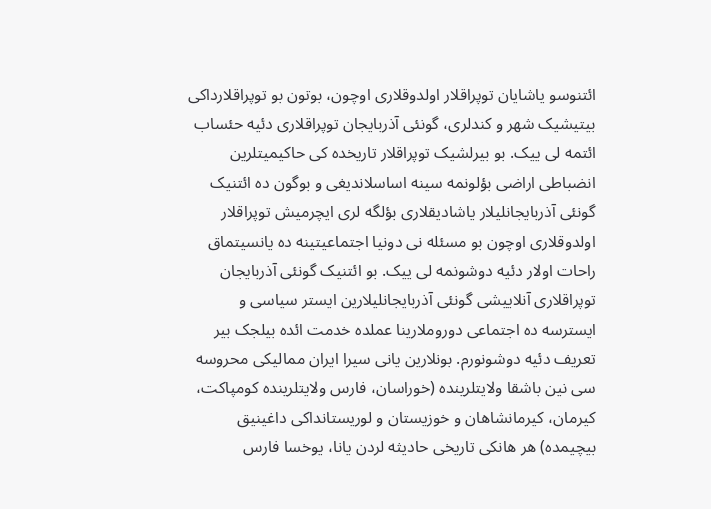ائتنوسو یاشایان توپراقلار اولدوقلاری اوچون، بوتون بو توپراقلارداکی بیتیشیک شهر و کندلری، گونئی آذربایجان توپراقلاری دئیه حئساب ائتمه لی ییک. بو بیرلشیک توپراقلار تاریخده کی حاکیمیتلرین انضباطی اراضی بؤلونمه سینه اساسلاندیغی و بوگون ده ائتنیک گونئی آذربایجانلیلار یاشادیقلاری بؤلگه لری ایچرمیش توپراقلار اولدوقلاری اوچون بو مسئله نی دونیا اجتماعیتینه ده یانسیتماق راحات اولار دئیه دوشونمه لی ییک. بو ائتنیک گونئی آذربایجان توپراقلاری آنلاییشی گونئی آذربایجانلیلارین ایستر سیاسی و ایسترسه ده اجتماعی دوروملارینا عملده خدمت ائده بیلجک بیر تعریف دئیه دوشونورم. بونلارین یانی سیرا ایران ممالیکی محروسه سی نین باشقا ولایتلرینده (خوراسان، فارس ولایتلرینده کومپاکت، کیرمان، کیرمانشاهان و خوزیستان و لوریستانداکی داغینیق بیچیمده) هر هانکی تاریخی حادیثه لردن یانا، یوخسا فارس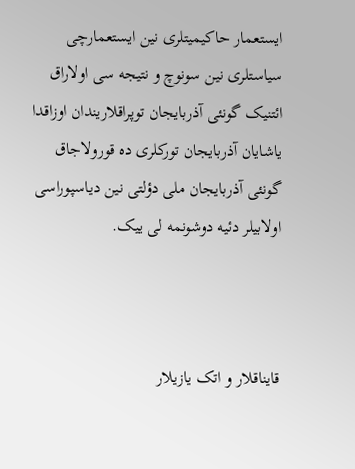ایستعمار حاکیمیتلری نین ایستعمارچی سیاستلری نین سونوچ و نتیجه سی اولاراق ائتنیک گونئی آذربایجان توپراقلاریندان اوزاقدا یاشایان آذربایجان تورکلری ده قورولاجاق گونئی آذربایجان ملی دؤلتی نین دیاسپوراسی اولابیلر دئیه دوشونمه لی ییک.



قایناقلار و اتک یازیلار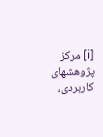[i] مرکز پژوهشهای کاربردی،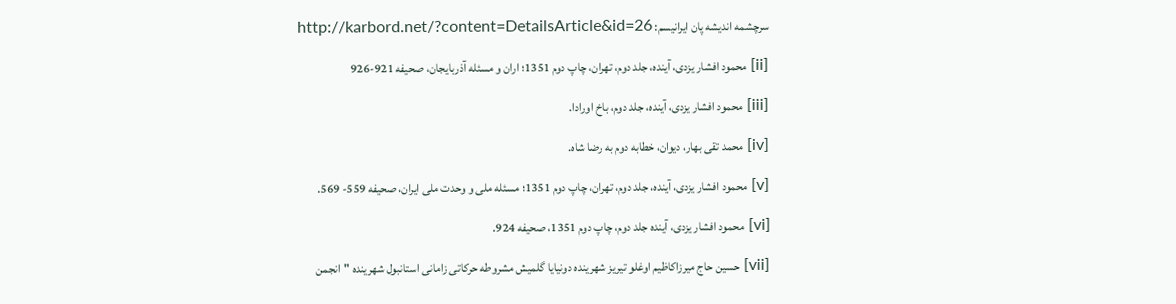سرچشمه اندیشه پان ایرانیسم: http://karbord.net/?content=DetailsArticle&id=26

[ii] محمود افشار یزدی، آینده، جلد دوم، تهران، چاپ دوم 1351؛ اران و مسئله آذربایجان، صحیفه 921-926

[iii] محمود افشار یزدی، آینده، جلد دوم، باخ اورادا.

[iv] محمد تقی بهار، دیوان، خطابه دوم به رضا شاه.

[v] محمود افشار یزدی، آینده، جلد دوم، تهران، چاپ دوم 1351؛ مسئله ملی و وحدت ملی ایران، صحیفه 559- 569.

[vi] محمود افشار یزدی، آینده جلد دوم، چاپ دوم 1351، صحیفه 924.

[vii] حسین حاج میرزاکاظیم اوغلو تیریز شهرینده دونیایا گلمیش مشروطه حرکاتی زامانی استانبول شهرینده "انجمن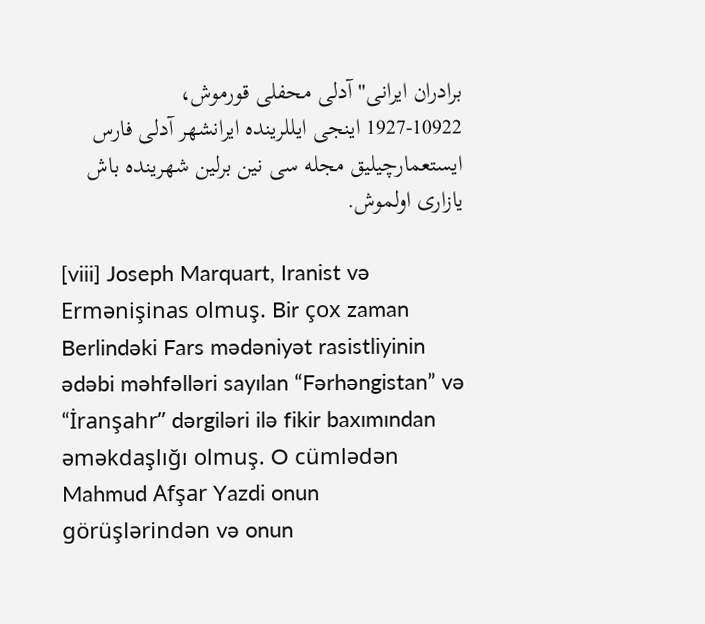برادران ایرانی" آدلی محفلی قورموش، 10922-1927 اینجی ایللرینده ایرانشهر آدلی فارس ایستعمارچیلیق مجله سی نین برلین شهرینده باش یازاری اولموش.

[viii] Joseph Marquart, Iranist və Ermənişinas olmuş. Bir çox zaman Berlindəki Fars mədəniyət rasistliyinin ədəbi məhfəlləri sayılan “Fərhəngistan” və “İranşahr” dərgiləri ilə fikir baxımından əməkdaşlığı olmuş. O cümlədən Mahmud Afşar Yazdi onun görüşlərindən və onun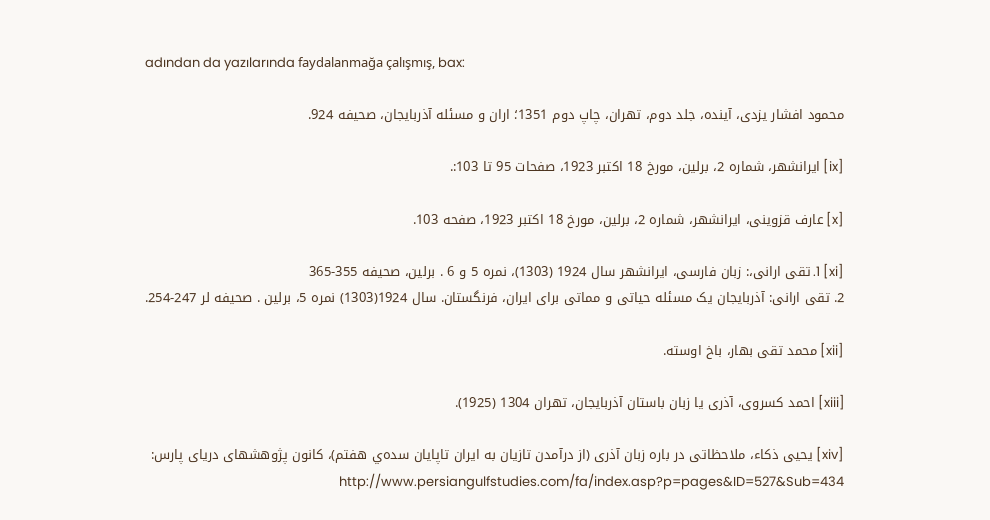adından da yazılarında faydalanmağa çalışmış, bax:

محمود افشار یزدی، آینده، جلد دوم، تهران، چاپ دوم 1351؛ اران و مسئله آذربایجان، صحیفه 924.

[ix] ایرانشهر، شماره 2، برلین، مورخ 18 اکتبر 1923، صفحات 95 تا 103:.

[x] عارف قزوینی، ایرانشهر، شماره 2، برلین، مورخ 18 اکتبر 1923، صفحه 103.

[xi] 1. تقی ارانی،: زبان فارسی، ایرانشهر سال 1924 (1303)، نمره 5 و 6 . برلین، صحیفه 355-365
2. تقی ارانی: آذربایجان یک مسئله حیاتی و مماتی برای ایران، فرنگستان. سال 1924(1303) نمره 5، برلین . صحیفه لر 247-254.

[xii] محمد تقی بهار، باخ اوسته.

[xiii] احمد کسروی، آذری یا زبان باستان آذربایجان، تهران 1304 (1925).

[xiv] یحیی ذکاء، ملاحظاتی در باره زبان آذری (از درآمدن تازيان به ايران تاپایان سده‌ي هفتم)، کانون پژوهشهای دریای پارس: http://www.persiangulfstudies.com/fa/index.asp?p=pages&ID=527&Sub=434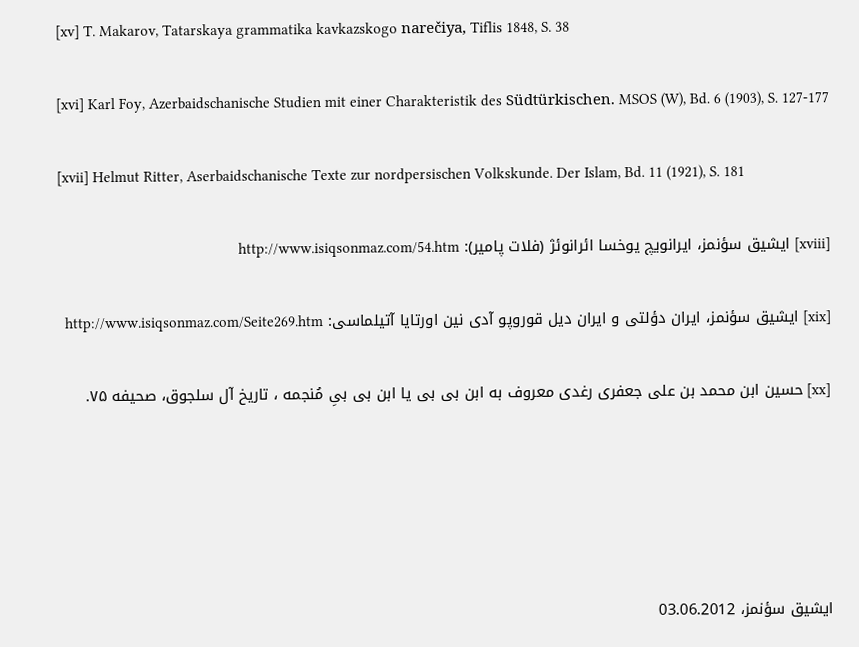[xv] T. Makarov, Tatarskaya grammatika kavkazskogo narečiya, Tiflis 1848, S. 38

[xvi] Karl Foy, Azerbaidschanische Studien mit einer Charakteristik des Südtürkischen. MSOS (W), Bd. 6 (1903), S. 127-177

[xvii] Helmut Ritter, Aserbaidschanische Texte zur nordpersischen Volkskunde. Der Islam, Bd. 11 (1921), S. 181

[xviii] ایشیق سؤنمز، ایرانویچ یوخسا ائرانوئژ (فلات پامیر): http://www.isiqsonmaz.com/54.htm

[xix] ایشیق سؤنمز، ایران دؤلتی و ایران دیل قوروپو آدی نین اورتایا آتیلماسی: http://www.isiqsonmaz.com/Seite269.htm

[xx] حسین ابن محمد بن علی جعفری رغدی معروف به ابن بی بى يا ابن بى بىِ مُنجمه ، تاریخ آل سلجوق، صحیفه ۷۵.





ایشیق سؤنمز، 03.06.2012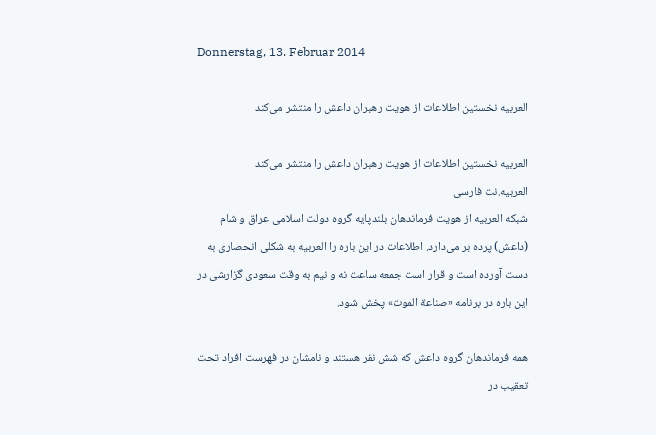Donnerstag, 13. Februar 2014

العربیه نخستین اطلاعات از هویت رهبران داعش را منتشر می‌کند

العربیه نخستین اطلاعات از هویت رهبران داعش را منتشر می‌کند
العربیه.نت فارسی
شبکه العربیه از هویت فرماندهان بلندپایه گروه دولت اسلامی عراق و شام (داعش) پرده بر می‌دارد. اطلاعات در این باره را العربیه به شکلی انحصاری به دست آورده است و قرار است جمعه ساعت نه و نیم به وقت سعودی گزارشی در این باره در برنامه «صناعة الموت» پخش شود.

همه فرماندهان گروه داعش که شش نفر هستند و نامشان در فهرست افراد تحت تعقیب در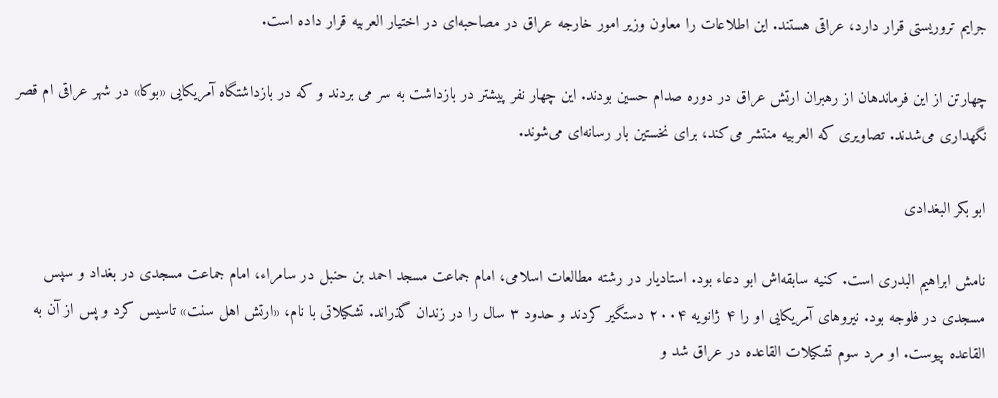جرایم تروریستی قرار دارد، عراقی هستند. این اطلاعات را معاون وزیر امور خارجه عراق در مصاحبه‌ای در اختیار العربیه قرار داده است.

چهارتن از این فرماندهان از رهبران ارتش عراق در دوره صدام حسین بودند. این چهار نفر پیشتر در بازداشت به سر می بردند و که در بازداشتگاه آمریکایی «بوکا» در شهر عراقی ‌ام قصر نگهداری می‌شدند. تصاویری که العربیه منتشر می‌کند، برای نخستین بار رسانه‌ای می‌شوند.

ابو بکر البغدادی

نامش ابراهیم البدری است. کنیه سابقه‌اش ابو دعاء بود. استادیار در رشته مطالعات اسلامی، امام جماعت مسجد احمد بن حنبل در سامراء، امام جماعت مسجدی در بغداد و سپس مسجدی در فلوجه بود. نیروهای آمریکایی او را ۴ ژانویه ۲۰۰۴ دستگیر کردند و حدود ۳ سال را در زندان گذراند. تشکیلاتی با نام، «ارتش اهل سنت» تاسیس کرد و پس از آن به القاعده پیوست. او مرد سوم تشکیلات القاعده در عراق شد و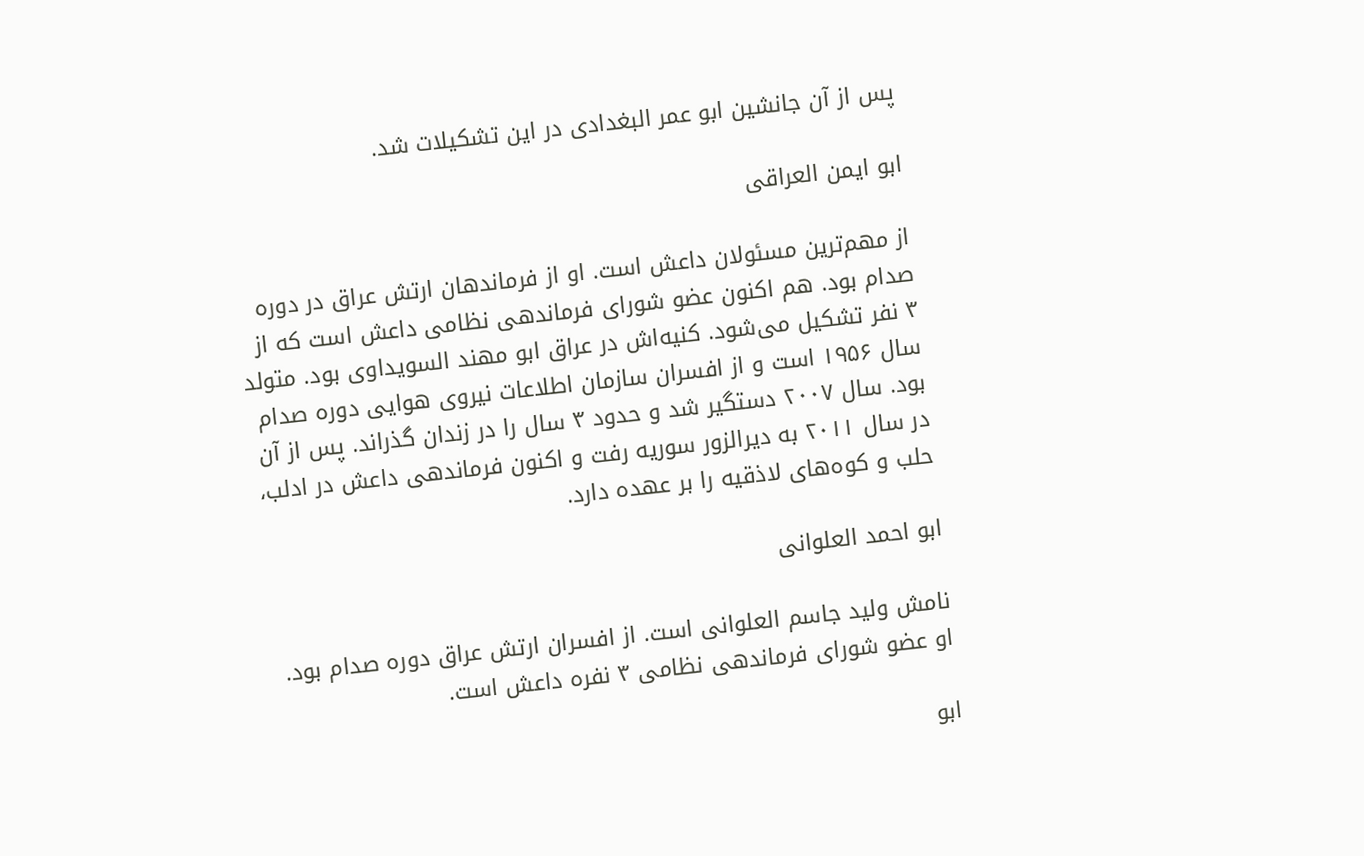پس از آن جانشین ابو عمر البغدادی در این تشکیلات شد.

ابو ایمن العراقی

از مهم‌ترین مسئولان داعش است. او از فرماندهان ارتش عراق در دوره صدام بود. هم اکنون عضو شورای فرماندهی نظامی داعش است که از ۳ نفر تشکیل می‌شود. کنیه‌اش در عراق ابو مهند السویداوی بود. متولد سال ۱۹۵۶ است و از افسران سازمان اطلاعات نیروی هوایی دوره صدام بود. سال ۲۰۰۷ دستگیر شد و حدود ۳ سال را در زندان گذراند. پس از آن در سال ۲۰۱۱ به دیرالزور سوریه رفت و اکنون فرماندهی داعش در ادلب، حلب و کوه‌های لاذقیه را بر عهده دارد.

ابو احمد العلوانی

نامش ولید جاسم العلوانی است. از افسران ارتش عراق دوره صدام بود. او عضو شورای فرماندهی نظامی ۳ نفره داعش است.

ابو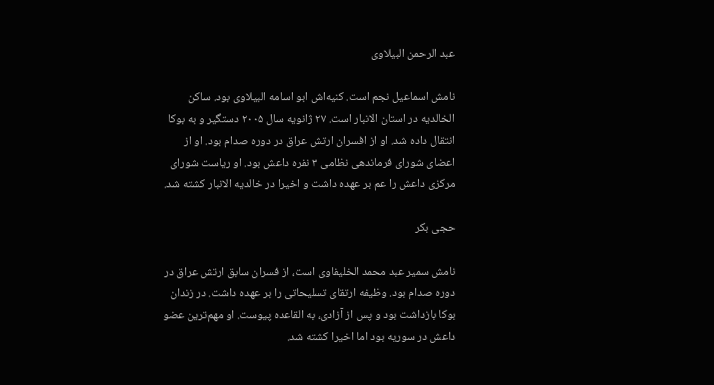عبد الرحمن البیلاوی

نامش اسماعیل نجم است. کنیه‌اش ابو اسامه البیلاوی بود. ساکن الخالدیه در استان الانبار است. ۲۷ ژانویه سال ۲۰۰۵ دستگیر و به بوکا انتقال داده شد. او از افسران ارتش عراق در دوره صدام بود. او از اعضای شورای فرماندهی نظامی ۳ نفره داعش بود. او ریاست شورای مرکزی داعش را عم بر عهده داشت و اخیرا در خالدیه الانبار کشته شد.

حجی بکر

نامش سمیر عبد محمد الخلیفاوی است، از فسران سابق ارتش عراق در دوره صدام بود. وظیفه ارتقای تسلیحاتی را بر عهده داشت. در زندان بوکا بازداشت بود و پس از آزادی، به القاعده پیوست. او مهم‌ترین عضو داعش در سوریه بود اما اخیرا کشته شد.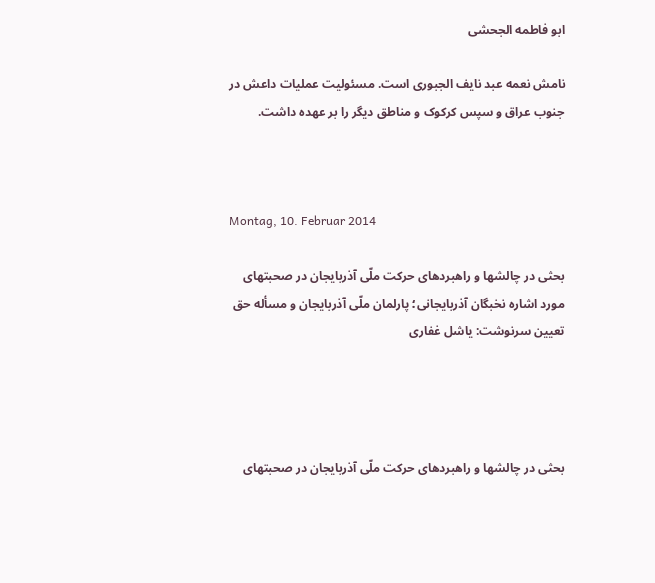ابو فاطمه الجحشی

نامش نعمه عبد نایف الجبوری است. مسئولیت عملیات داعش در جنوب عراق و سپس کرکوک و مناطق دیگر را بر عهده داشت.



Montag, 10. Februar 2014

بحثی در چالشها و راهبردهای حرکت ملّی آذربایجان در صحبتهای مورد اشاره نخبگان آذربایجانی؛ پارلمان ملّی آذربایجان و مسأله حق تعیین سرنوشت: یاشل غفاری




بحثی در چالشها و راهبردهای حرکت ملّی آذربایجان در صحبتهای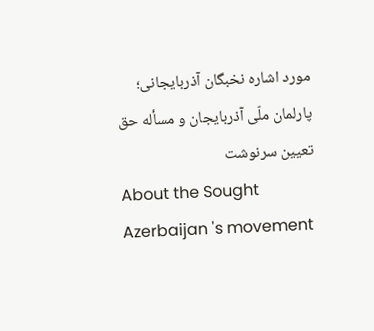مورد اشاره نخبگان آذربایجانی؛ پارلمان ملّی آذربایجان و مسأله حق تعیین سرنوشت
About the Sought Azerbaijan 's movement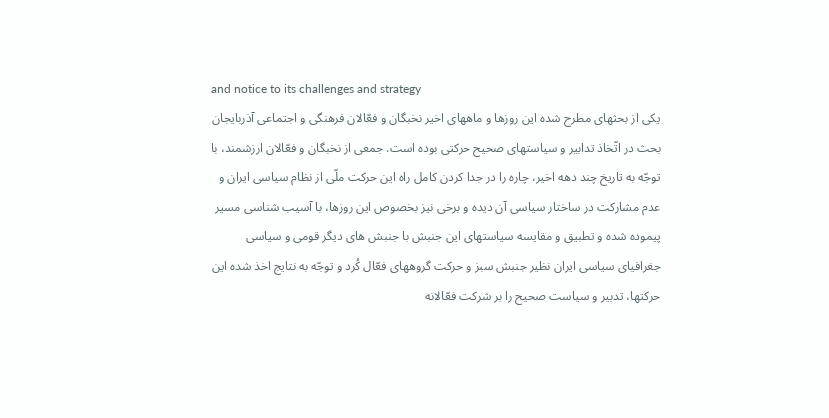and notice to its challenges and strategy
یکی از بحثهای مطرح شده این روزها و ماههای اخیر نخبگان و فعّالان فرهنگی و اجتماعی آذربایجان بحث در اتّخاذ تدابیر و سیاستهای صحیح حرکتی بوده است. جمعی از نخبگان و فعّالان ارزشمند، با توجّه به تاریخ چند دهه اخیر، چاره را در جدا کردن کامل راه این حرکت ملّی از نظام سیاسی ایران و عدم مشارکت در ساختار سیاسی آن دیده و برخی نیز بخصوص این روزها، با آسیب شناسی مسیر پیموده شده و تطبیق و مقایسه سیاستهای این جنبش با جنبش های دیگر قومی و سیاسی جغرافیای سیاسی ایران نظیر جنبش سبز و حرکت گروههای فعّال کُرد و توجّه به نتایج اخذ شده این حرکتها، تدبیر و سیاست صحیح را بر شرکت فعّالانه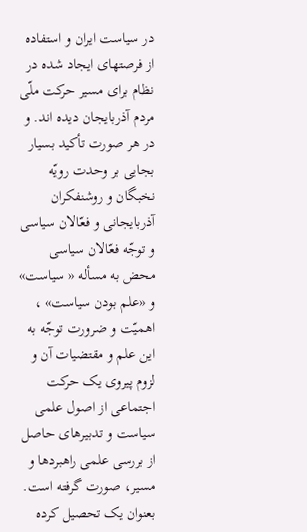در سیاست ایران و استفاده از فرصتهای ایجاد شده در نظام برای مسیر حرکت ملّی مردم آذربایجان دیده اند. و در هر صورت تأکید بسیار بجایی بر وحدت رویّه نخبگان و روشنفکران آذربایجانی و فعّالان سیاسی و توجّه فعّالان سیاسی محض به مسأله « سیاست» و «علم بودن سیاست» ، اهمیّت و ضرورت توجّه به این علم و مقتضیات آن و لزوم پیروی یک حرکت اجتماعی از اصول علمی سیاست و تدبیرهای حاصل از بررسی علمی راهبردها و مسیر، صورت گرفته است.
بعنوان یک تحصیل کرده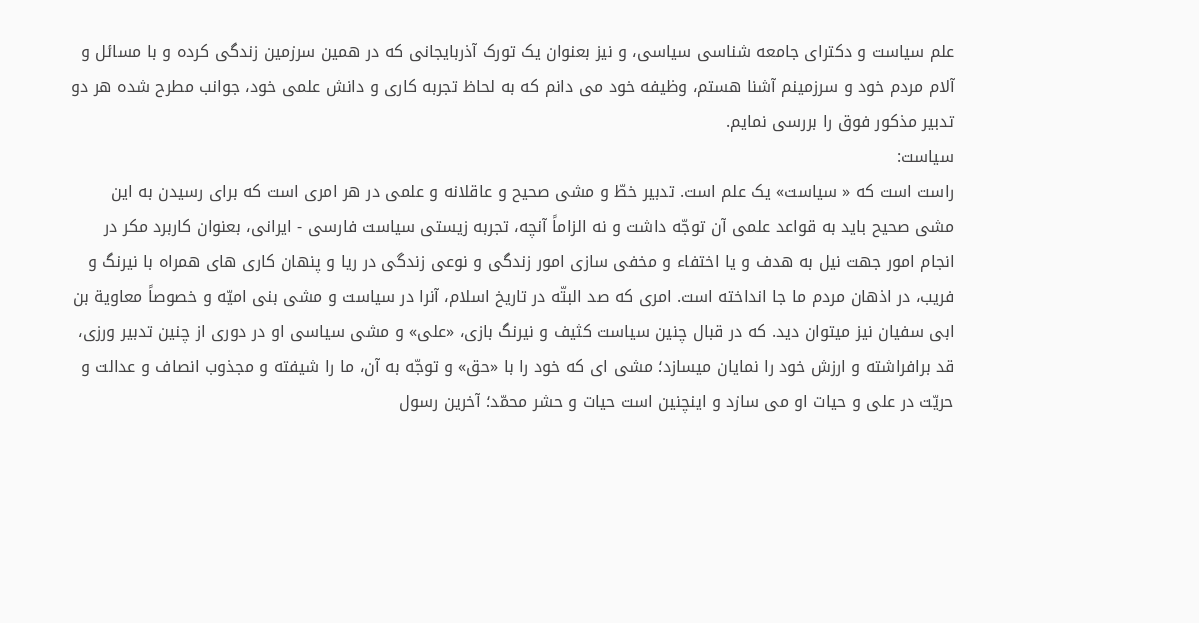علم سیاست و دکترای جامعه شناسی سیاسی، و نیز بعنوان یک تورک آذربایجانی که در همین سرزمین زندگی کرده و با مسائل و آلام مردم خود و سرزمینم آشنا هستم، وظیفه خود می دانم که به لحاظ تجربه کاری و دانش علمی خود، جوانب مطرح شده هر دو تدبیر مذکور فوق را بررسی نمایم.
سیاست:
راست است که « سیاست» یک علم است. تدبیر خطّ و مشی صحیح و عاقلانه و علمی در هر امری است که برای رسیدن به این مشی صحیح باید به قواعد علمی آن توجّه داشت و نه الزاماً آنچه، تجربه زیستی سیاست فارسی - ایرانی، بعنوان کاربرد مکر در انجام امور جهت نیل به هدف و یا اختفاء و مخفی سازی امور زندگی و نوعی زندگی در ریا و پنهان کاری های همراه با نیرنگ و فریب، در اذهان مردم ما جا انداخته است. امری که صد البتّه در تاریخ اسلام، آنرا در سیاست و مشی بنی امیّه و خصوصاً معاویة بن ابی سفیان نیز میتوان دید. که در قبال چنین سیاست کثیف و نیرنگ بازی، «علی» و مشی سیاسی او در دوری از چنین تدبیر ورزی، قد برافراشته و ارزش خود را نمایان میسازد؛ مشی ای که خود را با «حق» و توجّه به آن، ما را شیفته و مجذوب انصاف و عدالت و حریّت در علی و حیات او می سازد و اینچنین است حیات و حشر محمّد؛ آخرین رسول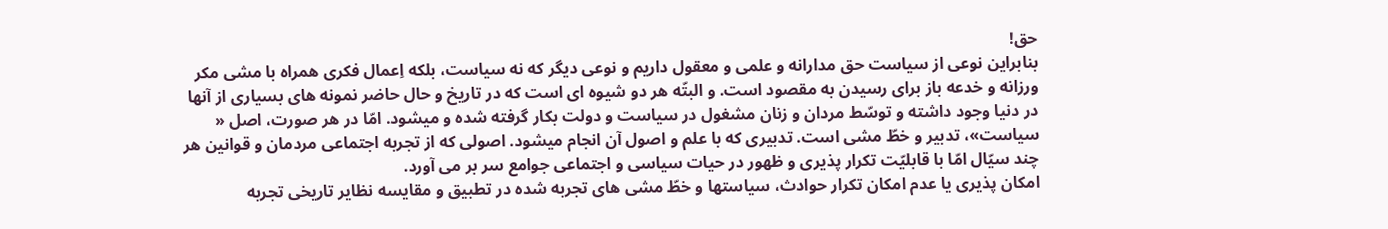حق!
بنابراین نوعی از سیاست حق مدارانه و علمی و معقول داریم و نوعی دیگر که نه سیاست، بلکه اِعمال فکری همراه با مشی مکر ورزانه و خدعه باز برای رسیدن به مقصود است. و البتّه هر دو شیوه ای است که در تاریخ و حال حاضر نمونه های بسیاری از آنها در دنیا وجود داشته و توسّط مردان و زنان مشغول در سیاست و دولت بکار گرفته شده و میشود. امّا در هر صورت، اصل « سیاست»، تدبیر و خطّ مشی است. تدبیری که با علم و اصول آن انجام میشود. اصولی که از تجربه اجتماعی مردمان و قوانین هر چند سیّال امّا با قابلیّت تکرار پذیری و ظهور در حیات سیاسی و اجتماعی جوامع سر بر می آورد.
امکان پذیری یا عدم امکان تکرار حوادث، سیاستها و خطّ مشی های تجربه شده در تطبیق و مقایسه نظایر تاریخی تجربه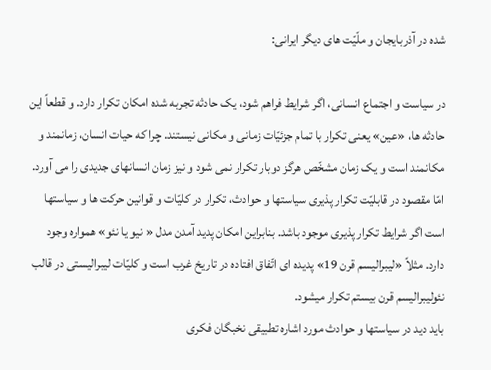شده در آذربایجان و ملّیّت های دیگر ایرانی:

در سیاست و اجتماع انسانی، اگر شرایط فراهم شود، یک حادثه تجربه شده امکان تکرار دارد. و قطعاً این حادثه ها، «عین» یعنی تکرار با تمام جزئیّات زمانی و مکانی نیستند. چرا که حیات انسان، زمانمند و مکانمند است و یک زمان مشخّص هرگز دوبار تکرار نمی شود و نیز زمان انسانهای جدیدی را می آورد. امّا مقصود در قابلیّت تکرار پذیری سیاستها و حوادث، تکرار در کلیّات و قوانین حرکت ها و سیاستها است اگر شرایط تکرار پذیری موجود باشد. بنابراین امکان پدید آمدن مدل « نیو یا نئو» همواره وجود دارد. مثلاً «لیبرالیسم قرن 19» پدیده ای اتّفاق افتاده در تاریخ غرب است و کلیّات لیبرالیستی در قالب نئولیبرالیسم قرن بیستم تکرار میشود.
باید دید در سیاستها و حوادث مورد اشاره تطبیقی نخبگان فکری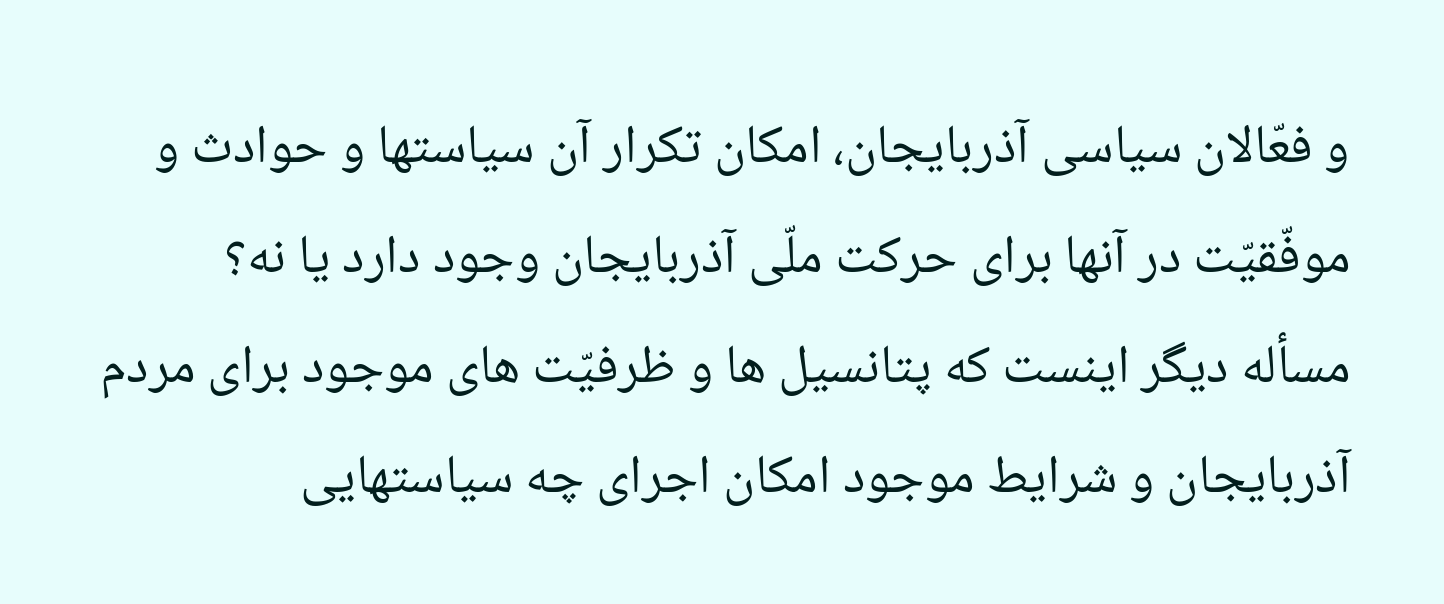و فعّالان سیاسی آذربایجان، امکان تکرار آن سیاستها و حوادث و موفّقیّت در آنها برای حرکت ملّی آذربایجان وجود دارد یا نه؟
مسأله دیگر اینست که پتانسیل ها و ظرفیّت های موجود برای مردم آذربایجان و شرایط موجود امکان اجرای چه سیاستهایی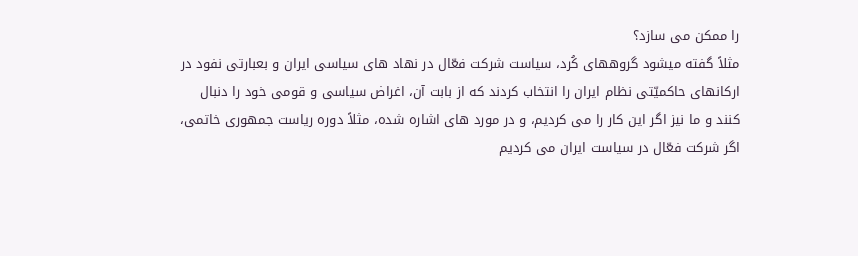را ممکن می سازد؟
مثلاً گفته میشود گروههای کُرد، سیاست شرکت فعّال در نهاد های سیاسی ایران و بعبارتی نفود در ارکانهای حاکمیّتی نظام ایران را انتخاب کردند که از بابت آن، اغراض سیاسی و قومی خود را دنبال کنند و ما نیز اگر این کار را می کردیم، و در مورد های اشاره شده، مثلاً دوره ریاست جمهوری خاتمی، اگر شرکت فعّال در سیاست ایران می کردیم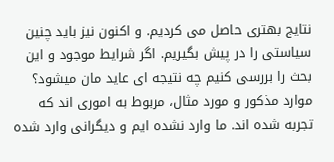نتایج بهتری حاصل می کردیم. و اکنون نیز باید چنین سیاستی را در پیش بگیریم. اگر شرایط موجود و این بحث را بررسی کنیم چه نتیجه ای عاید مان میشود؟
موارد مذکور و مورد مثال، مربوط به اموری اند که تجربه شده اند. ما وارد نشده ایم و دیگرانی وارد شده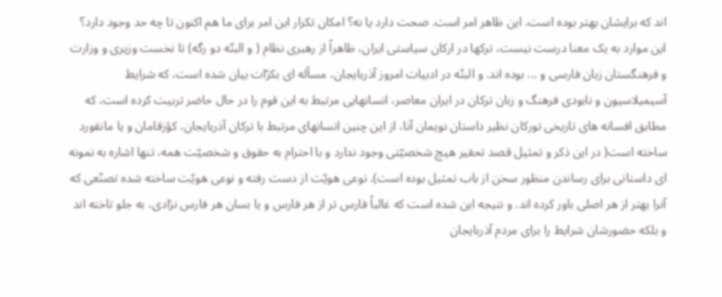اند که برایشان بهتر بوده است. این ظاهر امر است. صحت دارد یا نه؟ امکان تکرار این امر برای ما هم اکنون تا چه حد وجود دارد؟
این موارد به یک معنا درست نیست، ترکها در ارکان سیاستی ایران، ظاهراً از رهبری نظام ( و البتّه دو رگه) تا نخست وزیری و وزارت و فرهنگستان زبان فارسی و ... بوده اند. و البتّه در ادبیات امروز آذربایجان، مسأله ای بکرّات بیان شده است، که شرایط آسیمیلاسیون و نابودی فرهنگ و زبان ترکان در ایران معاصر، انسانهایی مرتبط به این قوم را در حال حاضر تربیت کرده است، که مطابق افسانه های تاریخی تورکان نظیر داستان نویمان آنا، از این چنین انسانهای مرتبط با ترکان آذربایجان، کؤزقامان و یا مانقورد ساخته است( در این ذکر و تمثیل قصد تحقیر هیچ شخصیّتی وجود ندارد و با احترام به حقوق و شخصیّت همه، تنها اشاره به نمونه ای داستانی برای رساندن منظور سخن از باب تمثیل بوده است). نوعی هویّت از دست رفته و نوعی هویّت ساخته شده تصنّعی که آنرا بهتر از هر اصلی باور کرده اند. و نتیجه این شده است که غالباً فارس تر از هر فارس و یا بسان هر فارس نژادی، به جلو تاخته اند و بلکه حضورشان شرایط را برای مردم آذربایجان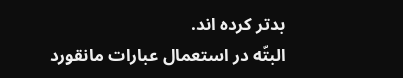بدتر کرده اند.
البتّه در استعمال عبارات مانقورد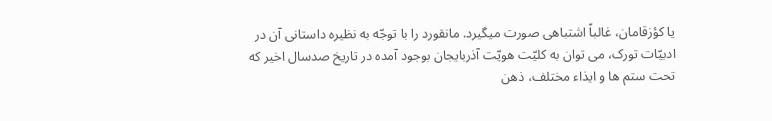یا کؤزقامان، غالباً اشتباهی صورت میگیرد. مانقورد را با توجّه به نظیره داستانی آن در ادبیّات تورک، می توان به کلیّت هویّت آذربایجان بوجود آمده در تاریخ صدسال اخیر که تحت ستم ها و ایذاء مختلف، ذهن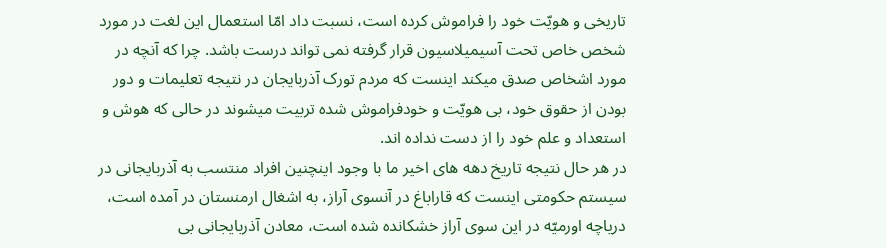تاریخی و هویّت خود را فراموش کرده است، نسبت داد امّا استعمال این لغت در مورد شخص خاص تحت آسیمیلاسیون قرار گرفته نمی تواند درست باشد. چرا که آنچه در مورد اشخاص صدق میکند اینست که مردم تورک آذربایجان در نتیجه تعلیمات و دور بودن از حقوق خود، بی هویّت و خودفراموش شده تربیت میشوند در حالی که هوش و استعداد و علم خود را از دست نداده اند.
در هر حال نتیجه تاریخ دهه های اخیر ما با وجود اینچنین افراد منتسب به آذربایجانی در سیستم حکومتی اینست که قاراباغ در آنسوی آراز، به اشغال ارمنستان در آمده است، دریاچه اورمیّه در این سوی آراز خشکانده شده است، معادن آذربایجانی بی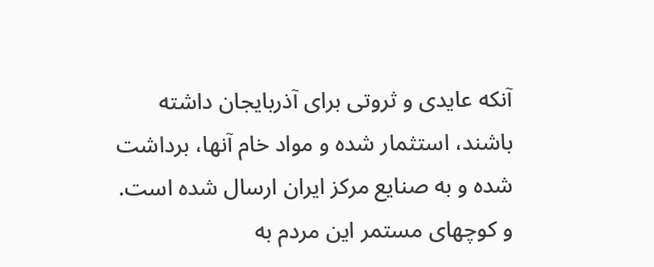آنکه عایدی و ثروتی برای آذربایجان داشته باشند، استثمار شده و مواد خام آنها، برداشت شده و به صنایع مرکز ایران ارسال شده است. و کوچهای مستمر این مردم به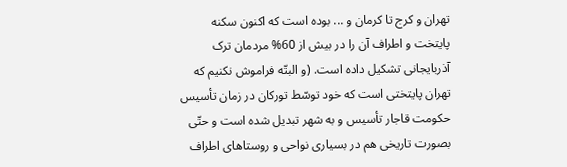تهران و کرج تا کرمان و ... بوده است که اکنون سکنه پایتخت و اطراف آن را در بیش از 60% مردمان ترک آذربایجانی تشکیل داده است. (و البتّه فراموش نکنیم که تهران پایتختی است که خود توسّط تورکان در زمان تأسیس حکومت قاجار تأسیس و به شهر تبدیل شده است و حتّی بصورت تاریخی هم در بسیاری نواحی و روستاهای اطراف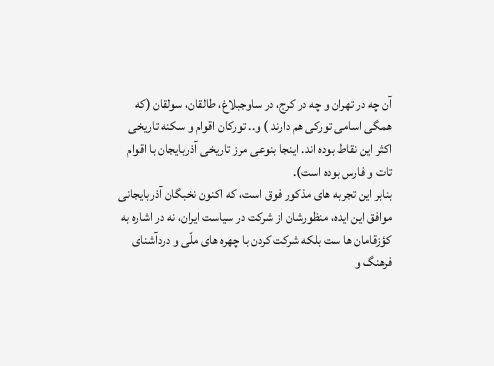آن چه در تهران و چه در کرج، در ساوجبلاغ، طالقان، سولقان (که همگی اسامی تورکی هم دارند ) و.. تورکان اقوام و سکنه تاریخی اکثر این نقاط بوده اند. اینجا بنوعی مرز تاریخی آذربایجان با اقوام تات و فارس بوده است).
بنابر این تجربه های مذکور فوق است، که اکنون نخبگان آذربایجانی موافق این ایده، منظورشان از شرکت در سیاست ایران، نه در اشاره به کؤزقامان ها ست بلکه شرکت کردن با چهره های ملّی و دردآشنای فرهنگ و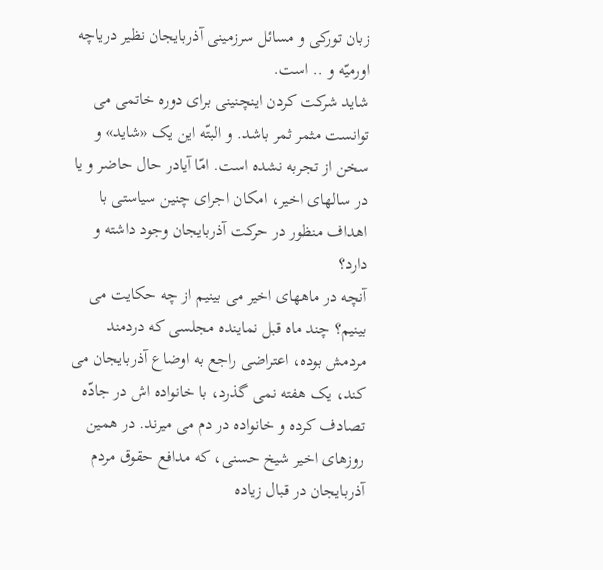زبان تورکی و مسائل سرزمینی آذربایجان نظیر دریاچه اورمیّه و .. است.
شاید شرکت کردن اینچنینی برای دوره خاتمی می توانست مثمر ثمر باشد. و البتّه این یک «شاید» و سخن از تجربه نشده است. امّا آیادر حال حاضر و یا در سالهای اخیر، امکان اجرای چنین سیاستی با اهداف منظور در حرکت آذربایجان وجود داشته و دارد؟
آنچه در ماههای اخیر می بینیم از چه حکایت می بینیم؟ چند ماه قبل نماینده مجلسی که دردمند مردمش بوده، اعتراضی راجع به اوضاع آذربایجان می کند، یک هفته نمی گذرد، با خانواده اش در جادّه تصادف کرده و خانواده در دم می میرند. در همین روزهای اخیر شیخ حسنی، که مدافع حقوق مردم آذربایجان در قبال زیاده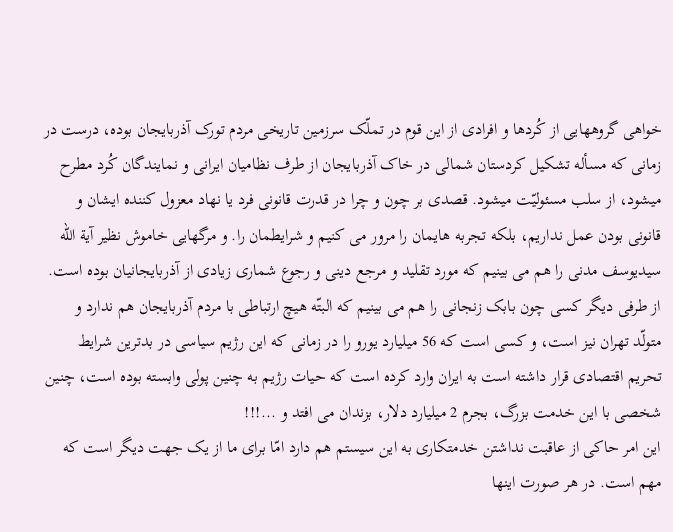خواهی گروههایی از کُردها و افرادی از این قوم در تملّک سرزمین تاریخی مردم تورک آذربایجان بوده، درست در زمانی که مسأله تشکیل کردستان شمالی در خاک آذربایجان از طرف نظامیان ایرانی و نمایندگان کُرد مطرح میشود، از سلب مسئولیّت میشود. قصدی بر چون و چرا در قدرت قانونی فرد یا نهاد معزول کننده ایشان و قانونی بودن عمل نداریم، بلکه تجربه هایمان را مرور می کنیم و شرایطمان را. و مرگهایی خاموش نظیر آیة الله سیدیوسف مدنی را هم می بینیم که مورد تقلید و مرجع دینی و رجوع شماری زیادی از آذربایجانیان بوده است. از طرفی دیگر کسی چون بابک زنجانی را هم می بینیم که البتّه هیچ ارتباطی با مردم آذربایجان هم ندارد و متولّد تهران نیز است، و کسی است که 56 میلیارد یورو را در زمانی که این رژیم سیاسی در بدترین شرایط تحریم اقتصادی قرار داشته است به ایران وارد کرده است که حیات رژیم به چنین پولی وابسته بوده است، چنین شخصی با این خدمت بزرگ، بجرم 2 میلیارد دلار، بزندان می افتد و ...!!!
این امر حاکی از عاقبت نداشتن خدمتکاری به این سیستم هم دارد امّا برای ما از یک جهت دیگر است که مهم است. در هر صورت اینها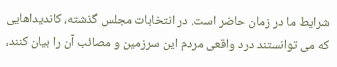شرایط ما در زمان حاضر است. در انتخابات مجلس گذشته، کاندیداهایی که می توانستند درد واقعی مردم این سرزمین و مصائب آن را بیان کنند،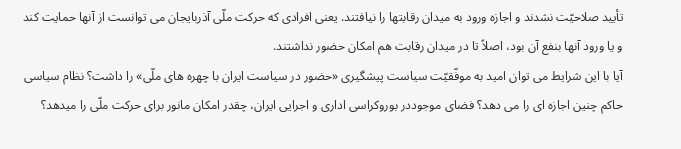تأیید صلاحیّت نشدند و اجازه ورود به میدان رقابتها را نیافتند. یعنی افرادی که حرکت ملّی آذربایجان می توانست از آنها حمایت کند و یا ورود آنها بنفع آن بود، اصلاً تا در میدان رقابت هم امکان حضور نداشتند.
آیا با این شرایط می توان امید به موفّقیّت سیاست پیشگیری «حضور در سیاست ایران با چهره های ملّی» را داشت؟ نظام سیاسی حاکم چنین اجازه ای را می دهد؟ فضای موجوددر بوروکراسی اداری و اجرایی ایران، چقدر امکان مانور برای حرکت ملّی را میدهد؟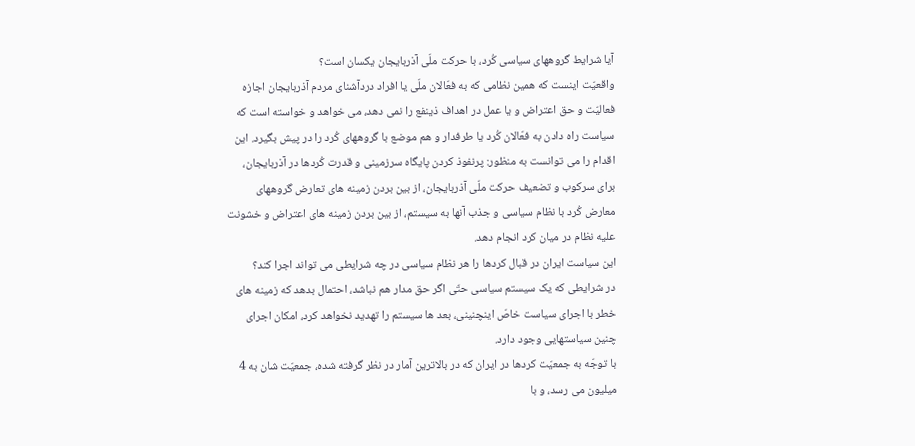آیا شرایط گروههای سیاسی کُرد، با حرکت ملّی آذربایجان یکسان است؟
واقعیّت اینست که همین نظامی که به فعّالان ملّی یا افراد دردآشنای مردم آذربایجان اجازه فعالیّت و حق اعتراض و یا عمل در اهداف ذینفع را نمی دهد، می خواهد و خواسته است که سیاست راه دادن به فعّالان کُرد یا طرفدار و هم موضع با گروههای کُرد را در پیش بگیرد. این اقدام را می توانست به منظور: پرنفوذ کردن پایگاه سرزمینی و قدرت کُردها در آذربایجان، برای سرکوب و تضعیف حرکت ملّی آذربایجان، از بین بردن زمینه های تعارض گروههای معارض کُرد با نظام سیاسی و جذب آنها به سیستم، از بین بردن زمینه های اعتراض و خشونت علیه نظام در میان کرد انجام دهد.
این سیاست ایران در قبال کردها را هر نظام سیاسی در چه شرایطی می تواند اجرا کند؟
در شرایطی که یک سیستم سیاسی حتّی اگر حق مدار هم نباشد، احتمال بدهد که زمینه های خطر با اجرای سیاست خاصّ اینچنینی، بعد ها سیستم را تهدید نخواهد کرد، امکان اجرای چنین سیاستهایی وجود دارد.
با توجّه به جمعیّت کردها در ایران که در بالاترین آمار در نظر گرفته شده، جمعیّت شان به 4 میلیون می رسد، و با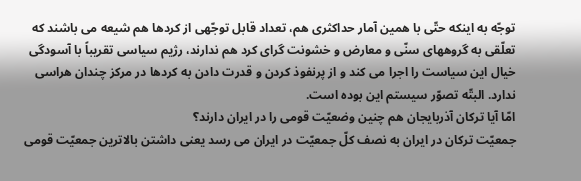توجّه به اینکه حتّی با همین آمار حداکثری هم، تعداد قابل توجّهی از کردها هم شیعه می باشند که تعلّقی به گروههای سنّی و معارض و خشونت گرای کرد هم ندارند، رژیم سیاسی تقریباً با آسودگی خیال این سیاست را اجرا می کند و از پرنفوذ کردن و قدرت دادن به کردها در مرکز چندان هراسی ندارد. البتّه تصوّر سیستم این بوده است.
امّا آیا ترکان آذربایجان هم چنین وضعیّت قومی را در ایران دارند؟
جمعیّت ترکان در ایران به نصف کلّ جمعیّت در ایران می رسد یعنی داشتن بالاترین جمعیّت قومی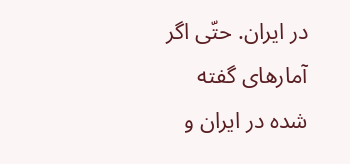در ایران. حتّی اگر آمارهای گفته شده در ایران و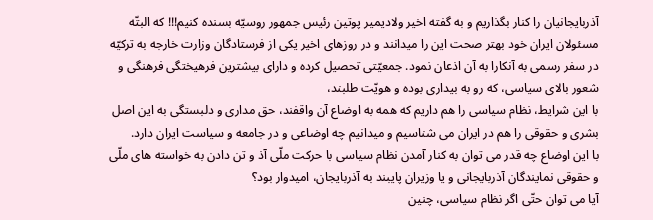آذربایجانیان را کنار بگذاریم و به گفته اخیر ولادیمیر پوتین رئیس جمهور روسیّه بسنده کنیم!!! که البتّه مسئولان ایران خود بهتر صحت این را میدانند و در روزهای اخیر یکی از فرستادگان وزارت خارجه به ترکیّه در سفر رسمی به آنکارا به آن اذعان نمود. جمعیّتی تحصیل کرده و دارای بیشترین فرهیختگی فرهنگی و شعور بالای سیاسی، که رو به بیداری بوده و هویّت طلبند،
با این شرایط، نظام سیاسی را هم داریم که همه به اوضاع آن واقفند، حق مداری و دلبستگی به این اصل بشری و حقوقی را هم در ایران می شناسیم و میدانیم چه اوضاعی و در جامعه و سیاست ایران دارد.
با این اوضاع چه قدر می توان به کنار آمدن نظام سیاسی با حرکت ملّی آذ و تن دادن به خواسته های ملّی و حقوقی نمایندگان آذربایجانی و یا وزیران پایبند به آذربایجان، امیدوار بود؟
آیا می توان حتّی اگر نظام سیاسی، چنین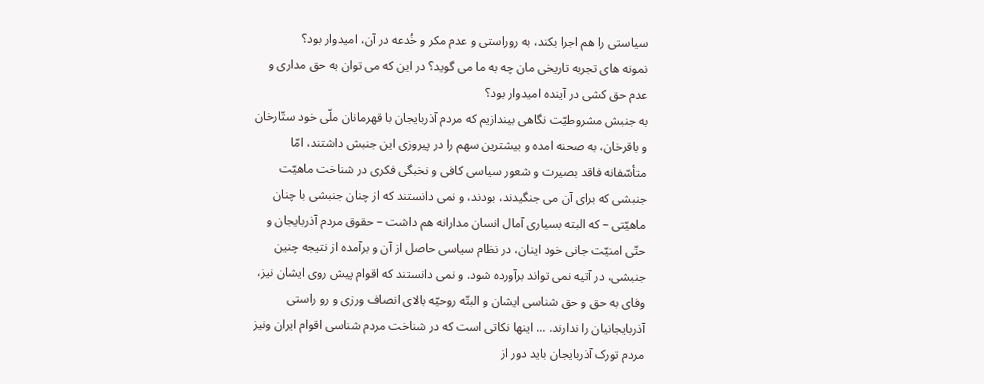سیاستی را هم اجرا بکند، به روراستی و عدم مکر و خُدعه در آن، امیدوار بود؟
نمونه های تجربه تاریخی مان چه به ما می گوید؟ در این که می توان به حق مداری و عدم حق کشی در آینده امیدوار بود؟
به جنبش مشروطیّت نگاهی بیندازیم که مردم آذربایجان با قهرمانان ملّی خود ستّارخان و باقرخان، به صحنه امده و بیشترین سهم را در پیروزی این جنبش داشتند، امّا متأسّفانه فاقد بصیرت و شعور سیاسی کافی و نخبگی فکری در شناخت ماهیّت جنبشی که برای آن می جنگیدند، بودند، و نمی دانستند که از چنان جنبشی با چنان ماهیّتی – که البته بسیاری آمال انسان مدارانه هم داشت – حقوق مردم آذربایجان و حتّی امنیّت جانی خود اینان، در نظام سیاسی حاصل از آن و برآمده از نتیجه چنین جنبشی، در آتیه نمی تواند برآورده شود. و نمی دانستند که اقوام پیش روی ایشان نیز، وفای به حق و حق شناسی ایشان و البتّه روحیّه بالای انصاف ورزی و رو راستی آذربایجانیان را ندارند. ... اینها نکاتی است که در شناخت مردم شناسی اقوام ایران ونیز مردم تورک آذربایجان باید دور از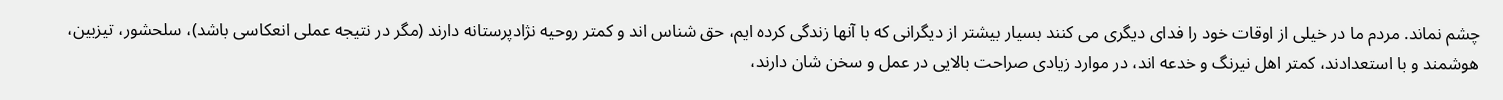چشم نماند. مردم ما در خیلی از اوقات خود را فدای دیگری می کنند بسیار بیشتر از دیگرانی که با آنها زندگی کرده ایم، حق شناس اند و کمتر روحیه نژادپرستانه دارند (مگر در نتیجه عملی انعکاسی باشد)، سلحشور، تیزبین، هوشمند و با استعدادند، کمتر اهل نیرنگ و خدعه اند، در موارد زیادی صراحت بالایی در عمل و سخن شان دارند،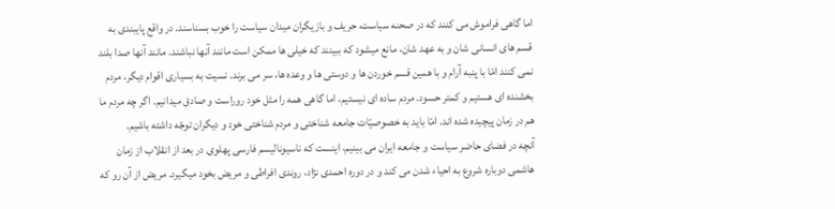اما گاهی فراموش می کنند که در صحنه سیاست، حریف و بازیگران میدان سیاست را خوب بسناسند. در واقع پایبندی به قسم های انسانی شان و به عهد شان، مانع میشود که ببینند که خیلی ها ممکن است مانند آنها نباشند. مانند آنها صدا بلند نمی کنند امّا با پنبه آرام و با همین قسم خوردن ها و دوستی ها و وعده ها، سر می برند. نسیت به بسیاری اقوام دیگر، مردم بخشنده ای هستیم و کمتر حسود. مردم ساده ای نیستیم، اما گاهی همه را مثل خود روراست و صادق میدانیم. اگر چه مردم ما هم در زمان پیچیده شده اند. امّا باید به خصوصیّات جامعه شناختی و مردم شناختی خود و دیگران توجّه داشته باشیم.
آنچه در فضای حاضر سیاست و جامعه ایران می بینیم، اینست که ناسیونالیسم فارسی پهلوی در بعد از انقلاب از زمان هاشمی دوباره شروع به احیاء شدن می کند و در دوره احمدی نژاد، روندی افراطی و مریض بخود میگیرد. مریض از آن رو که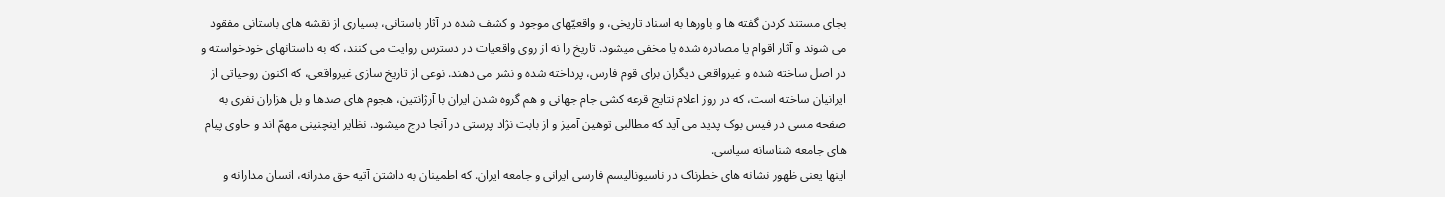بجای مستند کردن گفته ها و باورها به اسناد تاریخی، و واقعیّهای موجود و کشف شده در آثار باستانی، بسیاری از نقشه های باستانی مفقود می شوند و آثار اقوام یا مصادره شده یا مخفی میشود. تاریخ را نه از روی واقعیات در دسترس روایت می کنند، که به داستانهای خودخواسته و در اصل ساخته شده و غیرواقعی دیگران برای قوم فارس، پرداخته شده و نشر می دهند. نوعی از تاریخ سازی غیرواقعی، که اکنون روحیاتی از ایرانیان ساخته است، که در روز اعلام نتایج قرعه کشی جام جهانی و هم گروه شدن ایران با آرژانتین، هجوم های صدها و بل هزاران نفری به صفحه مسی در فیس بوک پدید می آید که مطالبی توهین آمیز و از بابت نژاد پرستی در آنجا درج میشود. نظایر اینچنینی مهمّ اند و حاوی پیام های جامعه شناسانه سیاسی.
اینها یعنی ظهور نشانه های خطرناک در ناسیونالیسم فارسی ایرانی و جامعه ایران. که اطمینان به داشتن آتیه حق مدرانه، انسان مدارانه و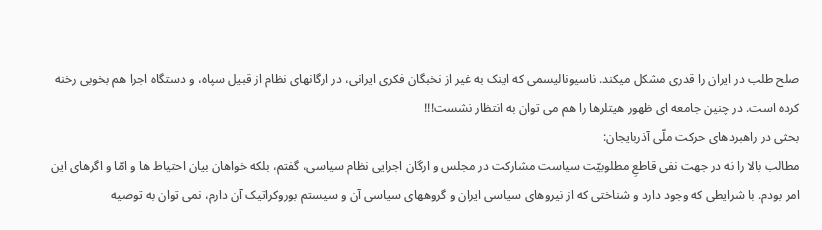صلح طلب در ایران را قدری مشکل میکند. ناسیونالیسمی که اینک به غیر از نخبگان فکری ایرانی، در ارگانهای نظام از قبیل سپاه، و دستگاه اجرا هم بخوبی رخنه کرده است. در چنین جامعه ای ظهور هیتلرها را هم می توان به انتظار نشست!!!
بحثی در راهبردهای حرکت ملّی آذربایجان:
مطالب بالا را نه در جهت نفی قاطعِ مطلوبیّت سیاست مشارکت در مجلس و ارگان اجرایی نظام سیاسی، گفتم، بلکه خواهان بیان احتیاط ها و امّا و اگرهای این امر بودم. با شرایطی که وجود دارد و شناختی که از نیروهای سیاسی ایران و گروههای سیاسی آن و سیستم بوروکراتیک آن دارم، نمی توان به توصیه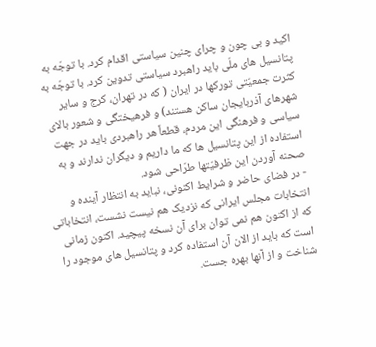اکید و بی چون و چرای چنین سیاستی اقدام کرد. با توجّه به پتانسیل های ملّی باید راهبرد سیاستی تدوین کرد. با توجّه به کثرت جمعیّتی تورکها در ایران ( که در تهران، کرج و سایر شهرهای آذربایجان ساکن هستند) و فرهیختگی و شعور بالای سیاسی و فرهنگی این مردم، قطعاً هر راهبردی باید در جهت استفاده از این پتانسیل ها که ما داریم و دیگران ندارند و به صحنه آوردن این ظرفیّتها طرّاحی شود.
- در فضای حاضر و شرایط اکنونی، نباید به انتظار آینده و انتخابات مجلس ایرانی که نزدیک هم نیست نشست، انتخاباتی که از اکنون هم نمی توان برای آن نسخه پیچید. اکنون زمانی است که باید از الان آن استفاده کرد و پتانسیل های موجود را شناخت و از آنها بهره جست.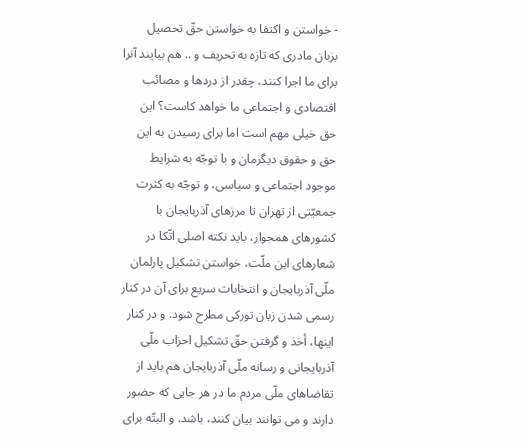- خواستن و اکتفا به خواستن حقّ تحصیل بزبان مادری که تازه به تحریف و .. هم بیایند آنرا برای ما اجرا کنند، چقدر از دردها و مصائب اقتصادی و اجتماعی ما خواهد کاست؟ این حق خیلی مهم است اما برای رسیدن به این حق و حقوق دیگرمان و با توجّه به شرایط موجود اجتماعی و سیاسی، و توجّه به کثرت جمعیّتی از تهران تا مرزهای آذربایجان با کشورهای همجوار، باید نکته اصلی اتّکا در شعارهای این ملّت، خواستن تشکیل پارلمان ملّی آذربایجان و انتخابات سریع برای آن در کنار رسمی شدن زبان تورکی مطرح شود. و در کنار اینها، أخذ و گرفتن حقّ تشکیل احزاب ملّی آذربایجانی و رسانه ملّی آذربایجان هم باید از تقاضاهای ملّی مردم ما در هر جایی که حضور دارند و می توانند بیان کنند، باشد. و البتّه برای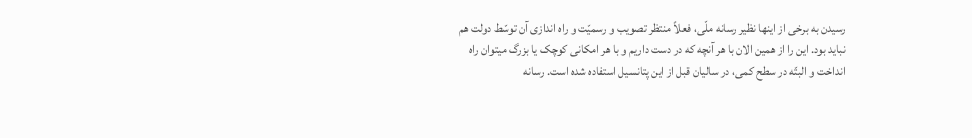رسیدن به برخی از اینها نظیر رسانه ملّی، فعلاً منتظر تصویب و رسمیّت و راه اندازی آن توسّط دولت هم نباید بود. این را از همین الان با هر آنچه که در دست داریم و با هر امکانی کوچک یا بزرگ میتوان راه انداخت و البتّه در سطح کمی، در سالیان قبل از این پتانسیل استفاده شده است. رسانه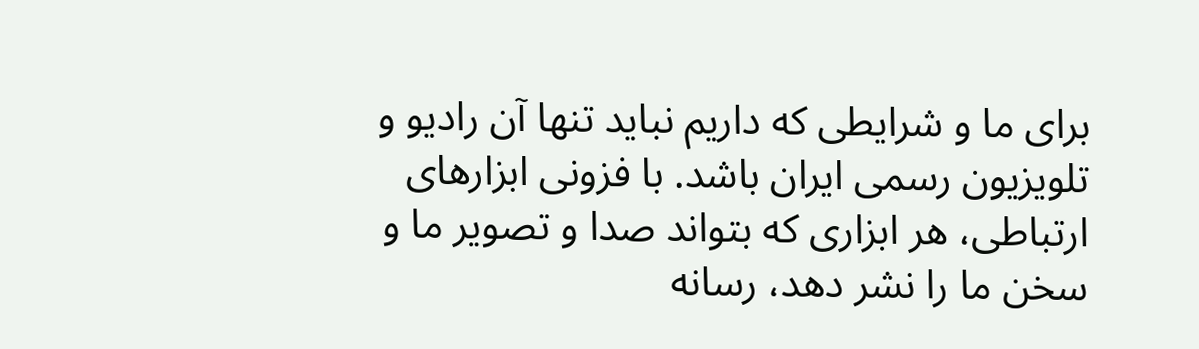برای ما و شرایطی که داریم نباید تنها آن رادیو و تلویزیون رسمی ایران باشد. با فزونی ابزارهای ارتباطی، هر ابزاری که بتواند صدا و تصویر ما و سخن ما را نشر دهد، رسانه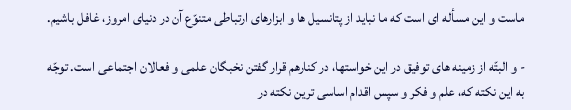ماست و این مسأله ای است که ما نباید از پتانسیل ها و ابزارهای ارتباطی متنوّع آن در دنیای امروز، غافل باشیم.

- و البتّه از زمینه های توفیق در این خواستها، در کنارهم قرار گفتن نخبگان علمی و فعالان اجتماعی است. توجّه به این نکته که، علم و فکر و سپس اقدام اساسی ترین نکته در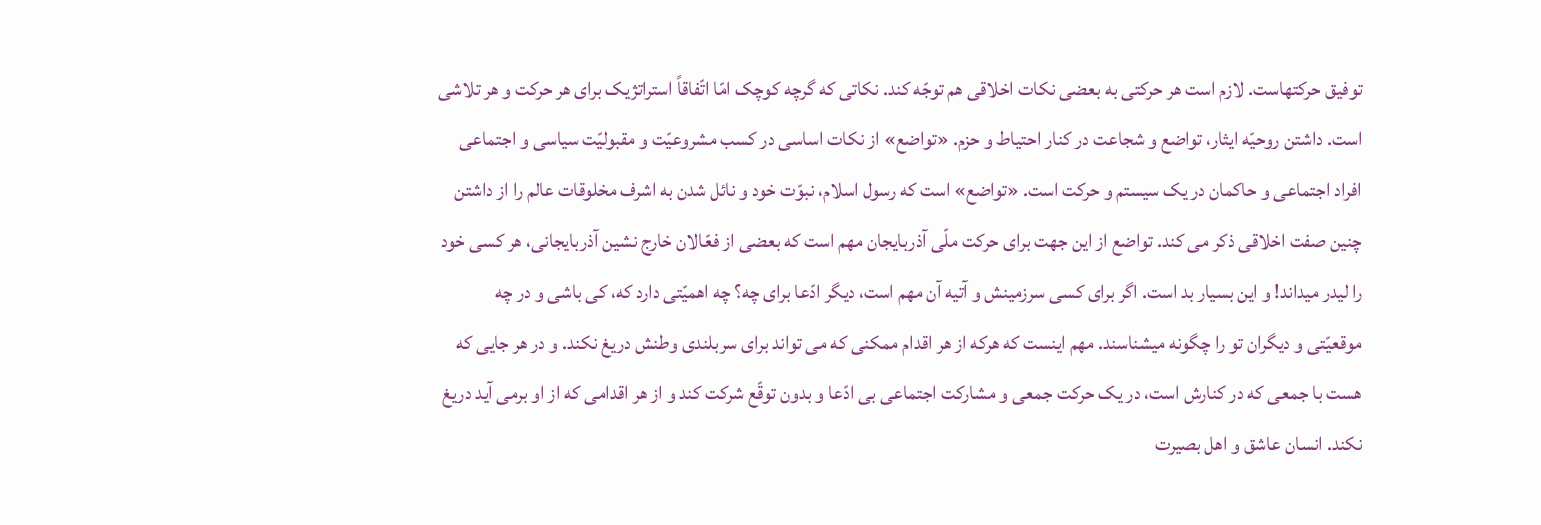توفیق حرکتهاست. لازم است هر حرکتی به بعضی نکات اخلاقی هم توجّه کند. نکاتی که گرچه کوچک امّا اتّفاقاً استراتژیک برای هر حرکت و هر تلاشی است. داشتن روحیّه ایثار، تواضع و شجاعت در کنار احتیاط و حزم. «تواضع» از نکات اساسی در کسب مشروعیّت و مقبولیّت سیاسی و اجتماعی افراد اجتماعی و حاکمان در یک سیستم و حرکت است. «تواضع» است که رسول اسلام، نبوّت خود و نائل شدن به اشرف مخلوقات عالم را از داشتن چنین صفت اخلاقی ذکر می کند. تواضع از این جهت برای حرکت ملّی آذربایجان مهم است که بعضی از فعّالان خارج نشین آذربایجانی، هر کسی خود را لیدر میداند! و این بسیار بد است. اگر برای کسی سرزمینش و آتیه آن مهم است، دیگر ادّعا برای چه؟ چه اهمیّتی دارد که، کی باشی و در چه موقعیّتی و دیگران تو را چگونه میشناسند. مهم اینست که هرکه از هر اقدام ممکنی که می تواند برای سربلندی وطنش دریغ نکند. و در هر جایی که هست با جمعی که در کنارش است، در یک حرکت جمعی و مشارکت اجتماعی بی ادّعا و بدون توقّع شرکت کند و از هر اقدامی که از او برمی آید دریغ نکند. انسان عاشق و اهل بصیرت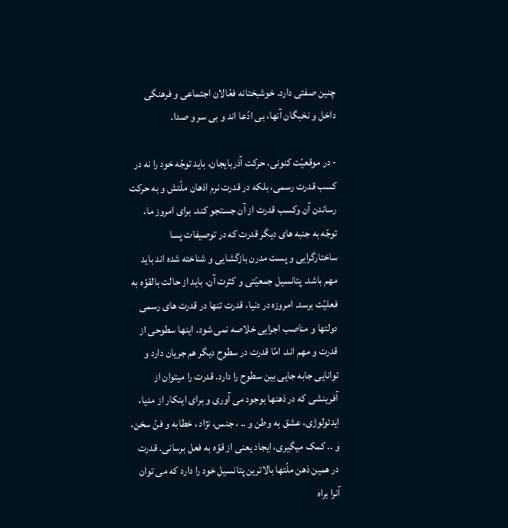چنین صفتی دارد. خوشبختانه فعّالان اجتماعی و فرهنگی داخل و نخبگان آنها، بی ادّعا اند و بی سر و صدا.

- در موقعیّت کنونی، حرکت آذربایجان، باید توجّه خود را نه در کسب قدرت رسمی، بلکه در قدرت نرم اذهان ملّتش و به حرکت رساندن آن وکسب قدرت از آن جستجو کند. برای امروز ما، توجّه به جنبه های دیگر قدرت که در توصیفات پسا ساختارگرایی و پست مدرن بازگشایی و شناخته شده اند باید مهم باشد. پتانسیل جمعیّتی و کثرت آن، باید از حالت بالقوّه به فعلیّت برسد. امروزه در دنیا، قدرت تنها در قدرت های رسمی دولتها و مناصب اجرایی خلاصه نمی شود. اینها سطوحی از قدرت و مهم اند. امّا قدرت در سطوح دیگر هم جریان دارد و توانایی جابه جایی بین سطوح را دارد. قدرت را میتوان از آفرینشی که در ذهنها بوجود می آوری و برای اینکار از مدیا، ایدئولوژی، عشق به وطن و .. ، جنس، نژاد ، خطابه و فنّ سخن، و .. کمک میگیری، ایجاد یعنی از قوّه به فعل برسانی. قدرت در همین ذهن ملّتها بالاترین پتانسیل خود را دارد که می توان آنرا براه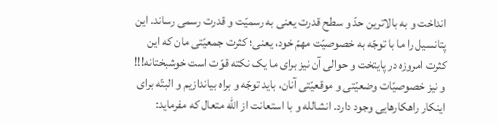انداخت و به بالاترین حدّ و سطح قدرت یعنی به رسمیّت و قدرت رسمی رساند. این پتانسیل را ما با توجّه به خصوصیّت مهمّ خود، یعنی؛ کثرت جمعیّتی مان که این کثرت امروزه در پایتخت و حوالی آن نیز برای ما یک نکته قوّت است خوشبختانه!!! و نیز خصوصیّات وضعیّتی و موقعیّتی آنان، باید توجّه و براه بیاندازیم و البتّه برای اینکار راهکارهایی وجود دارد. انشالله و با استعانت از الله متعال که مفرماید: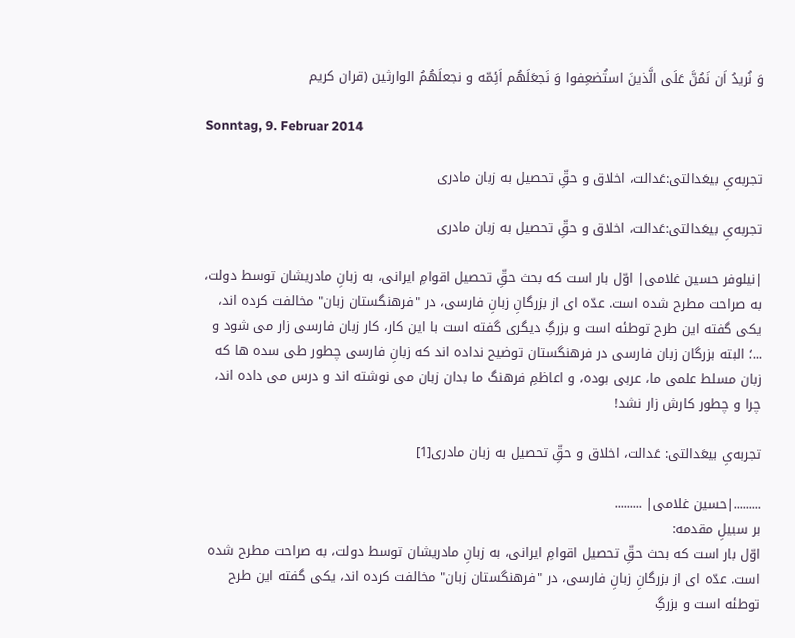وَ نُریدُ اَن نَمُنَّ عَلَی الَّذینَ استُضعِفوا وَ نَجعَلَهُم اَئِمّه و نجعلَهُمُ الوارثین (قران کریم

Sonntag, 9. Februar 2014

تجربه‌یِ بیعَدالتی:عَدالت، اخلاق و حقِّ تحصیل به زبان مادری

تجربه‌یِ بیعَدالتی:عَدالت، اخلاق و حقِّ تحصیل به زبان مادری

|نیلوفر حسین غلامی| اوّل بار است که بحث حقِّ تحصیل اقوامِ ایرانی، به زبانِ مادریشان توسط دولت، به صراحت مطرح شده است. عدّه ای از بزرگانِ زبانِ فارسی، در "فرهنگستان زبان" مخالفت کرده اند، یکی گفته این طرح توطئه است و بزرگِ دیگری گفته است با این کار، کار زبان فارسی زار می شود و ...؛ البته بزرگان زبان فارسی در فرهنگستان توضیح نداده اند که زبانِ فارسی چطور طی سده ها که زبان مسلط علمی ما، عربی بوده، و اعاظمِ فرهنگ ما بدان زبان می نوشته اند و درس می داده اند، چرا و چطور کارش زار نشد!

تجربه‌یِ بیعَدالتی: عَدالت، اخلاق و حقِّ تحصیل به زبان مادری[1]

.........|حسین غلامی| .........
بر سبیلِ مقدمه:
اوّل بار است که بحث حقِّ تحصیل اقوامِ ایرانی، به زبانِ مادریشان توسط دولت، به صراحت مطرح شده است. عدّه ای از بزرگانِ زبانِ فارسی، در "فرهنگستان زبان" مخالفت کرده اند، یکی گفته این طرح توطئه است و بزرگِ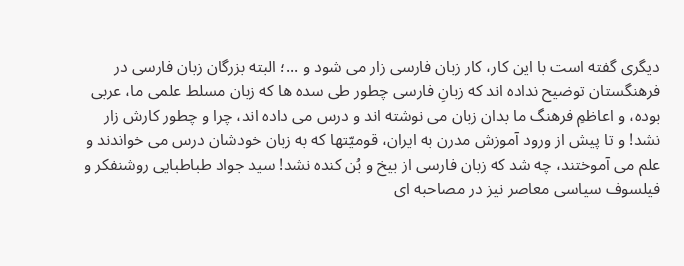دیگری گفته است با این کار، کار زبان فارسی زار می شود و ...؛ البته بزرگان زبان فارسی در فرهنگستان توضیح نداده اند که زبانِ فارسی چطور طی سده ها که زبان مسلط علمی ما، عربی بوده، و اعاظمِ فرهنگ ما بدان زبان می نوشته اند و درس می داده اند، چرا و چطور کارش زار نشد! و تا پیش از ورود آموزش مدرن به ایران، قومیّتها که به زبان خودشان درس می خواندند و علم می آموختند، چه شد که زبان فارسی از بیخ و بُن کنده نشد! سید جواد طباطبایی روشنفکر و فیلسوف سیاسی معاصر نیز در مصاحبه ای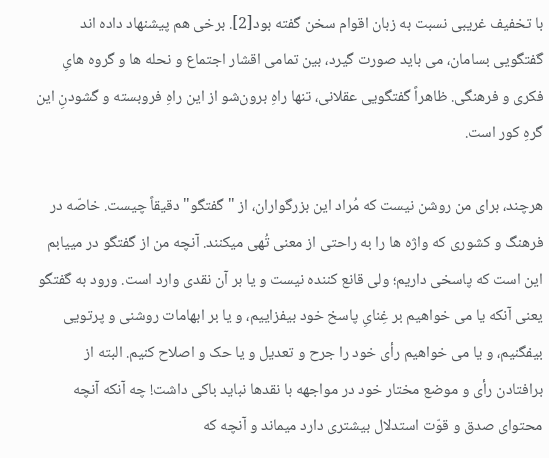با تخفیف غریبی نسبت به زبان اقوام سخن گفته بود[2]. برخی هم پیشنهاد داده اند گفتگویی بسامان، می باید صورت گیرد، بین تمامی اقشار اجتماع و نحله ها و گروه هایِ فکری و فرهنگی. ظاهراً گفتگویی عقلانی، تنها راهِ برون‌شو از این راهِ فروبسته و گشودنِ این گرهِ کور است.

هرچند، برای من روشن نیست که مُراد این بزرگواران، از "گفتگو" دقیقاً چیست. خاصّه در فرهنگ و کشوری که واژه ها را به راحتی از معنی تُهی میکنند. آنچه من از گفتگو در مییابم این است که پاسخی داریم؛ ولی قانع کننده نیست و یا بر آن نقدی وارد است. ورود به گفتگو یعنی آنکه یا می خواهیم بر غِنایِ پاسخ خود بیفزاییم، و یا بر ابهامات روشنی و پرتویی بیفگنیم، و یا می خواهیم رأی خود را جرح و تعدیل و یا حک و اصلاح کنیم. البته از برافتادن رأی و موضع مختار خود در مواجهه با نقدها نباید باکی داشت! چه آنکه آنچه محتوای صدق و قوّت استدلال بیشتری دارد میماند و آنچه که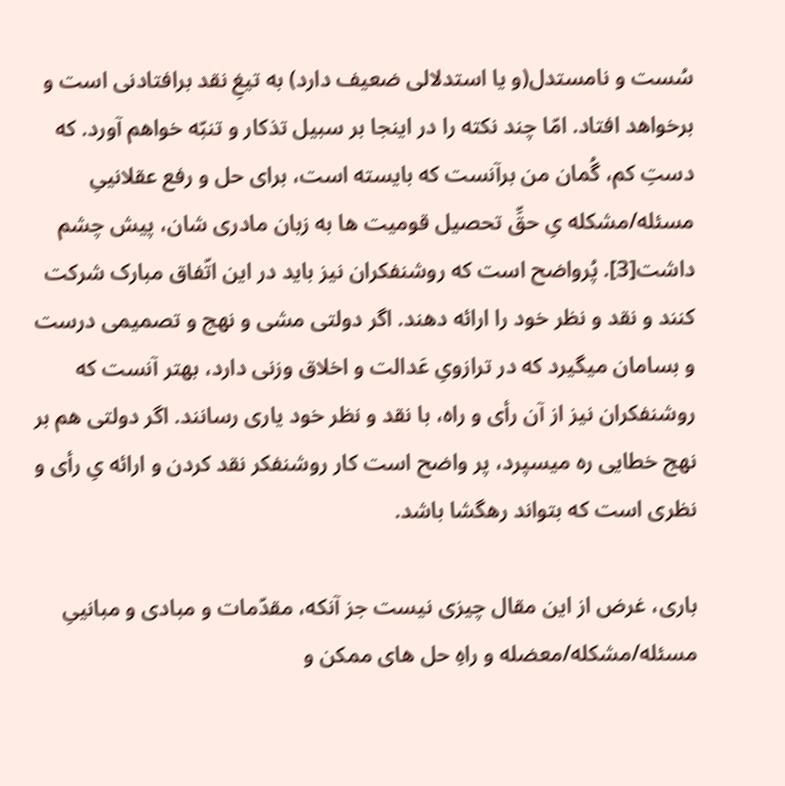سُست و نامستدل(و یا استدلالی ضعیف دارد) به تیغِ نقد برافتادنی است و برخواهد افتاد. امّا چند نکته را در اینجا بر سبیل تذکار و تنبّه خواهم آورد. که دستِ کم، گُمان من برآنست که بایسته است، برای حل و رفع عقلانییِ مسئله/مشکله یِ حقِّ تحصیل قومیت ها به زبان مادری شان، پیش چشم داشت[3]. پُرواضح است که روشنفکران نیز باید در این اتّفاق مبارک شرکت کنند و نقد و نظر خود را ارائه دهند. اگر دولتی مشی و نهج و تصمیمی درست و بسامان میگیرد که در ترازویِ عَدالت و اخلاق وزنی دارد، بهتر آنست که روشنفکران نیز از آن رأی و راه، با نقد و نظر خود یاری رسانند. اگر دولتی هم بر نهج خطایی ره میسپرد، پر واضح است کار روشنفکر نقد کردن و ارائه یِ رأی و نظری است که بتواند رهگشا باشد.

باری، غرض از این مقال چیزی نیست جز آنکه، مقدّمات و مبادی و مبانییِ مسئله/مشکله/معضله و راهِ حل های ممکن و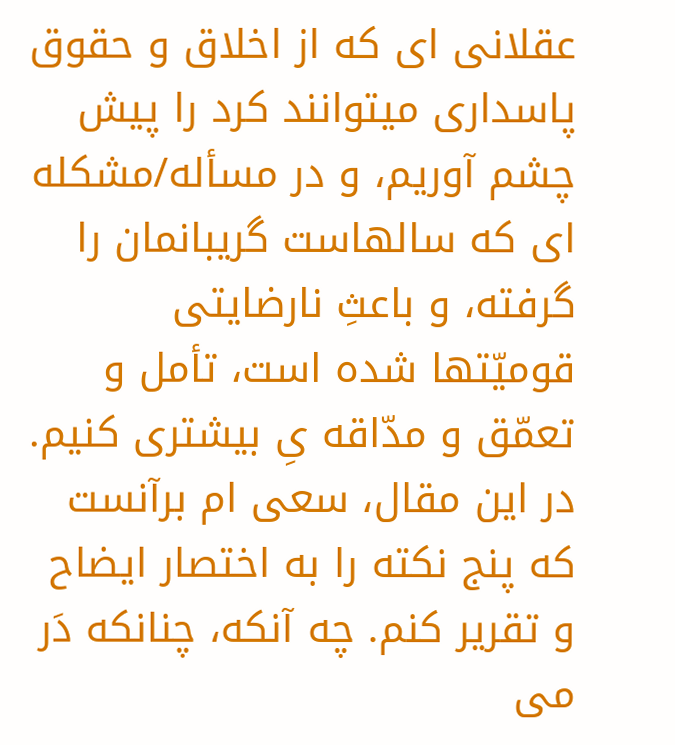عقلانی ای که از اخلاق و حقوق پاسداری میتوانند کرد را پیش چشم آوریم، و در مسأله/مشکله ای که سالهاست گریبانمان را گرفته، و باعثِ نارضایتی قومیّتها شده است، تأمل و تعمّق و مدّاقه یِ بیشتری کنیم. در این مقال، سعی ام برآنست که پنج نکته را به اختصار ایضاح و تقریر کنم. چه آنکه، چنانکه دَر می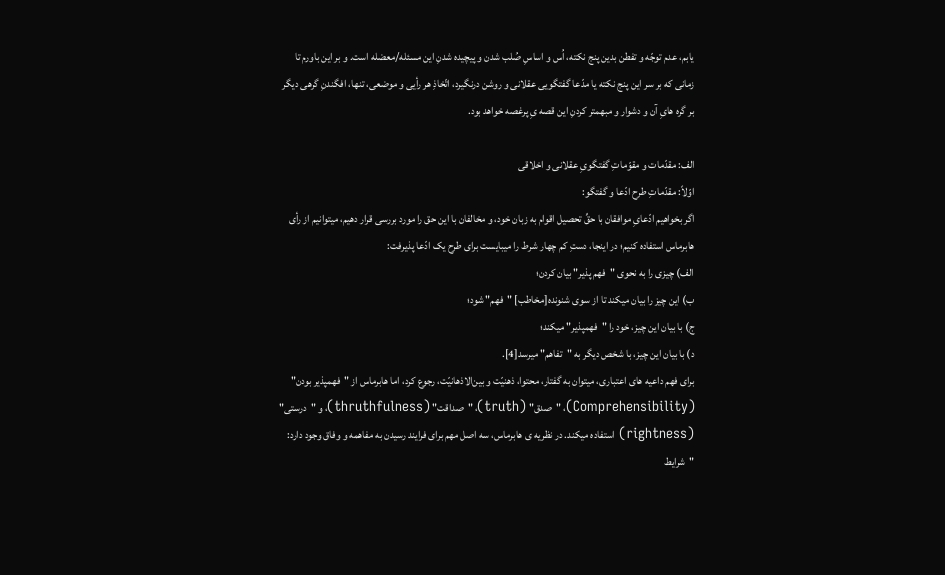یابم، عدم توجّه و تفطن بدین پنج نکته، اُس و اساسِ صُلب شدن و پیچیده شدنِ این مسئله/معضله است. و بر این باورم تا زمانی که بر سر این پنج نکته یا مدّعا گفتگویی عقلانی و روشن درنگیرد، اتّخاذِ هر رأیی و موضعی، تنها، افگندنِ گرهی دیگر بر گره هایِ آن و دشوار و مبهمتر کردنِ این قصه یِ پرغصه خواهد بود.

الف: مقدّمات و مقوّماتِ گفتگویِ عقلانی و اخلاقی
اوّلاً: مقدّماتِ طرح ادّعا و گفتگو:
اگر بخواهیم ادّعایِ موافقان با حقِّ تحصیل اقوام به زبان خود، و مخالفان با این حق را مورد بررسی قرار دهیم، میتوانیم از رأی هابرماس استفاده کنیم؛ در اینجا، دستِ کم چهار شرط را میبایست برای طرح یک ادّعا پذیرفت:
الف) چیزی را به نحوی "فهم پذیر" بیان کردن؛
ب) این چیز را بیان میکند تا از سوی شنونده[مخاطب] "فهم" شود؛
ج) با بیان این چیز، خود را "فهمپذیر" میکند؛
د) با بیان این چیز، با شخص دیگر به "تفاهم" میرسد[4].
برای فهم داعیه های اعتباری، میتوان به گفتار، محتوا، ذهنیّت و بین‌الاذهانیّت، رجوع کرد، اما هابرماس از "فهمپذیر بودن" (Comprehensibility)، "صدق" (truth)، "صداقت" (thruthfulness)، و "درستی" (rightness) استفاده میکند. در نظریه ی هابرماس، سه اصل مهم برای فرایند رسیدن به مفاهمه و وفاق وجود دارد: "شرایط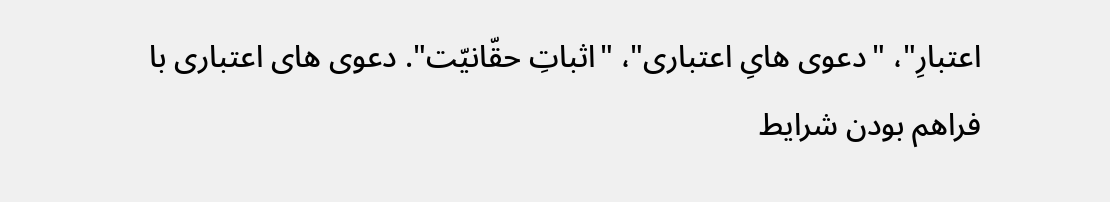اعتبارِ"، "دعوی هایِ اعتباری"، "اثباتِ حقّانیّت". دعوی های اعتباری با فراهم بودن شرایط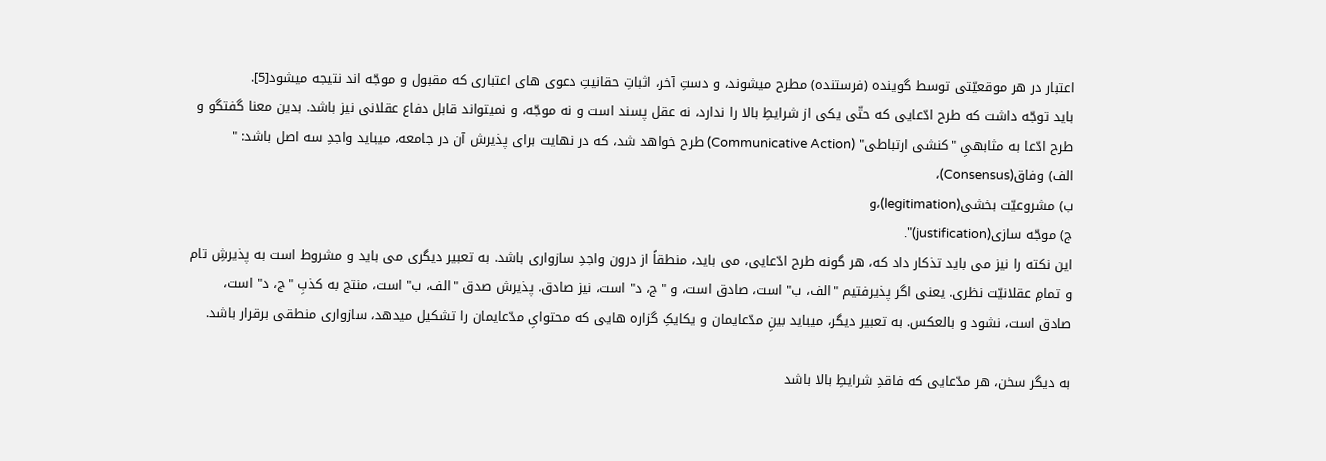اعتبار در هر موقعیّتی توسط گوینده (فرستنده) مطرح میشوند، و دستِ آخر، اثباتِ حقانیتِ دعوی های اعتباری که مقبول و موجّه اند نتیجه میشود[5].
باید توجّه داشت که طرح ادّعایی که حتّی یکی از شرایطِ بالا را ندارد، نه عقل پسند است و نه موجّه، و نمیتواند قابل دفاع عقلانی نیز باشد. بدین معنا گفتگو و طرح ادّعا به مثابهیِ "کنشی ارتباطی" (Communicative Action) طرح خواهد شد، که در نهایت برای پذیرش آن در جامعه، میباید واجدِ سه اصل باشد: "
الف) وفاق(Consensus)،
ب) مشروعیّت بخشی(legitimation)،و
ج) موجّه سازی(justification)".
این نکته را نیز می باید تذکار داد که، هر گونه طرح ادّعایی، می باید، منطقاً از درون واجدِ سازواری باشد. به تعبیر دیگری می باید و مشروط است به پذیرشِ تام و تمامِ عقلانیّت نظری. یعنی اگر پذیرفتیم "الف، ب" است، صادق است، و "ج، د" است، نیز صادق. پذیرش صدق "الف، ب" است، منتج به کذبِ "ج، د" است، صادق است، نشود و بالعکس. به تعبیر دیگر، میباید بینِ مدّعایمان و یکایکِ گزاره هایی که محتوایِ مدّعایمان را تشکیل میدهد، سازواری منطقی برقرار باشد.

به دیگر سخن، هر مدّعایی که فاقدِ شرایطِ بالا باشد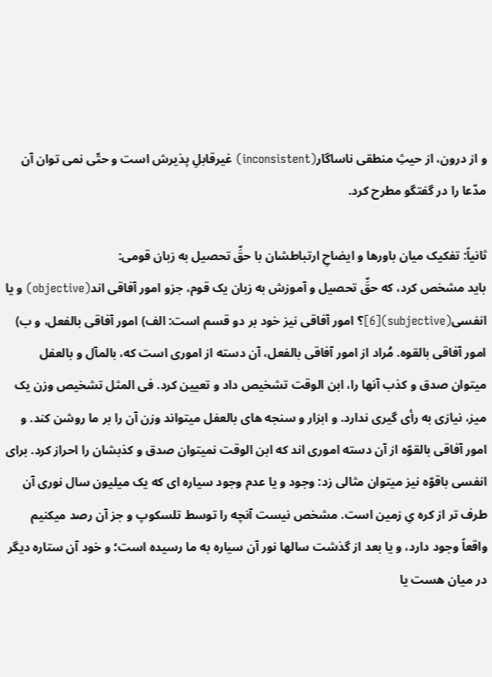و از درون، از حیثِ منطقی ناساگار(inconsistent) غیرقابلِ پذیرش است و حتّی نمی توان آن مدّعا را در گفتگو مطرح کرد.

ثانیاً: تفکیک میان باورها و ایضاحِ ارتباطشان با حقِّ تحصیل به زبان قومی:
باید مشخص کرد، که حقِّ تحصیل و آموزش به زبان یک قوم، جزو امور آفاقی اند(objective) و یا انفسی(subjective)[6]؟ امور آفاقی نیز خود بر دو قسم است: الف) امور آفاقی بالفعل، و ب) امور آفاقی بالقوه. مُراد از امور آفاقی بالفعل، آن دسته از اموری است که، بالمآل و بالعفل میتوان صدق و کذب آنها را، ابن الوقت تشخیص داد و تعیین کرد. فی المثل تشخیص وزن یک میز، نیازی به رأی گیری ندارد. و ابزار و سنجه های بالعفل میتواند وزن آن را بر ما روشن کند. و امور آفاقی بالقوّه از آن دسته اموری اند که ابن الوقت نمیتوان صدق و کذبشان را احراز کرد. برای انفسی باقوّه نیز میتوان مثالی زد: وجود و یا عدم وجود سیاره ای که یک میلیون سال نوری آن طرف تر از کره یِ زمین است. مشخص نیست آنچه را توسط تلسکوپ و جز آن رصد میکنیم واقعاً وجود دارد، و یا بعد از گذشت سالها نور آن سیاره به ما رسیده است؛ و خود آن ستاره دیگر در میان هست یا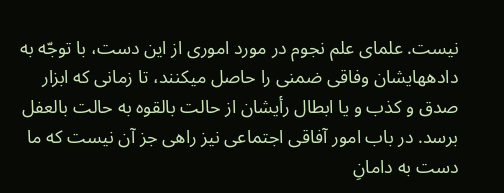نیست. علمای علم نجوم در مورد اموری از این دست، با توجّه به دادههایشان وفاقی ضمنی را حاصل میکنند، تا زمانی که ابزار صدق و کذب و یا ابطال رأیشان از حالت بالقوه به حالت بالعفل برسد. در باب امور آفاقی اجتماعی نیز راهی جز آن نیست که ما دست به دامانِ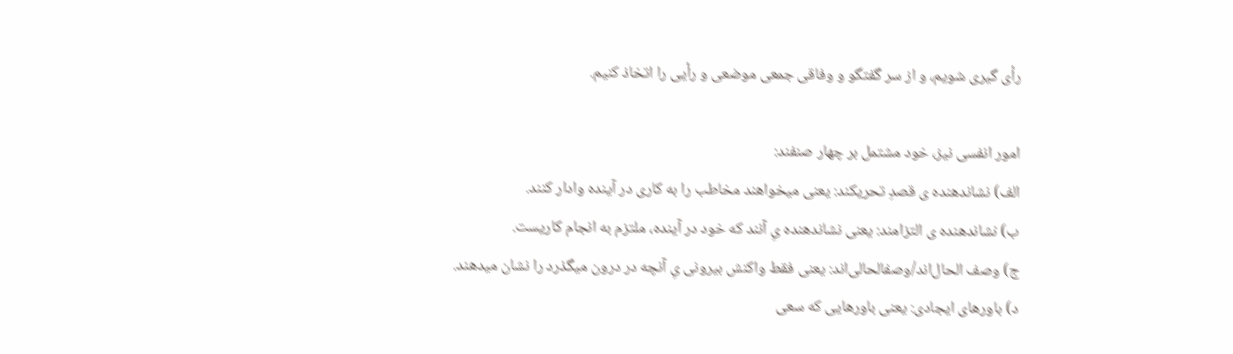رأی گیری شویم، و از سر گفتگو و وفاقی جمعی موضعی و رأیی را اتخاذ کنیم.

امور انفسی نیز، خود مشتمل بر چهار صنفند:
الف) نشاندهنده ی قصدِ تحریکند: یعنی میخواهند مخاطب را به کاری در آینده وادار کنند.
ب) نشاندهنده ی التزامند: یعنی نشاندهنده یِ آنند که خود در آینده، ملتزم به انجام کاریست.
ج) وصف الحال‌اند/وصفالحالی‌اند: یعنی فقط واکنش بیرونی یِ آنچه در درون میگذرد را نشان میدهند.
د) باورهای ایجادی: یعنی باورهایی که سعی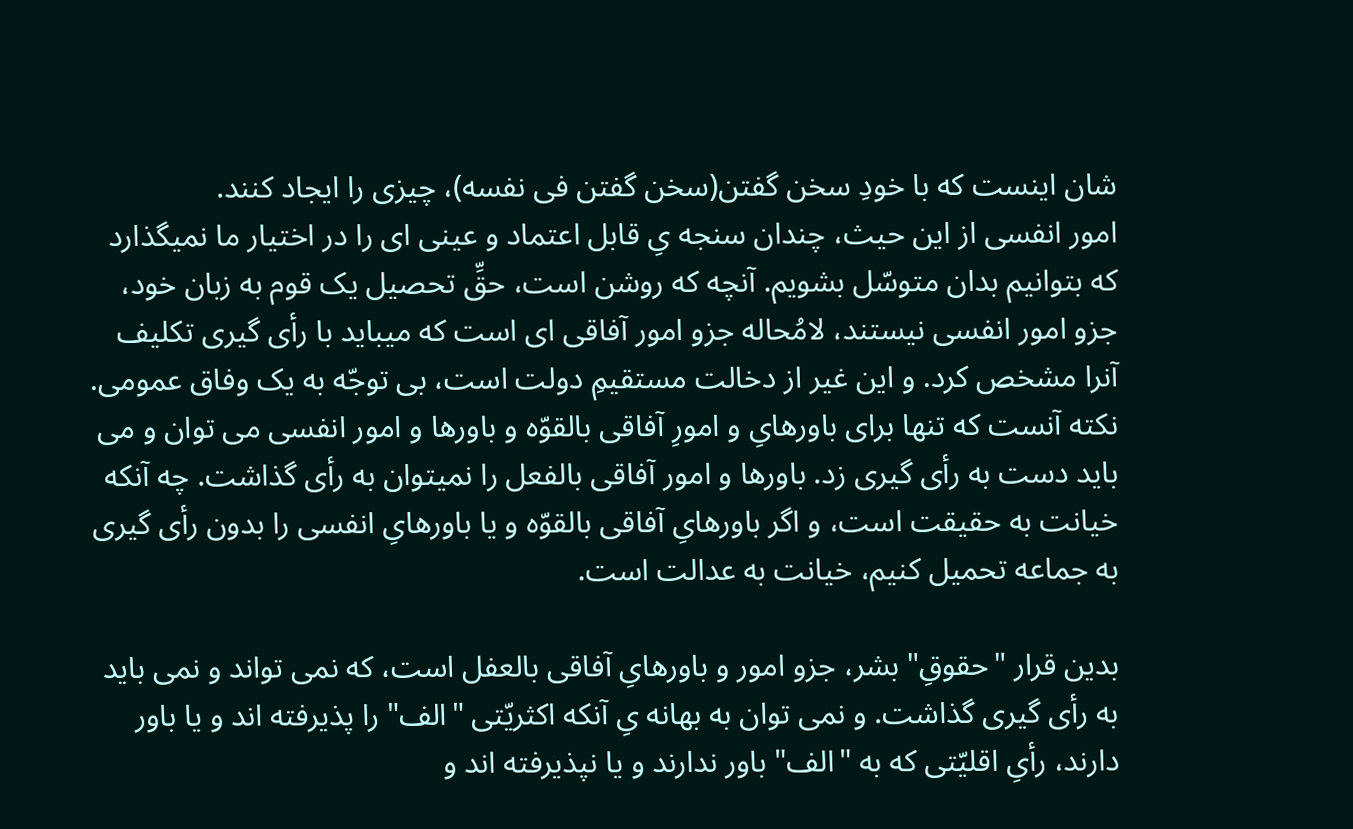شان اینست که با خودِ سخن گفتن(سخن گفتن فی نفسه)، چیزی را ایجاد کنند.
امور انفسی از این حیث، چندان سنجه یِ قابل اعتماد و عینی ای را در اختیار ما نمیگذارد که بتوانیم بدان متوسّل بشویم. آنچه که روشن است، حقِّ تحصیل یک قوم به زبان خود، جزو امور انفسی نیستند، لامُحاله جزو امور آفاقی ای است که میباید با رأی گیری تکلیف آنرا مشخص کرد. و این غیر از دخالت مستقیمِ دولت است، بی توجّه به یک وفاق عمومی. نکته آنست که تنها برای باورهایِ و امورِ آفاقی بالقوّه و باورها و امور انفسی می توان و می باید دست به رأی گیری زد. باورها و امور آفاقی بالفعل را نمیتوان به رأی گذاشت. چه آنکه خیانت به حقیقت است، و اگر باورهایِ آفاقی بالقوّه و یا باورهایِ انفسی را بدون رأی گیری به جماعه تحمیل کنیم، خیانت به عدالت است.

بدین قرار "حقوقِ" بشر، جزو امور و باورهایِ آفاقی بالعفل است، که نمی تواند و نمی باید به رأی گیری گذاشت. و نمی توان به بهانه یِ آنکه اکثریّتی "الف" را پذیرفته اند و یا باور دارند، رأیِ اقلیّتی که به "الف" باور ندارند و یا نپذیرفته اند و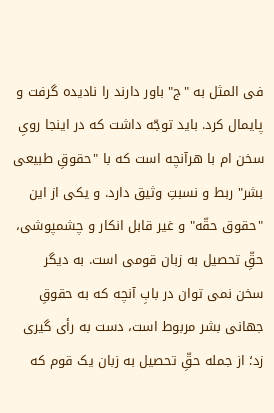فی المثل به "ج" باور دارند را نادیده گرفت و پایمال کرد. باید توجّه داشت که در اینجا رویِ سخن ام با هرآنچه است که با "حقوقِ طبیعی بشر" ربط و نسبتِ وثیق دارد. و یکی از این "حقوق حقّه" و غیر قابل انکار و چشمپوشی، حقِّ تحصیل به زبان قومی است. به دیگر سخن نمی توان در بابِ آنچه که به حقوقِ جهانی بشر مربوط است، دست به رأی گیری زد؛ از جمله حقِّ تحصیل به زبان یک قوم که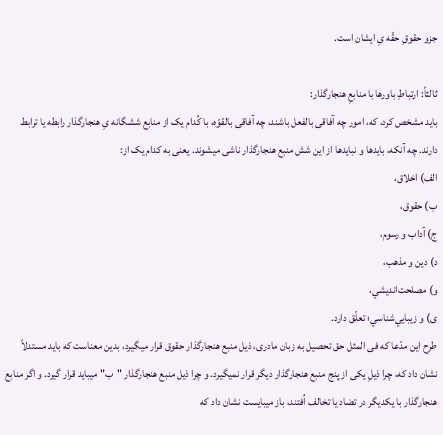جزو حقوقِ حقّه یِ ایشان است.

ثالثاً: ارتباطِ باورها با منابعِ هنجارگذار:
باید مشخص کرد، که، امور چه آفاقی بالفعل باشند، چه آفاقی بالقوّه، با کُدام یک از منابع ششگانه یِ هنجارگذار رابطه یا ترابط دارند. چه آنکه، بایدها و نبایدها از این شش منبع هنجارگذار ناشی میشوند. یعنی به کدام یک از:
الف) اخلاق،
ب) حقوق،
ج) آداب و رسوم،
د) دين و مذهب،
و) مصلحت‌انديشي،
ی) و زيبايي‌شناسي؛ تعلّق دارد.
طرح این مدّعا که فی المثل حق تحصیل به زبان مادری، ذیل منبع هنجارگذار حقوق قرار میگیرد، بدین معناست که باید مستدلاً نشان داد که، چرا ذیلِ یکی از پنج منبع هنجارگذار دیگر قرار نمیگیرد. و چرا ذیل منبع هنجارگذار "ب" میباید قرار گیرد. و اگر منابع هنجارگذار با یکدیگر در تضاد یا تخالف اُفتند، باز میبایست نشان داد که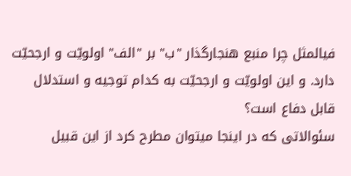فیالمثل چرا منبع هنجارگذار "ب" بر "الف" اولویّت و ارجحیّت دارد. و این اولویّت و ارجحیّت به کدام توجیه و استدلال قابل دفاع است؟
سئوالاتی که در اینجا میتوان مطرح کرد از این قبیل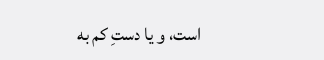است، و یا دستِ کم به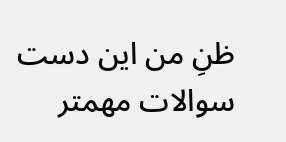ظنِ من این دست سوالات مهمتر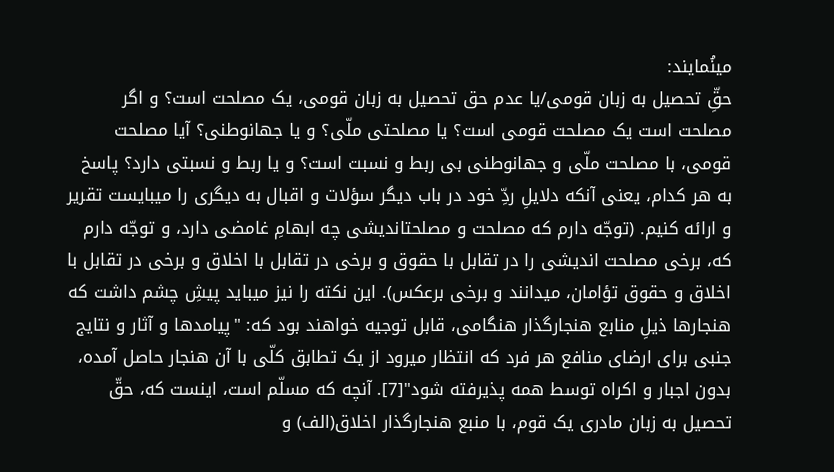مینُمایند:
حقِّ تحصیل به زبان قومی/یا عدم حق تحصیل به زبان قومی، یک مصلحت است؟ و اگر مصلحت است یک مصلحت قومی است؟ یا مصلحتی ملّی؟ و یا جهانوطنی؟ آیا مصلحت قومی، با مصلحت ملّی و جهانوطنی بی ربط و نسبت است؟ و یا ربط و نسبتی دارد؟ پاسخ به هر کدام، یعنی آنکه دلایلِ ردِّ خود در باب دیگر سؤلات و اقبال به دیگری را میبایست تقریر و ارائه کنیم. (توجّه دارم که مصلحت و مصلحتاندیشی چه ابهامِ غامضی دارد، و توجّه دارم که، برخی مصلحت اندیشی را در تقابل با حقوق و برخی در تقابل با اخلاق و برخی در تقابل با اخلاق و حقوق تؤامان، میدانند و برخی برعکس). این نکته را نیز میباید پیشِ چشم داشت که هنجارها ذیلِ منابع هنجارگذار هنگامی، قابل توجیه خواهند بود که: "پیامدها و آثار و نتایج جنبی برای ارضای منافع هر فرد که انتظار میرود از یک تطابق کلّی با آن هنجار حاصل آمده، بدون اجبار و اکراه توسط همه پذیرفته شود"[7]. آنچه که مسلّم است، اینست که، حقّ تحصیل به زبان مادری یک قوم، با منبع هنجارگذار اخلاق(الف) و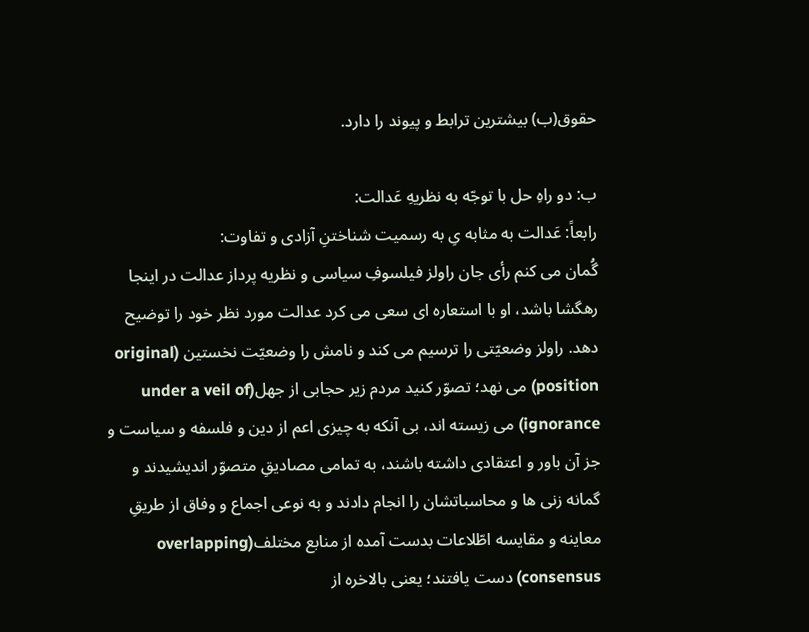حقوق(ب) بیشترین ترابط و پیوند را دارد.

ب: دو راهِ حل با توجّه به نظریهِ عَدالت:
رابعاً: عَدالت به مثابه یِ به رسمیت شناختنِ آزادی و تفاوت:
گُمان می کنم رأی جان راولز فیلسوفِ سیاسی و نظریه پرداز عدالت در اینجا رهگشا باشد، او با استعاره ای سعی می کرد عدالت مورد نظر خود را توضیح دهد. راولز وضعیّتی را ترسیم می کند و نامش را وضعیّت نخستین (original position) می نهد؛ تصوّر کنید مردم زیر حجابی از جهل(under a veil of ignorance) می زیسته اند، بی آنکه به چیزی اعم از دین و فلسفه و سیاست و جز آن باور و اعتقادی داشته باشند، به تمامی مصادیقِ متصوّر اندیشیدند و گمانه زنی ها و محاسباتشان را انجام دادند و به نوعی اجماع و وفاق از طریقِ معاینه و مقایسه اطّلاعات بدست آمده از منابع مختلف(overlapping consensus) دست یافتند؛ یعنی بالاخره از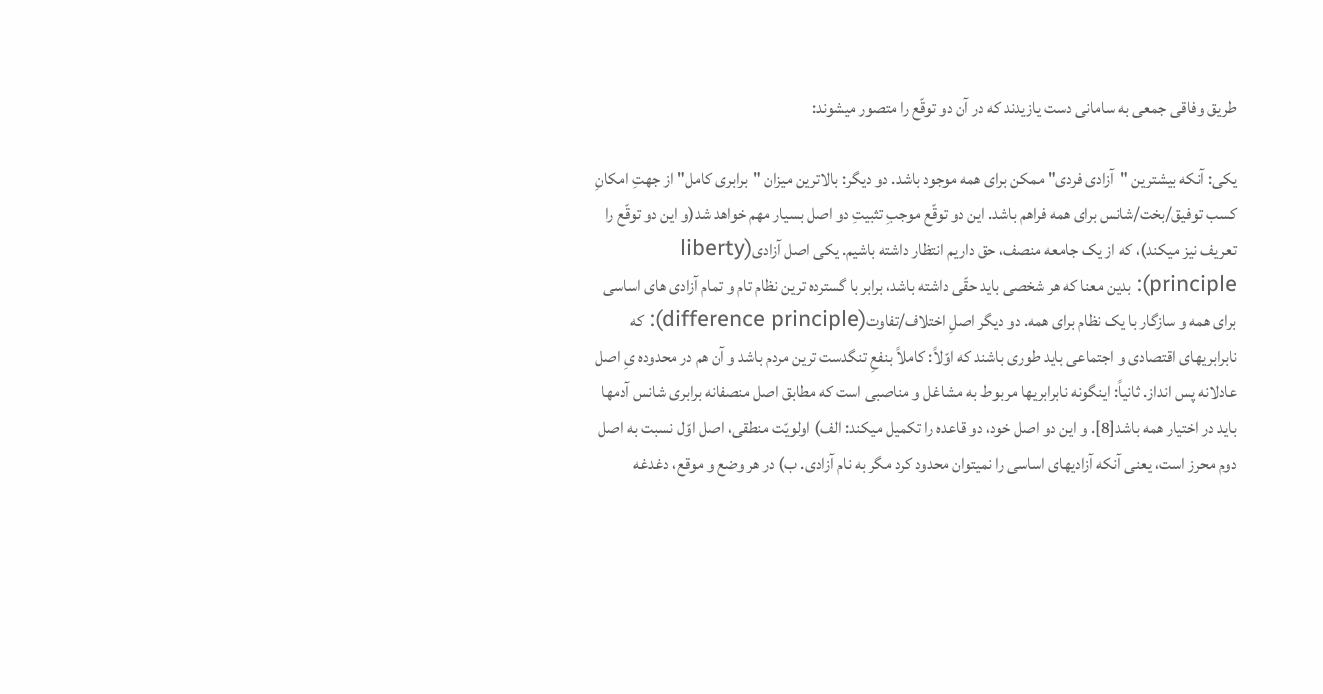طریق وفاقی جمعی به سامانی دست یازیدند که در آن دو توقّع را متصور میشوند:

یکی: آنکه بیشترین "آزادی فردی" ممکن برای همه موجود باشد. دو دیگر: بالاترین میزان "برابری کامل" از جهتِ امکانِ کسب توفیق/بخت/شانس برای همه فراهم باشد. این دو توقّع موجبِ تثبیتِ دو اصل بسیار مهم خواهد شد(و این دو توقّع را تعریف نیز میکند)، که از یک جامعه منصف، حق داریم انتظار داشته باشیم. یکی اصل آزادی(liberty principle): بدین معنا که هر شخصی باید حقّی داشته باشد، برابر با گسترده ترین نظام تام و تمام آزادی های اساسی برای همه و سازگار با یک نظام برای همه. دو دیگر اصلِ اختلاف/تفاوت(difference principle): که نابرابریهای اقتصادی و اجتماعی باید طوری باشند که اوّلاً: کاملاً بنفعِ تنگدست ترین مردم باشد و آن هم در محدوده یِ اصل عادلانه پس انداز. ثانیاً: اینگونه نابرابریها مربوط به مشاغل و مناصبی است که مطابق اصل منصفانه برابری شانس آدمها باید در اختیار همه باشد[8]. و این دو اصل خود، دو قاعده را تکمیل میکند: الف) اولویّت منطقی، اصل اوّل نسبت به اصل دوم محرز است، یعنی آنکه آزادیهای اساسی را نمیتوان محدود کرد مگر به نام آزادی. ب) در هر وضع و موقع، دغدغه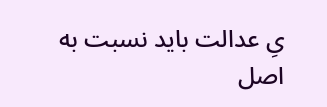یِ عدالت باید نسبت به اصل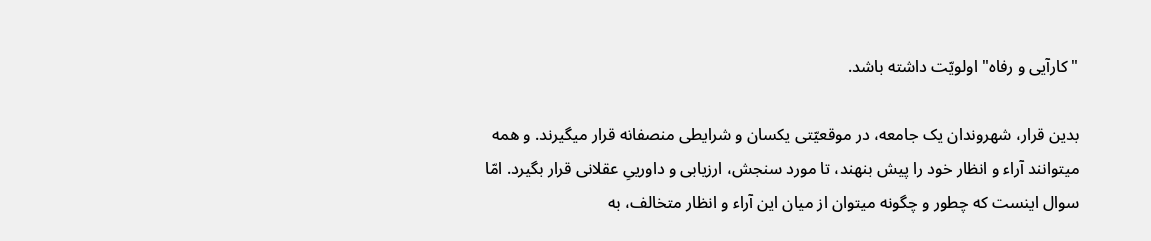"کارآیی و رفاه" اولویّت داشته باشد.

بدین قرار، شهروندان یک جامعه، در موقعیّتی یکسان و شرایطی منصفانه قرار میگیرند. و همه میتوانند آراء و انظار خود را پیش بنهند، تا مورد سنجش، ارزیابی و داورییِ عقلانی قرار بگیرد. امّا سوال اینست که چطور و چگونه میتوان از میان این آراء و انظار متخالف، به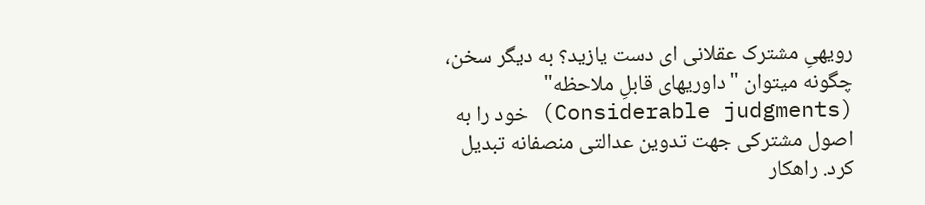رویهیِ مشترک عقلانی ای دست یازید؟ به دیگر سخن، چگونه میتوان "داوریهای قابلِ ملاحظه" (Considerable judgments) خود را به اصول مشترکی جهت تدوین عدالتی منصفانه تبدیل کرد. راهکار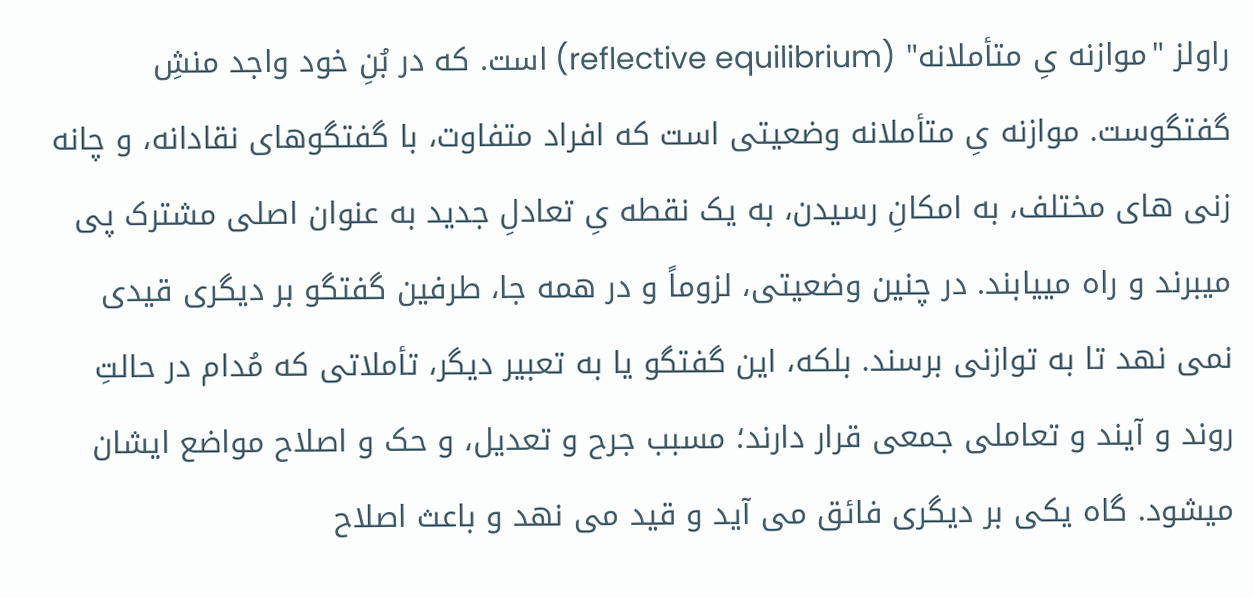راولز "موازنه یِ متأملانه" (reflective equilibrium) است. که در بُنِ خود واجد منشِ گفتگوست. موازنه یِ متأملانه وضعیتی است که افراد متفاوت، با گفتگوهای نقادانه، و چانه زنی های مختلف، به امکانِ رسیدن، به یک نقطه یِ تعادلِ جدید به عنوان اصلی مشترک پی میبرند و راه مییابند. در چنین وضعیتی، لزوماً و در همه جا، طرفین گفتگو بر دیگری قیدی نمی نهد تا به توازنی برسند. بلکه، این گفتگو یا به تعبیر دیگر، تأملاتی که مُدام در حالتِ روند و آیند و تعاملی جمعی قرار دارند؛ مسبب جرح و تعدیل، و حک و اصلاح مواضع ایشان میشود. گاه یکی بر دیگری فائق می آید و قید می نهد و باعث اصلاح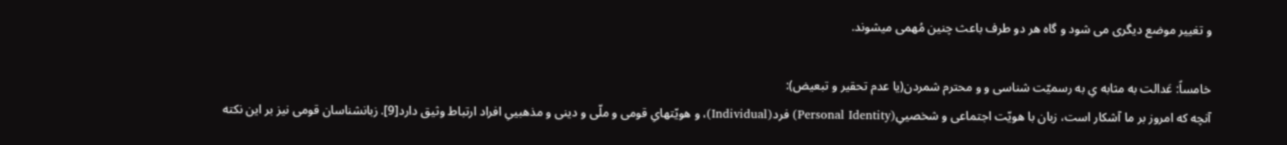و تغییر موضع دیگری می شود و گاه هر دو طرف باعث چنین مُهمی میشوند.

خامساً: عَدالت به مثابه یِ به رسمیّت شناسی و و محترم شمردن(یا عدم تحقیر و تبعیض):
آنچه که امروز بر ما آشکار است، زبان با هویّت اجتماعی و شخصییِ(Personal Identity) فرد(Individual)، و هویّتهایِ قومی و ملّی و دینی و مذهبییِ افراد ارتباط وثیق دارد[9]. زبانشناسان قومی نیز بر این نکته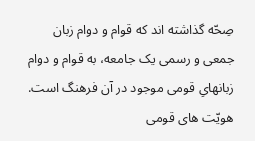صِحّه گذاشته اند که قوام و دوام زبان جمعی و رسمی یک جامعه، به قوام و دوام زبانهایِ قومی موجود در آن فرهنگ است. هویّت های قومی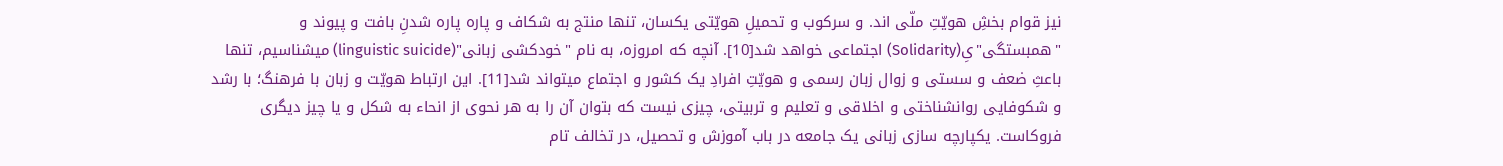نیز قوام بخشِ هویّتِ ملّی اند. و سرکوب و تحمیلِ هویّتی یکسان، تنها منتج به شکاف و پاره پاره شدنِ بافت و پیوند و "همبستگی"یِ(Solidarity) اجتماعی خواهد شد[10]. آنچه که امروزه، به نام "خودکشی زبانی"(linguistic suicide) میشناسیم، تنها باعثِ ضعف و سستی و زوال زبان رسمی و هویّتِ افرادِ یک کشور و اجتماع میتواند شد[11]. این ارتباط هویّت و زبان با فرهنگ؛ با رشد و شکوفایی روانشناختی و اخلاقی و تعلیم و تربیتی، چیزی نیست که بتوان آن را به هر نحوی از انحاء به شکل و یا چیز دیگری فروکاست. یکپارچه سازی زبانی یک جامعه در باب آموزش و تحصیل، در تخالف تام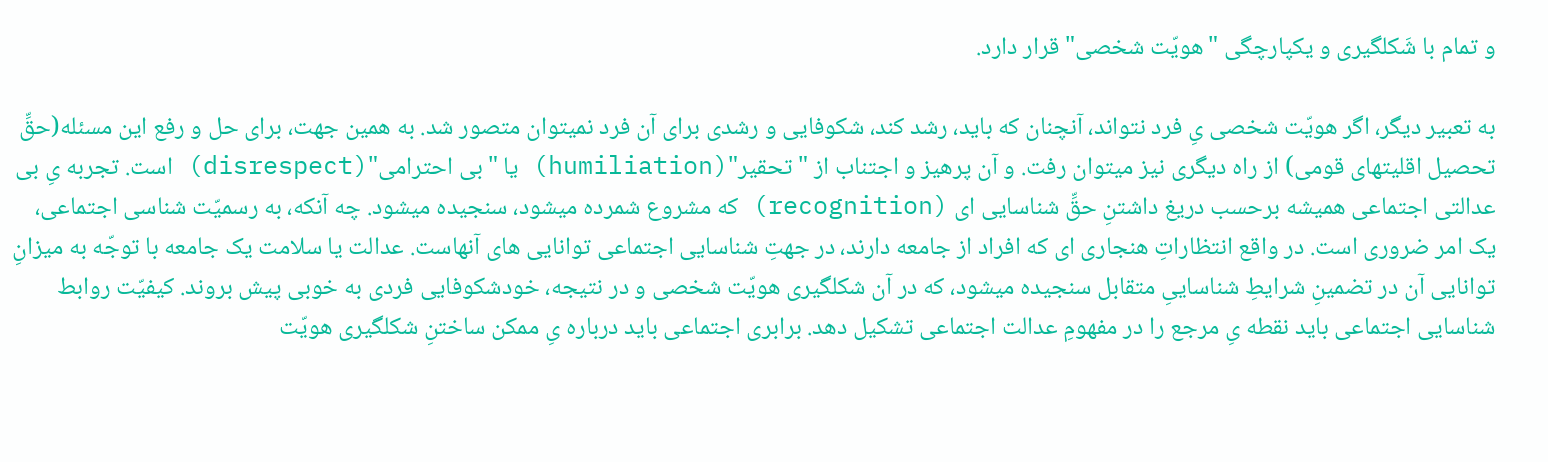و تمام با شَکلگیری و یکپارچگی "هویّت شخصی" قرار دارد.

به تعبیر دیگر، اگر هویّت شخصی یِ فرد نتواند، آنچنان که باید، رشد کند، شکوفایی و رشدی برای آن فرد نمیتوان متصور شد. به همین جهت، برای حل و رفع این مسئله(حقِّ تحصیل اقلیتهای قومی) از راه دیگری نیز میتوان رفت. و آن پرهیز و اجتناب از "تحقیر"(humiliation) یا "بی احترامی"(disrespect) است. تجربه یِ بی عدالتی اجتماعی همیشه برحسب دریغ داشتنِ حقِّ شناسایی ای (recognition) که مشروع شمرده میشود، سنجیده میشود. چه آنکه، به رسمیّت شناسی اجتماعی، یک امر ضروری است. در واقع انتظاراتِ هنجاری ای که افراد از جامعه دارند، در جهتِ شناسایی اجتماعی توانایی های آنهاست. عدالت یا سلامت یک جامعه با توجّه به میزانِ توانایی آن در تضمینِ شرایطِ شناساییِ متقابل سنجیده میشود، که در آن شکلگیری هویّت شخصی و در نتیجه، خودشکوفایی فردی به خوبی پیش بروند. کیفیّت روابط شناسایی اجتماعی باید نقطه یِ مرجع را در مفهومِ عدالت اجتماعی تشکیل دهد. برابری اجتماعی باید درباره یِ ممکن ساختنِ شکلگیری هویّت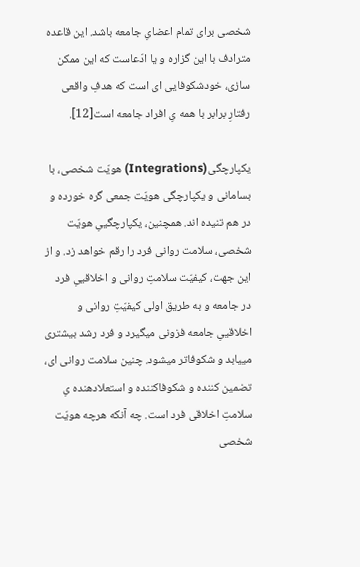شخصی برای تمام اعضایِ جامعه باشد. این قاعده مترادف با این گزاره و یا ادّعاست که این ممکن سازی، خودشکوفایی ای است که هدفِ واقعی رفتارِ برابر با همه یِ افراد جامعه است[12].

یکپارچگی(Integrations) هویّت شخصی، با بسامانی و یکپارچگی هویّت جمعی گره خورده و در هم تنیده اند. همچنین، یکپارچگییِ هویّت شخصی، سلامت روانی فرد را رقم خواهد زد. و از این جهت، کیفیّت سلامتِ روانی و اخلاقییِ فرد در جامعه و به طریق اولی کیفیّتِ روانی و اخلاقییِ جامعه فزونی میگیرد و فرد رشد بیشتری مییابد و شکوفاتر میشود. چنین سلامت روانی ای، تضمین کننده و شکوفاکننده و استعلادهنده یِ سلامتِ اخلاقی فرد است. چه آنکه هرچه هویّت شخصی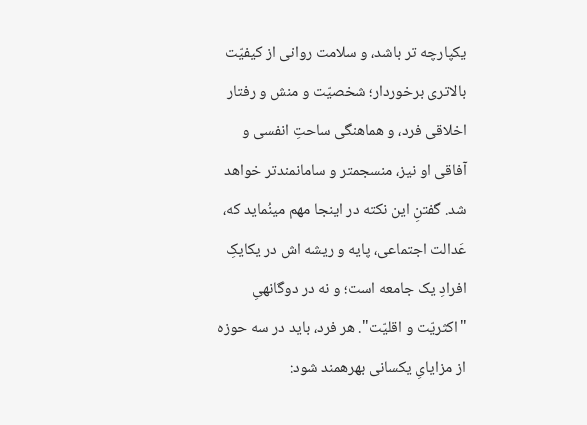یکپارچه تر باشد، و سلامت روانی از کیفیّت بالاتری برخوردار؛ شخصیّت و منش و رفتار اخلاقی فرد، و هماهنگی ساحتِ انفسی و آفاقی او نیز، منسجمتر و سامانمندتر خواهد شد. گفتنِ این نکته در اینجا مهم مینُماید که، عَدالت اجتماعی، پایه و ریشه اش در یکایکِ افرادِ یک جامعه است؛ و نه در دوگانهیِ "اکثریّت و اقلیّت". هر فرد، باید در سه حوزه از مزایایِ یکسانی بهرهمند شود: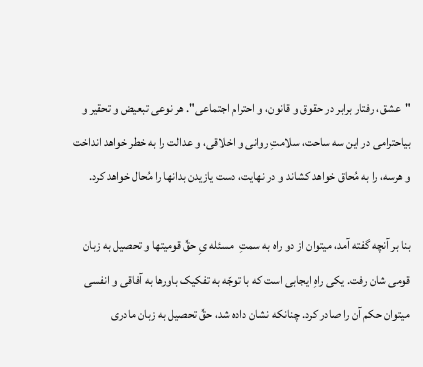"عشق، رفتار برابر در حقوق و قانون، و احترام اجتماعی". هر نوعی تبعیض و تحقیر و بیاحترامی در این سه ساحت، سلامتِ روانی و اخلاقی، و عدالت را به خطر خواهد انداخت و هرسه، را به مُحاق خواهد کشاند و در نهایت، دست یازیدن بدانها را مُحال خواهد کرد.

بنا بر آنچه گفته آمد، میتوان از دو راه به سمتِ  مسئله یِ حقِّ قومیتها و تحصیل به زبان قومی شان رفت. یکی راهِ ایجابی است که با توجّه به تفکیک باورها به آفاقی و انفسی میتوان حکم آن را صادر کرد. چنانکه نشان داده شد، حقِّ تحصیل به زبان مادری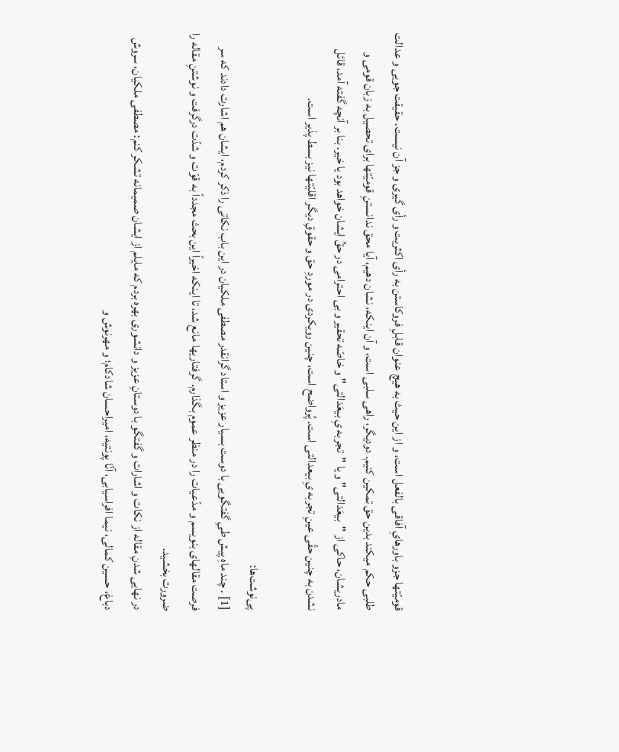قومیّتها جزو باورهایِ آفاقی بالفعل است، و از این حیث به هیچ عنوان قابلِ فروکاستن به رأی اکثریت و رأی گیری و جز آن نیست. حقیقت جویی و عدالت طلبی حکم میکند بدین حق تمکین کنیم. دودیگر، راهی سلبی است، و آن اینکه، نشان دهیم، آیا محق ندانستنِ قومیّتها برای تحصیل به زبان قومی و مادریشان، حاکی از "بیعَدالتی" و یا "تجربه یِ بیعَدالتی" و خاصّه تحقیر و بی احترامی در حقِّ ایشان خواهد بود یا خیر. بنا بر آنچه گفته آمد، قائل نشدن به چنین حقّی عینِ تجربه یِ بیعدالتی است. پُرواضح است، چنین رویکردی در موردِ حق و حقوقِ دیگر اقلیّتها نیز بسط پذیر است.

پی‌نوشت‌ها:
[1] . چند ماهِ پیش طیِ گفتگویی با دوست بسیار عزیز و استاد گرانقدر مصطفی ملکیان در این باب نکاتی را ذکر کردم، ایشان هم اشارت دادند که سر فرصت مقالهای بنویسم و مدّعیات را در منظر عموم بگذارم. گرفتاریها مانع شد، تا اینکه اخیراً این بحث مجدداً به قوّت و شدّت درگرفت و نوشتنِ مقاله را ضرورت بخشید.
در نهایی شدنِ مقاله از نکات و اشارات و گفتگو با دوستانِ عزیز و دانشوری بهره بردم که مایلم از ایشان صمیمانه تشکر کنم: مصطفی ملکیان، سروش دباغ، حسین کمالی، نیما افراسیابی، آنّا پونتیه، امیراحسان شادکام؛ و مهرنوش و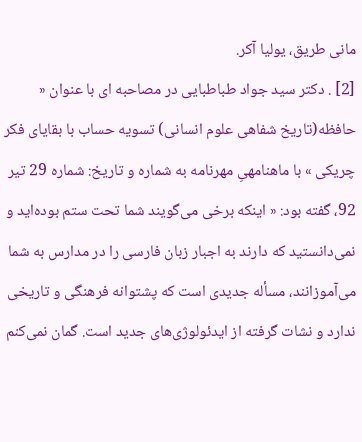مانی طریق، یولیا آکر.
[2] . دکتر سید جواد طباطبایی در مصاحبه ای با عنوان « حافظه(تاریخ شفاهی علوم انسانی) تسویه حساب با بقایای فکر چریکی » با ماهنامهیِ مهرنامه به شماره و تاریخ: شماره 29 تیر 92، گفته بود: « اینکه برخی می‌گویند شما تحت ستم بوده‌اید و نمی‌دانستید که دارند به اجبار زبان فارسی را در مدارس به شما می‌آموزانند، مسأله جدیدی است که پشتوانه فرهنگی و تاریخی ندارد و نشات گرفته از ایدئولوژی‌های جدید است. گمان نمی‌کنم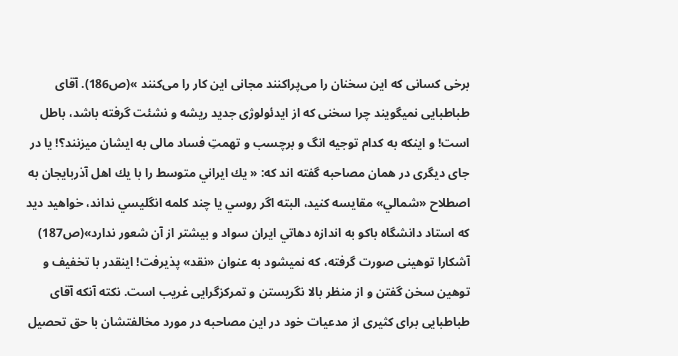برخی کسانی که این سخنان را می‌پراکنند مجانی این کار را می‌کنند »(ص186). آقای طباطبایی نمیگویند چرا سخنی که از ایدئولوژی جدید ریشه و نشئت گرفته باشد، باطل است! و اینکه به کدام توجیه انگ و برچسب و تهمتِ فساد مالی به ایشان میزنند؟! یا در جای دیگری در همان مصاحبه گفته اند که: « يك ايراني متوسط را با يك اهل آذربايجان به اصطلاح «شمالي» مقايسه كنيد، البته اگر روسي يا چند كلمه انگليسي نداند، خواهيد ديد كه استاد دانشگاه باكو به اندازه دهاتي ايران سواد و بيشتر از آن شعور ندارد»(ص187) آشکارا توهینی صورت گرفته، که نمیشود به عنوان «نقد» پذیرفت! اینقدر با تخفیف و توهین سخن گفتن و از منظر بالا نگریستن و تمرکزگرایی غریب است. نکته آنکه آقای طباطبایی برای کثیری از مدعیات خود در این مصاحبه در مورد مخالفتشان با حق تحصیل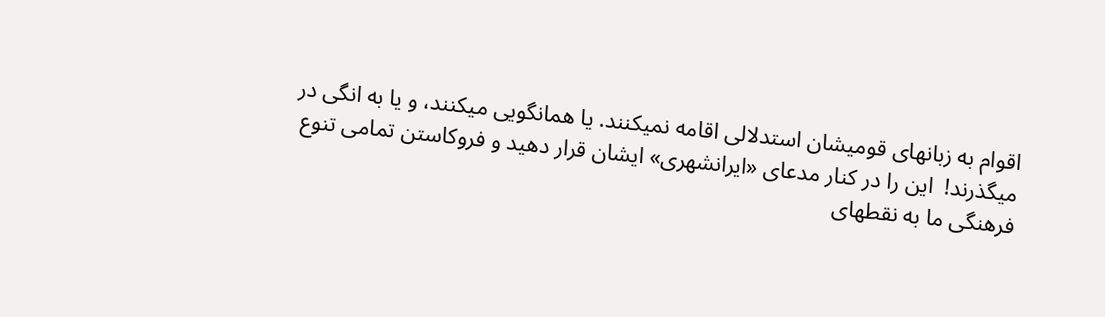اقوام به زبانهای قومیشان استدلالی اقامه نمیکنند. یا همانگویی میکنند، و یا به انگی در میگذرند!  این را در کنار مدعای «ایرانشهری» ایشان قرار دهید و فروکاستن تمامی تنوع فرهنگی ما به نقطهای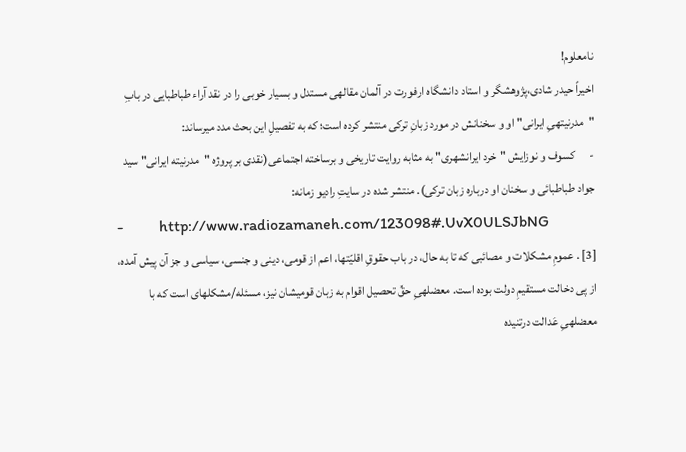نامعلوم!
اخیراً حیدر شادی،پژوهشگر و استاد دانشگاه ارفورت در آلمان مقالهی مستدل و بسیار خوبی را در نقد آراء طباطبایی در بابِ "مدرنیتهیِ ایرانی" او و سخنانش در مورد زبانِ ترکی منتشر کرده است؛ که به تفصیلِ این بحث مدد میرساند:
-      کسوف و نوزایش "خرد ایرانشهری" به مثابه روایت تاریخی و برساخته اجتماعی(نقدی بر پروژه "مدرنیته ایرانی" سید جواد طباطبائی و سخنان او درباره زبان ترکی). منتشر شده در سایتِ رادیو زمانه:
-         http://www.radiozamaneh.com/123098#.UvX0ULSJbNG
[3] . عمومِ مشکلات و مصائبی که تا به حال، در باب حقوقِ اقلیّتها، اعم از قومی، دینی و جنسی، سیاسی و جز آن پیش آمده، از پی دخالت مستقیمِ دولت بوده است. معضلهیِ حقِّ تحصیل اقوام به زبان قومیشان نیز، مسئله/مشکلهای است که با معضلهیِ عَدالت درتنیده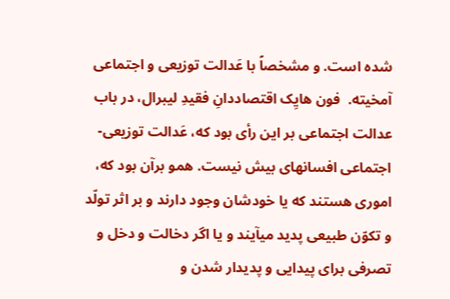شده است. و مشخصاً با عَدالت توزیعی و اجتماعی آمخیته.  فون هایِک اقتصاددانِ فقیدِ لیبرال، در باب عدالت اجتماعی بر این رأی بود که، عَدالت توزیعی-اجتماعی افسانهای بیش نیست. همو برآن بود که، اموری هستند که یا خودشان وجود دارند و بر اثر تولّد و تکوّن طبیعی پدید میآیند و یا اگر دخالت و دخل و تصرفی برای پیدایی و پدیدار شدن و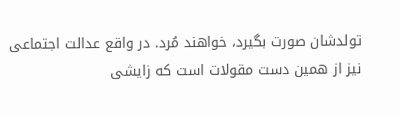تولدشان صورت بگیرد، خواهند مُرد. در واقع عدالت اجتماعی نیز از همین دست مقولات است که زایشی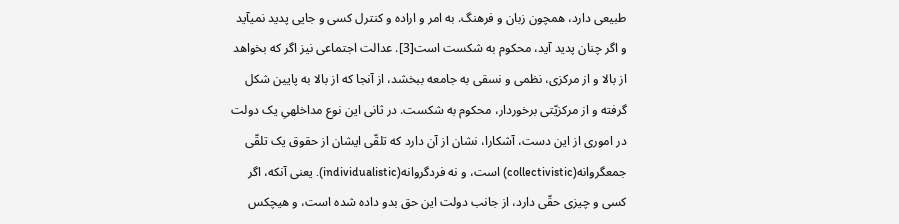طبیعی دارد، همچون زبان و فرهنگ. به امر و اراده و کنترل کسی و جایی پدید نمیآید و اگر چنان پدید آید، محکوم به شکست است[3]. عدالت اجتماعی نیز اگر که بخواهد از بالا و از مرکزی، نظمی و نسقی به جامعه ببخشد، از آنجا که از بالا به پایین شکل گرفته و از مرکزیّتی برخوردار، محکوم به شکست. در ثانی این نوع مداخلهیِ یک دولت در اموری از این دست، آشکارا، نشان از آن دارد که تلقّی ایشان از حقوق یک تلقّی جمعگروانه(collectivistic) است، و نه فردگروانه(individualistic). یعنی آنکه، اگر کسی و چیزی حقّی دارد، از جانب دولت این حق بدو داده شده است، و هیچکس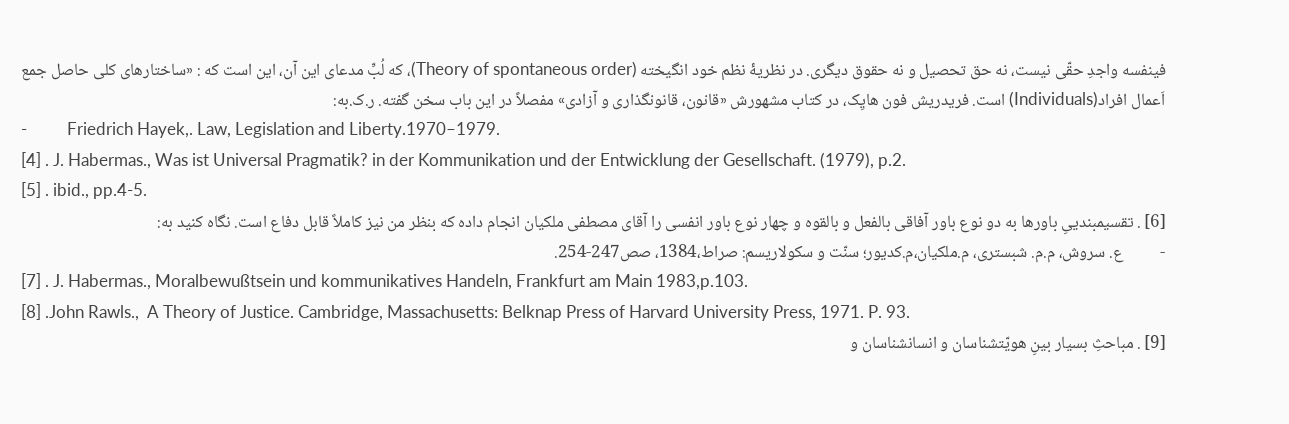فینفسه واجدِ حقّی نیست، نه حق تحصیل و نه حقوق دیگری. در نظریۀ نظم خود انگیخته (Theory of spontaneous order)، که لُبِّ مدعای این آن، این است که : «ساختارهای کلی حاصل جمع اَعمال افراد(Individuals) است. فریدریش فون هایِک، در کتاب مشهورش «قانون، قانونگذاری و آزادی» مفصلاً در این باب سخن گفته. ر.ک.به:
-          Friedrich Hayek,. Law, Legislation and Liberty.1970–1979.
[4] . J. Habermas., Was ist Universal Pragmatik? in der Kommunikation und der Entwicklung der Gesellschaft. (1979), p.2.
[5] . ibid., pp.4-5.
[6] . تقسیمبندییِ باورها به دو نوع باور آفاقی بالفعل و بالقوه و چهار نوع باور انفسی را آقای مصطفی ملکیان انجام داده که بنظر من نیز کاملاً قابل دفاع است. نگاه کنید به:
-          ع. سروش، م.م. شبستری، م.ملکیان،م.کدیور؛ سنّت و سکولاریسم: صراط،1384، صص247-254.
[7] . J. Habermas., Moralbewußtsein und kommunikatives Handeln, Frankfurt am Main 1983,p.103.
[8] .John Rawls.,  A Theory of Justice. Cambridge, Massachusetts: Belknap Press of Harvard University Press, 1971. P. 93.
[9] . مباحثِ بسیار بینِ هویّتشناسان و انسانشناسان و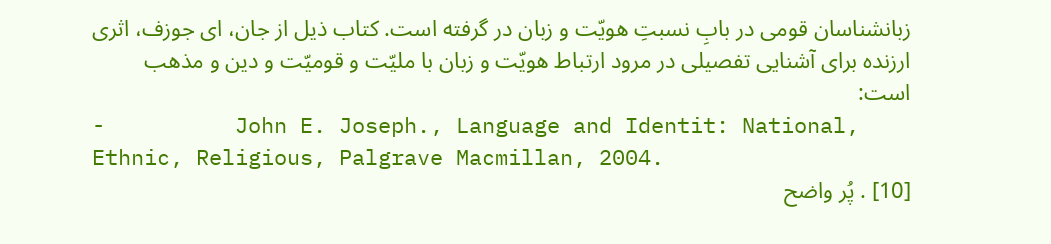زبانشناسان قومی در بابِ نسبتِ هویّت و زبان در گرفته است. کتاب ذیل از جان، ای جوزف، اثری ارزنده برای آشنایی تفصیلی در مرود ارتباط هویّت و زبان با ملیّت و قومیّت و دین و مذهب است:
-          John E. Joseph., Language and Identit: National, Ethnic, Religious, Palgrave Macmillan, 2004.
[10] . پُر واضح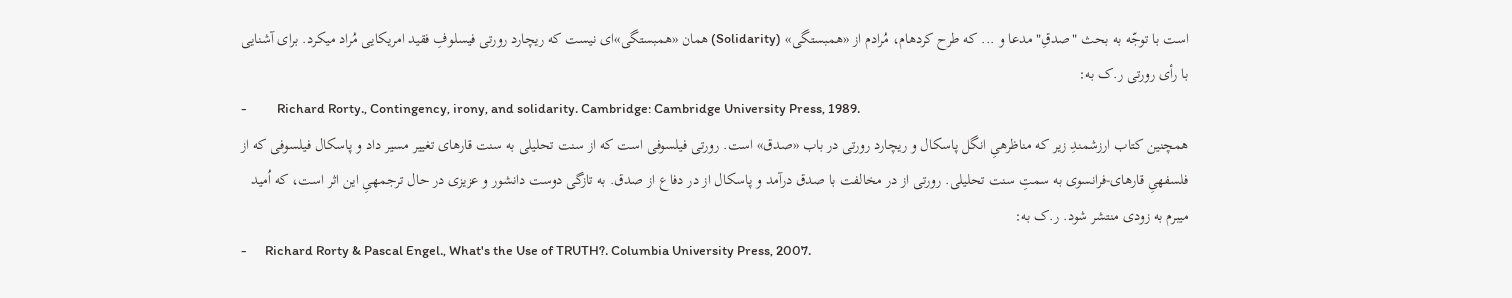است با توجّه به بحث "صدقِ" مدعا و ... که طرح کردهام، مُرادم از «همبستگی» (Solidarity) همان «همبستگی»ای نیست که ریچارد رورتی فیسلوفِ فقید امریکایی مُراد میکرد. برای آشنایی با رأی رورتی ر.ک به:
-          Richard Rorty., Contingency, irony, and solidarity. Cambridge: Cambridge University Press, 1989.
همچنین کتاب ارزشمندِ زیر که مناظرهیِ انگل پاسکال و ریچارد رورتی در باب «صدق» است. رورتی فیلسوفی است که از سنت تحلیلی به سنت قارهای تغییر مسیر داد و پاسکال فیلسوفی که از فلسفهیِ قارهای-فرانسوی به سمتِ سنت تحلیلی. رورتی از در مخالفت با صدق درآمد و پاسکال از در دفاع از صدق. به تازگی دوست دانشور و عزیزی در حال ترجمهیِ این اثر است، که اُمید میبرم به زودی منتشر شود. ر.ک به:
-      Richard Rorty & Pascal Engel., What's the Use of TRUTH?. Columbia University Press, 2007.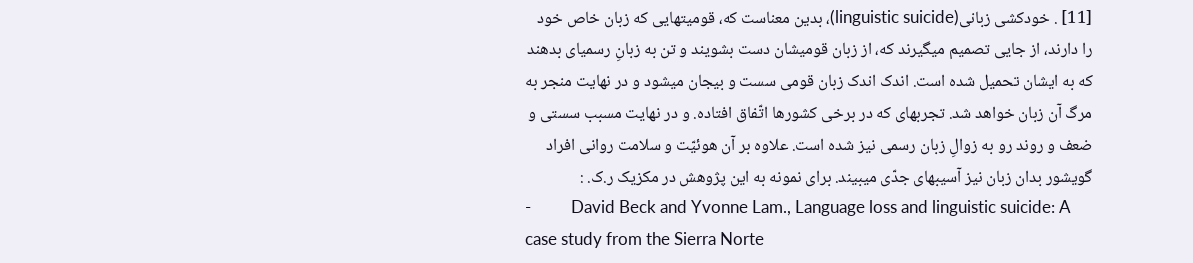[11] . خودکشی زبانی(linguistic suicide)، بدین معناست که، قومیتهایی که زبان خاص خود را دارند، از جایی تصمیم میگیرند که، از زبان قومیشان دست بشویند و تن به زبانِ رسمیای بدهند که به ایشان تحمیل شده است. اندک اندک زبان قومی سست و بیجان میشود و در نهایت منجر به مرگ آن زبان خواهد شد. تجربهای که در برخی کشورها اتّفاق افتاده. و در نهایت مسبب سستی و ضعف و روند رو به زوالِ زبان رسمی نیز شده است. علاوه بر آن هوئیّت و سلامت روانی افراد گویشور بدان زبان نیز آسیبهای جدّی میبیند. برای نمونه به این پژوهش در مکزیک ر.ک. :
-          David Beck and Yvonne Lam., Language loss and linguistic suicide: A case study from the Sierra Norte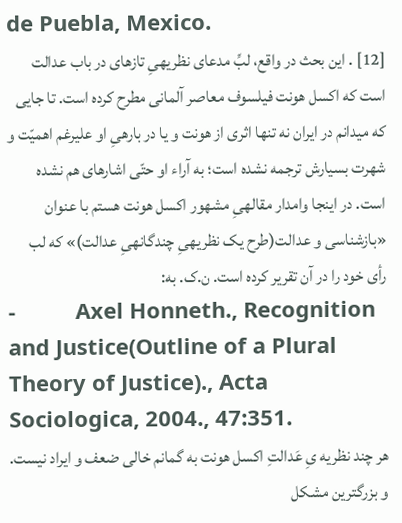de Puebla, Mexico.
[12] . این بحث در واقع، لبِّ مدعای نظریهیِ تازهای در باب عدالت است که اکسل هونت فیلسوف معاصر آلمانی مطرح کرده است. تا جایی که میدانم در ایران نه تنها اثری از هونت و یا در بارهیِ او علیرغم اهمیّت و شهرت بسیارش ترجمه نشده است؛ به آراء او حتّی اشارهای هم نشده است. در اینجا وامدار مقالهیِ مشهور اکسل هونت هستم با عنوان «بازشناسی و عدالت(طرح یک نظریهیِ چندگانهیِ عدالت)» که لب رأی خود را در آن تقریر کرده است. ن.ک. به:
-          Axel Honneth., Recognition and Justice(Outline of a Plural Theory of Justice)., Acta Sociologica, 2004., 47:351.
هر چند نظریه یِ عَدالتِ اکسل هونت به گمانم خالی ضعف و ایراد نیست. و بزرگترین مشکل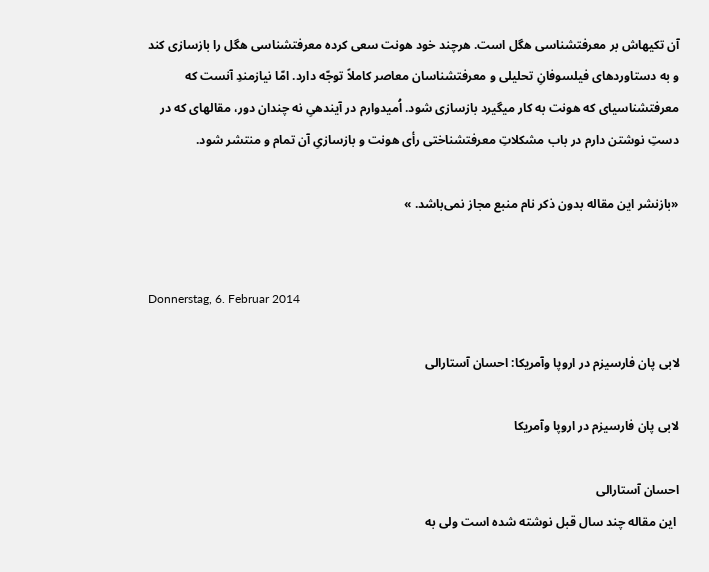آن تکیهاش بر معرفتشناسی هگل است. هرچند خود هونت سعی کرده معرفتشناسی هگل را بازسازی کند و به دستاوردهای فیلسوفانِ تحلیلی و معرفتشناسان معاصر کاملاً توجّه دارد. امّا نیازمندِ آنست که معرفتشناسیای که هونت به کار میگیرد بازسازی شود. اُمیدوارم در آیندهیِ نه چندان دور، مقالهای که در دستِ نوشتن دارم در باب مشکلاتِ معرفتشناختی رأی هونت و بازسازیِ آن تمام و منتشر شود.

«بازنشر این مقاله بدون ذکر نام منبع مجاز نمی‌باشد. »


Donnerstag, 6. Februar 2014

لابی پان فارسیزم در اروپا وآمریکا: احسان آستارالی

لابی پان فارسیزم در اروپا وآمریکا

احسان آستارالی
 این مقاله چند سال قبل نوشته شده است ولی به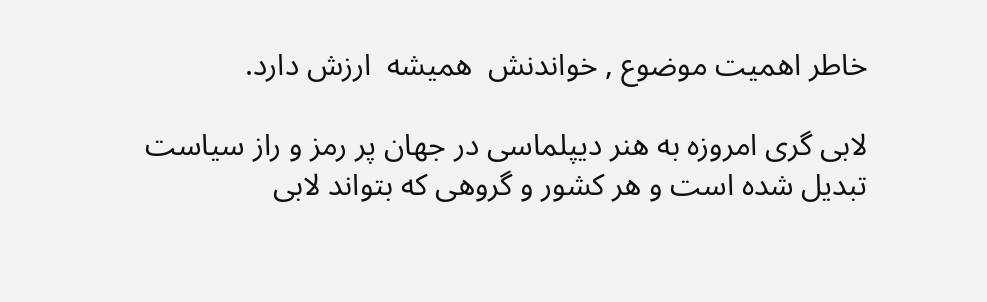خاطر اهمیت موضوع , خواندنش  همیشه  ارزش دارد.

لابی گری امروزه به هنر دیپلماسی در جهان پر رمز و راز سیاست تبدیل شده است و هر کشور و گروهی که بتواند لابی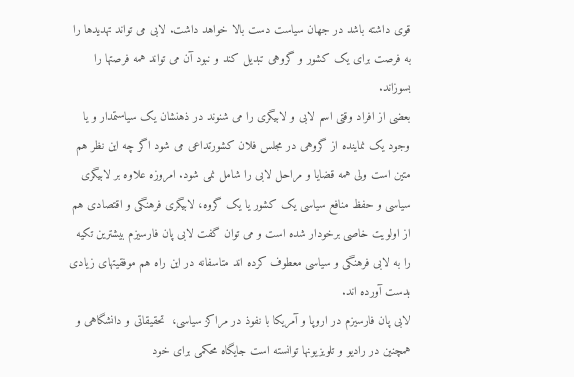قوی داشته باشد در جهان سیاست دست بالا خواهد داشت. لابی می تواند تهدیدها را به فرصت برای یک کشور و گروهی تبدیل کند و نبود آن می تواند همه فرصتها را بسوزاند.
بعضی از افراد وقتی اسم لابی و لابیگری را می شنوند در ذهنشان یک سیاستمدار و یا وجود یک نماینده از گروهی در مجلس فلان کشورتداعی می شود اگر چه این نظر هم متین است ولی همه قضایا و مراحل لابی را شامل نمی شود. امروزه علاوه بر لابیگری سیاسی و حفظ منافع سیاسی یک کشور یا یک گروه، لابیگری فرهنگی و اقتصادی هم از اولویت خاصی برخودار شده است و می توان گفت لابی پان فارسیزم بیشترین تکیه را به لابی فرهنگی و سیاسی معطوف کرده اند متاسفانه در این راه هم موفقیتهای زیادی  بدست آورده اند.
لابی پان فارسیزم در اروپا و آمریکا با نفوذ در مراکز سیاسی،  تحقیقاتی و دانشگاهی و همچنین در رادیو و تلویزیونها توانسته است جایگاه محکمی برای خود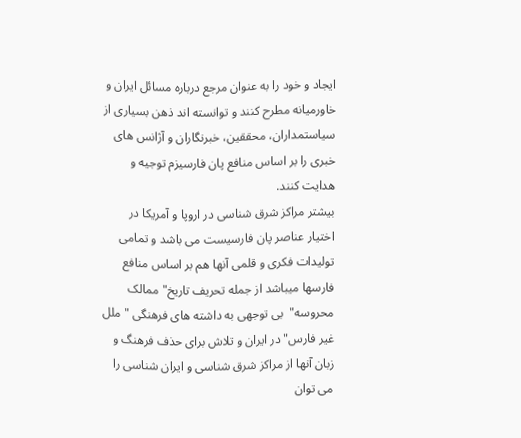ایجاد و خود را به عنوان مرجع درباره مسائل ایران و خاورمیانه مطرح کنند و توانسته اند ذهن بسیاری از سیاستمداران، محققین، خبرنگاران و آژانس های خبری را بر اساس منافع پان فارسیزم توجیه و هدایت کنند.
بیشتر مراکز شرق شناسی در اروپا و آمریکا در اختیار عناصر پان فارسیست می باشد و تمامی تولیدات فکری و قلمی آنها هم بر اساس منافع فارسها میباشد از جمله تحریف تاریخ"ممالک محروسه"  بی توجهی به داشته های فرهنگی "ملل غیر فارس" در ایران و تلاش برای حذف فرهنگ و زبان آنها از مراکز شرق شناسی و ایران شناسی را می توان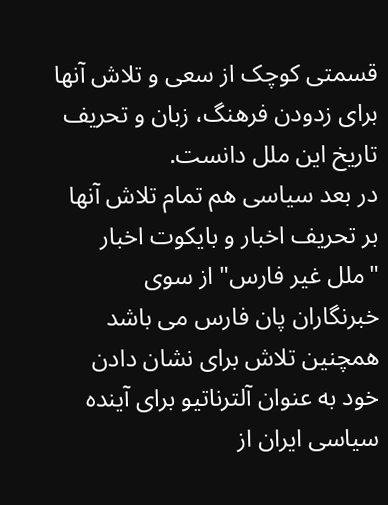قسمتی کوچک از سعی و تلاش آنها برای زدودن فرهنگ، زبان و تحریف تاریخ این ملل دانست.
در بعد سیاسی هم تمام تلاش آنها بر تحریف اخبار و بایکوت اخبار "ملل غیر فارس" از سوی خبرنگاران پان فارس می باشد همچنین تلاش برای نشان دادن خود به عنوان آلترناتیو برای آینده سیاسی ایران از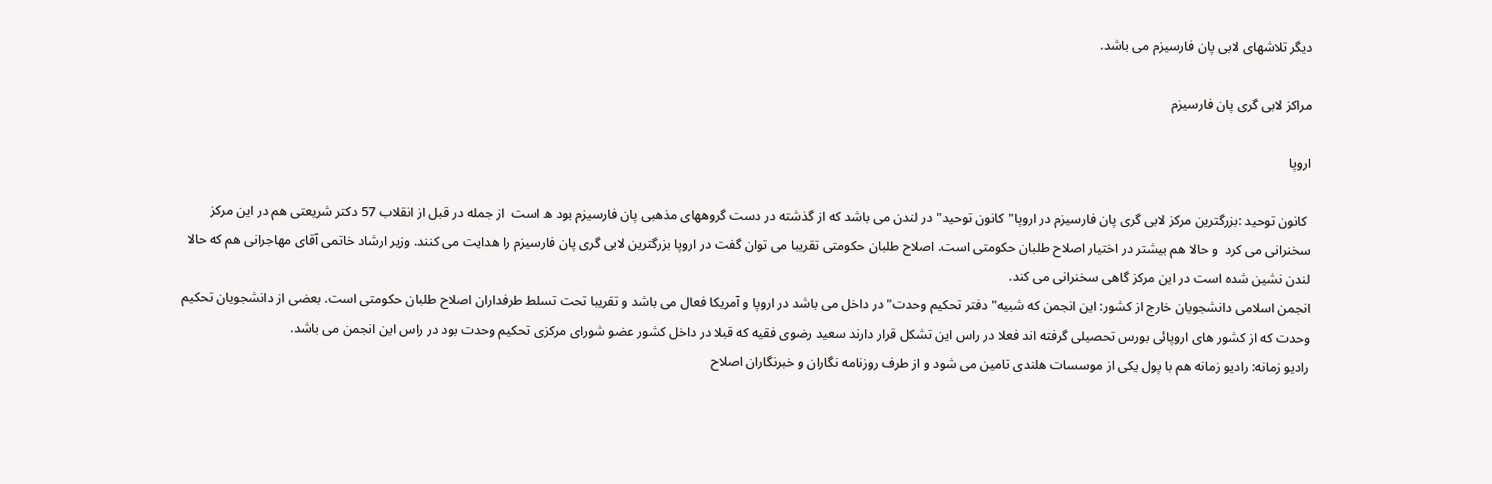دیگر تلاشهای لابی پان فارسیزم می باشد.

مراکز لابی گری پان فارسیزم

اروپا

 کانون توحید :بزرگترین مرکز لابی گری پان فارسیزم در اروپا"کانون توحید" در لندن می باشد که از گذشته در دست گروههای مذهبی پان فارسیزم بود ه است  از جمله در قبل از انقلاب 57 دکتر شریعتی هم در این مرکز سخنرانی می کرد  و حالا هم بیشتر در اختیار اصلاح طلبان حکومتی است. اصلاح طلبان حکومتی تقریبا می توان گفت در اروپا بزرگترین لابی گری پان فارسیزم را هدایت می کنند. وزیر ارشاد خاتمی آقای مهاجرانی هم که حالا لندن نشین شده است در این مرکز گاهی سخنرانی می کند.
انجمن اسلامی دانشجویان خارج از کشور: این انجمن که شبیه" دفتر تحکیم وحدت" در داخل می باشد در اروپا و آمریکا فعال می باشد و تقریبا تحت تسلط طرفداران اصلاح طلبان حکومتی است. بعضی از دانشجویان تحکیم وحدت که از کشور های اروپائی بورس تحصیلی گرفته اند فعلا در راس این تشکل قرار دارند سعید رضوی فقیه که قبلا در داخل کشور عضو شورای مرکزی تحکیم وحدت بود در راس این انجمن می باشد.
رادیو زمانه: رادیو زمانه هم با پول یکی از موسسات هلندی تامین می شود و از طرف روزنامه نگاران و خبرنگاران اصلاح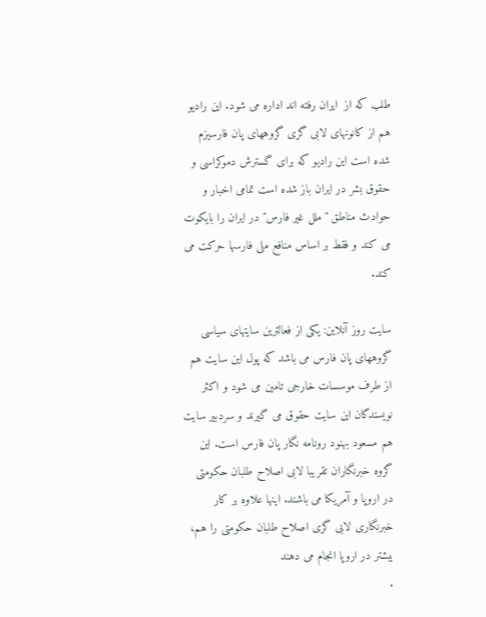طلب که از  ایران رفته اند اداره می شود. این رادیو هم از کانونهای لابی گری گروههای پان فارسیزم شده است این رادیو که برای گسترش دموکراسی و حقوق بشر در ایران باز شده است تمامی اخبار و حوادث مناطق "ملل غیر فارس" در ایران را بایکوت می کند و فقط بر اساس منافع ملی فارسها حرکت می کند.

سایت روز آنلاین: یکی از فعالترین سایتهای سیاسی گروههای پان فارس می باشد که پول این سایت هم از طرف موسسات خارجی تامین می شود و اکثر نویسندگان این سایت حقوق می گیرند و سردبیر سایت هم مسعود بهنود رونامه نگار پان فارس است. این گروه خبرنگاران تقریبا لابی اصلاح طلبان حکومتی در اروپا و آمریکا می باشند. اینها علاوه بر کار خبرنگاری لابی گری اصلاح طلبان حکومتی را هم،  بیشتر در اروپا انجام می دهند
.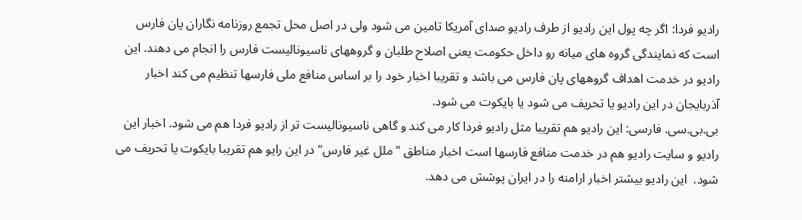رادیو فردا: اگر چه پول این رادیو از طرف رادیو صدای آمریکا تامین می شود ولی در اصل محل تجمع روزنامه نگاران پان فارس است که نمایندگی گروه های میانه رو داخل حکومت یعنی اصلاح طلبان و گروههای ناسیونالیست فارس را انجام می دهند. این رادیو در خدمت اهداف گروههای پان فارس می باشد و تقریبا اخبار خود را بر اساس منافع ملی فارسها تنظیم می کند اخبار آذربایجان در این رادیو یا تحریف می شود یا بایکوت می شود.
بی.بی.سی. فارسی: این رادیو هم تقریبا مثل رادیو فردا کار می کند و گاهی ناسیونالیست تر از رادیو فردا هم می شود. اخبار این رادیو و سایت رادیو هم در خدمت منافع فارسها است اخبار مناطق "ملل غیر فارس" در این رایو هم تقریبا بایکوت یا تحریف می شود.  این رادیو بیشتر اخبار ارامنه را در ایران پوشش می دهد.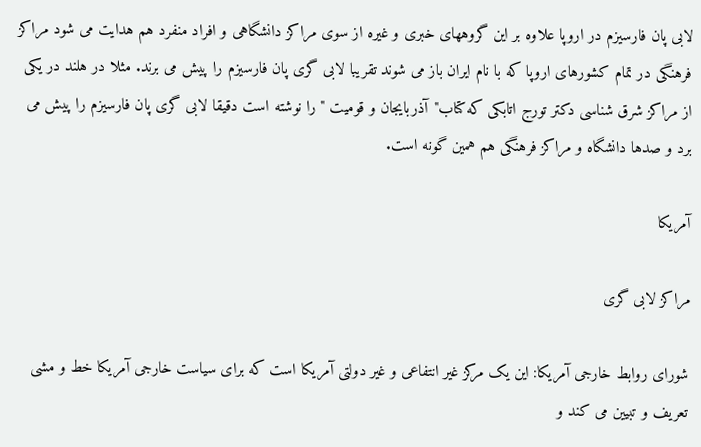لابی پان فارسیزم در اروپا علاوه بر این گروههای خبری و غیره از سوی مراکز دانشگاهی و افراد منفرد هم هدایت می شود مراکز فرهنگی در تمام کشورهای اروپا که با نام ایران باز می شوند تقریبا لابی گری پان فارسیزم را پیش می برند. مثلا در هلند در یکی از مراکز شرق شناسی دکتر تورج اتابکی که کتاب"آذربایجان و قومیت " را نوشته است دقیقا لابی گری پان فارسیزم را پیش می برد و صدها دانشگاه و مراکز فرهنگی هم همین گونه است.

آمریکا

مراکز لابی گری

شورای روابط خارجی آمریکا: این یک مرکز غیر انتفاعی و غیر دولتی آمریکا است که برای سیاست خارجی آمریکا خط و مشی تعریف و تبیین می کند و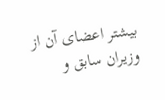بیشتر اعضای آن از وزیران سابق و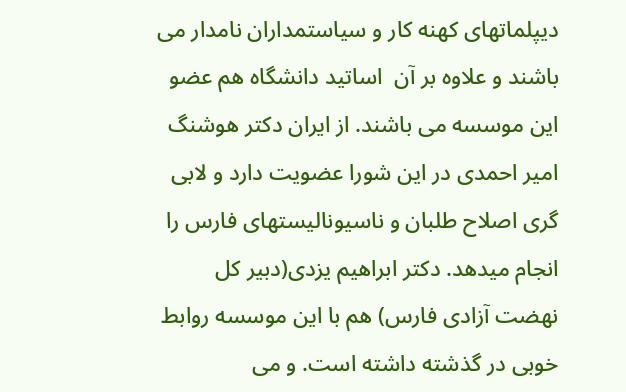دیپلماتهای کهنه کار و سیاستمداران نامدار می باشند و علاوه بر آن  اساتید دانشگاه هم عضو این موسسه می باشند. از ایران دکتر هوشنگ امیر احمدی در این شورا عضویت دارد و لابی گری اصلاح طلبان و ناسیونالیستهای فارس را انجام میدهد. دکتر ابراهیم یزدی(دبیر کل نهضت آزادی فارس) هم با این موسسه روابط خوبی در گذشته داشته است. و می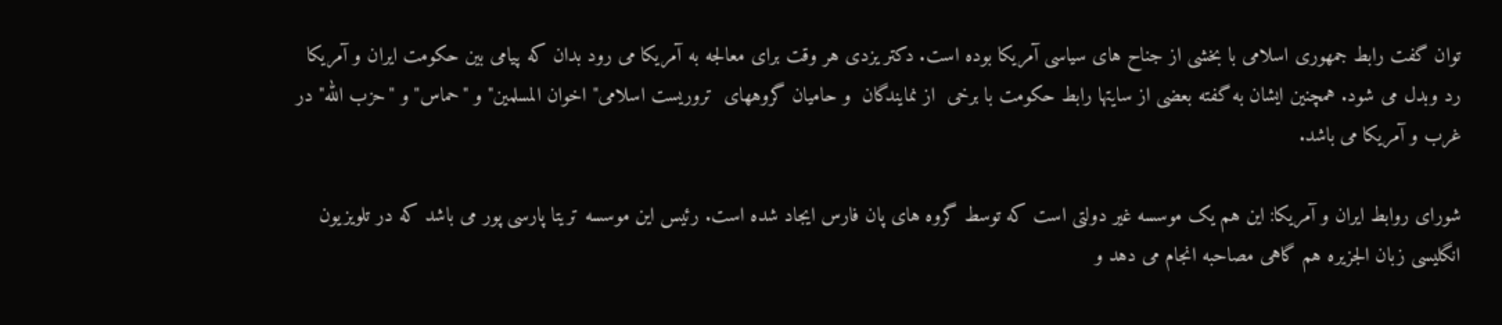توان گفت رابط جمهوری اسلامی با بخشی از جناح های سیاسی آمریکا بوده است. دکتر یزدی هر وقت برای معالجه به آمریکا می رود بدان که پیامی بین حکومت ایران و آمریکا رد وبدل می شود. همچنین ایشان به گفته بعضی از سایتها رابط حکومت با برخی  از نمایندگان  و حامیان گروههای  تروریست اسلامی" اخوان المسلمین" و "حماس" و "حزب الله" در غرب و آمریکا می باشد.

شورای روابط ایران و آمریکا: این هم یک موسسه غیر دولتی است که توسط گروه های پان فارس ایجاد شده است. رئیس این موسسه تریتا پارسی پور می باشد که در تلویزیون انگلیسی زبان الجزیره هم گاهی مصاحبه انجام می دهد و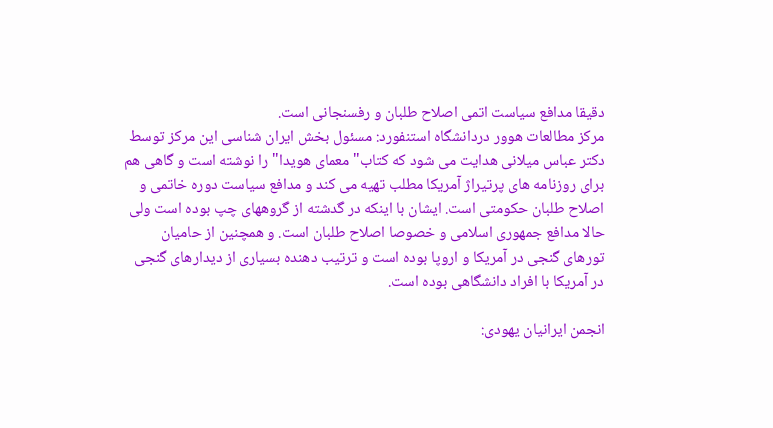دقیقا مدافع سیاست اتمی اصلاح طلبان و رفسنجانی است.
مرکز مطالعات هوور دردانشگاه استنفورد: مسئول بخش ایران شناسی این مرکز توسط دکتر عباس میلانی هدایت می شود که کتاب" معمای هویدا" را نوشته است و گاهی هم برای روزنامه های پرتیراژ آمریکا مطلب تهیه می کند و مدافع سیاست دوره خاتمی و اصلاح طلبان حکومتی است. ایشان با اینکه در گدشته از گروههای چپ بوده است ولی حالا مدافع جمهوری اسلامی و خصوصا اصلاح طلبان است. و همچنین از حامیان تورهای گنجی در آمریکا و اروپا بوده است و ترتیب دهنده بسیاری از دیدارهای گنجی در آمریکا با افراد دانشگاهی بوده است.

انجمن ایرانیان یهودی: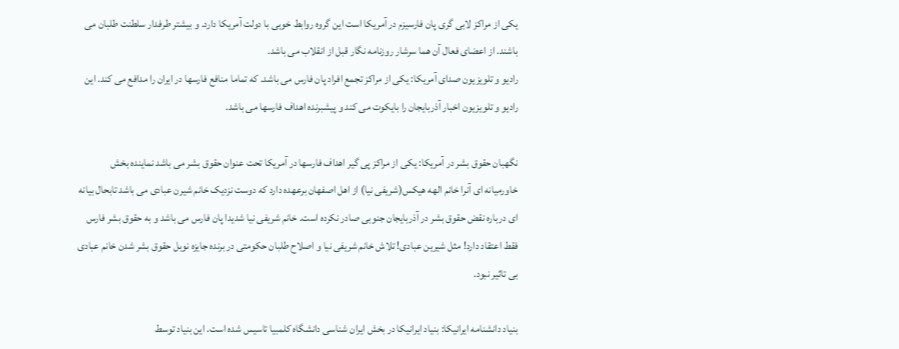یکی از مراکز لابی گری پان فارسیزم در آمریکا است این گروه روابط خوبی با دولت آمریکا دارد. و بیشتر طرفدار سلطنت طلبان می باشند. از اعضای فعال آن هما سرشار روزنامه نگار قبل از انقلاب می باشد.
رادیو و تلویزیون صدای آمریکا: یکی از مراکز تجمع افراد پان فارس می باشد. که تماما منافع فارسها در ایران را مدافع می کند. این رادیو و تلویزیون اخبار آذربایجان را بایکوت می کند و پیشبرنده اهداف فارسها می باشد.

نگهبان حقوق بشر در آمریکا: یکی از مراکز پی گیر اهداف فارسها در آمریکا تحت عنوان حقوق بشر می باشد نماینده بخش خاورمیانه ای آنرا خانم الهه هیکس(شریفی نیا) از اهل اصفهان برعهده دارد که دوست نزدیک خانم شیرن عبادی می باشد تابحال بیانه ای درباره نقض حقوق بشر در آذربایجان جنوبی صادر نکرده است. خانم شریفی نیا شدیدا پان فارس می باشد و به حقوق بشر فارس فقط اعتقاد دارد! مثل شیرین عبادی! تلاش خانم شریفی نیا و اصلاح طلبان حکومتی در برنده جایزه نوبل حقوق بشر شدن خانم عبادی بی تاثیر نبود.

بنیاد دانشنامه ایرانیکا: بنیاد ایرانیکا در بخش ایران شناسی دانشگاه کلمبیا تاسیس شده است. این بنیاد توسط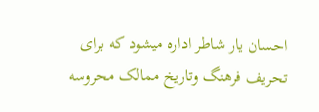احسان یار شاطر اداره میشود که برای تحریف فرهنگ وتاریخ ممالک محروسه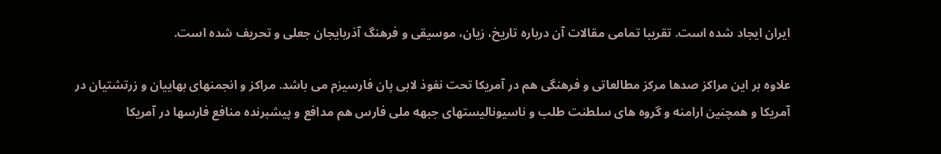ایران ایجاد شده است. تقریبا تمامی مقالات آن درباره تاریخ، زیان، موسیقی و فرهنگ آذربایجان جعلی و تحریف شده است.

علاوه بر این مراکز صدها مرکز مطالعاتی و فرهنگی هم در آمریکا تحت نفوذ لابی پان فارسیزم می باشد. مراکز و انجمنهای بهاییان و زرتشتیان در آمریکا و همچنین ارامنه و گروه های سلطنت طلب و ناسیونالیستهای جبهه ملی فارس هم مدافع و پیشبرنده منافع فارسها در آمریکا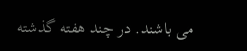می باشند. در چند هفته گذشته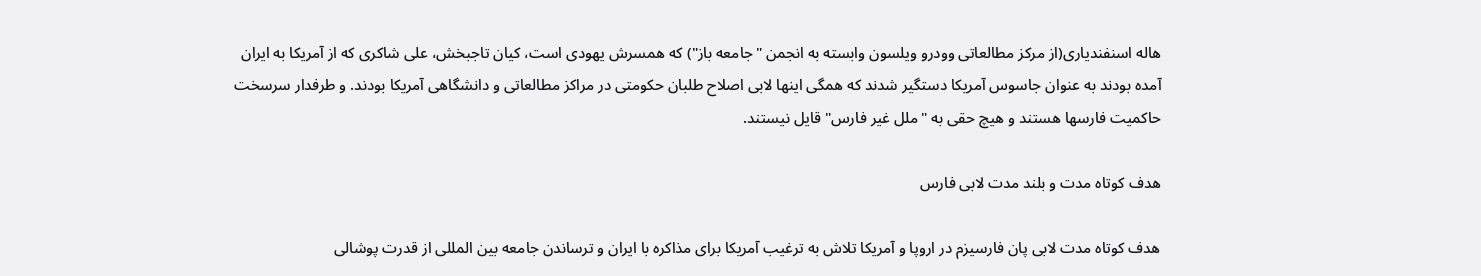هاله اسنفندیاری(از مرکز مطالعاتی وودرو ویلسون وابسته به انجمن "جامعه باز") که همسرش یهودی است، کیان تاجبخش، علی شاکری که از آمریکا به ایران آمده بودند به عنوان جاسوس آمریکا دستگیر شدند که همگی اینها لابی اصلاح طلبان حکومتی در مراکز مطالعاتی و دانشگاهی آمریکا بودند. و طرفدار سرسخت حاکمیت فارسها هستند و هیچ حقی به "ملل غیر فارس" قایل نیستند.

هدف کوتاه مدت و بلند مدت لابی فارس

هدف کوتاه مدت لابی پان فارسیزم در اروپا و آمریکا تلاش به ترغیب آمریکا برای مذاکره با ایران و ترساندن جامعه بین المللی از قدرت پوشالی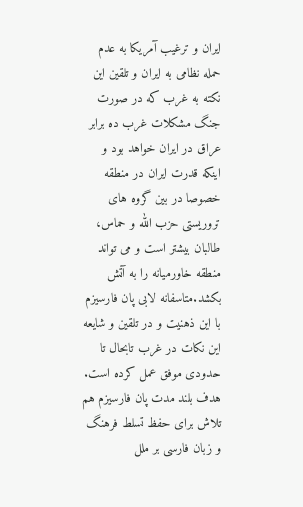ایران و ترغیب آمریکا به عدم حمله نظامی به ایران و تلقین این نکته به غرب که در صورت جنگ مشکلات غرب ده برابر عراق در ایران خواهد بود و اینکه قدرت ایران در منطقه خصوصا در بین گروه های تروریستی حزب الله و حماس، طالبان بیشتر است و می تواند منطقه خاورمیانه را به آتش بکشد.متاسفانه لابی پان فارسیزم با این ذهنیت و در تلقین و شایعه این نکات در غرب تابحال تا حدودی موفق عمل کرده است.
هدف بلند مدت پان فارسیزم هم تلاش برای حفظ تسلط فرهنگ و زبان فارسی بر ملل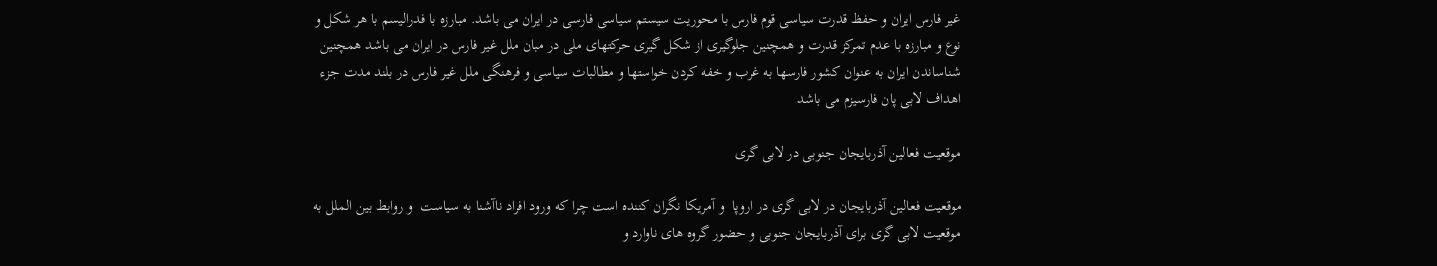غیر فارس ایران و حفظ قدرت سیاسی قوم فارس با محوریت سیستم سیاسی فارسی در ایران می باشد. مبارزه با فدرالیسم با هر شکل و نوع و مبارزه با عدم تمرکز قدرت و همچنین جلوگیری از شکل گیری حرکتهای ملی در مبان ملل غیر فارس در ایران می باشد همچنین شناساندن ایران به عنوان کشور فارسها به غرب و خفه کردن خواستها و مطالبات سیاسی و فرهنگی ملل غیر فارس در بلند مدت جزء اهداف لابی پان فارسیزم می باشد

موقعیت فعالین آذربایجان جنوبی در لابی گری

موقعیت فعالین آذربایجان در لابی گری در اروپا  و آمریکا نگران کننده است چرا که ورود افراد ناآشنا به سیاست  و روابط بین الملل به موقعیت لابی گری برای آذربایجان جنوبی و حضور گروه های ناوارد و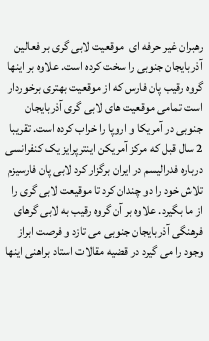رهبران غیر حرفه ای  موقعیت لابی گری بر فعالین آذربایجان جنوبی را سخت کرده است. علاوه بر اینها گروه رقیب پان فارس که از موقعیت بهتری برخوردار است تمامی موقعیت های لابی گری آذربایجان جنوبی در آمریکا و اروپا را خراب کرده است. تقریبا 2 سال قبل که مرکز آمریکن اینترپرایز یک کنفرانسی درباره فدرالیسم در ایران برگزار کرد لابی پان فارسیزم تلاش خود را دو چندان کرد تا موقیعت لابی گری را از ما بگیرد. علاوه بر آن گروه رقیب به لابی گرهای فرهنگی آذربایجان جنوبی می تازد و فرصت ابراز وجود را می گیرد در قضیه مقالات استاد براهنی اینها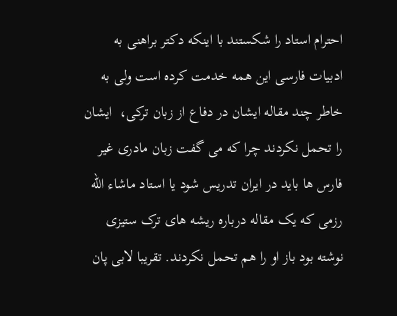احترام استاد را شکستند با اینکه دکتر براهنی به ادبیات فارسی این همه خدمت کرده است ولی به خاطر چند مقاله ایشان در دفاع از زبان ترکی،  ایشان را تحمل نکردند چرا که می گفت زبان مادری غیر فارس ها باید در ایران تدریس شود یا استاد ماشاء الله رزمی که یک مقاله درباره ریشه های ترک ستیزی نوشته بود باز او را هم تحمل نکردند. تقریبا لابی پان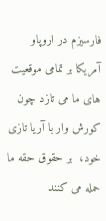فارسیزم در اروپاو آمریکا بر تمامی موقعیت های ما می تازد چون کورش وار با آریا تازی خود،  بر حقوق حقه ما حمله می کنند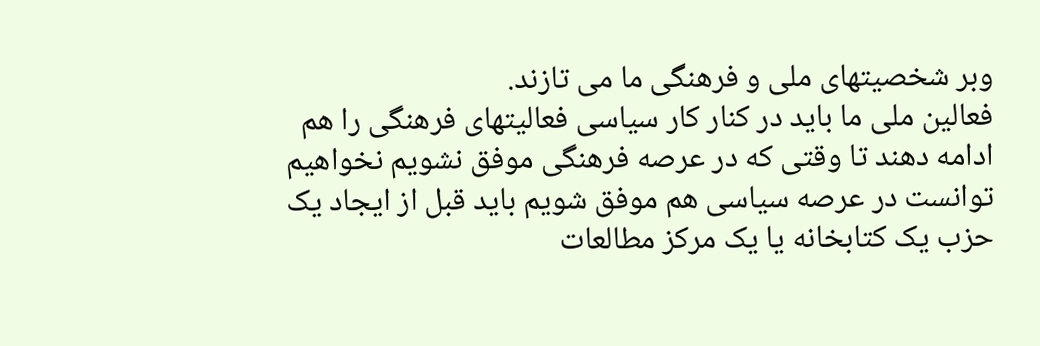وبر شخصیتهای ملی و فرهنگی ما می تازند.
فعالین ملی ما باید در کنار کار سیاسی فعالیتهای فرهنگی را هم ادامه دهند تا وقتی که در عرصه فرهنگی موفق نشویم نخواهیم توانست در عرصه سیاسی هم موفق شویم باید قبل از ایجاد یک حزب یک کتابخانه یا یک مرکز مطالعات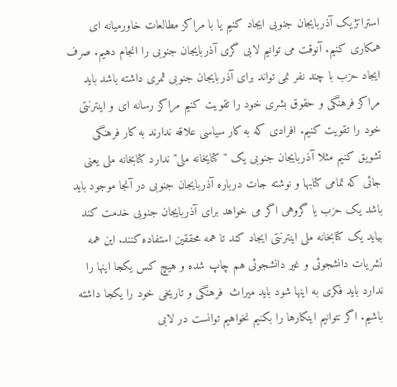استراتژیک آذربایجان جنوبی ایجاد کنیم یا با مراکز مطالعات خاورمیانه ای همکاری کنیم. آنوقت می توانیم لابی گری آذربایجان جنوبی را انجام دهیم. صرف ایجاد حزب با چند نفر نمی تواند برای آذربایجان جنوبی ثمری داشته باشد باید مراکز فرهنگی و حقوق بشری خود را تقویت کنیم مراکز رسانه ای و اینترنتی خود را تقویت کنیم. افرادی که به کار سیاسی علاقه ندارند به کار فرهنگی تشویق کنیم مثلا آذربایجان جنوبی یک "کتایخانه ملی" ندارد کتابخانه ملی یعنی جائی که تمامی کتابها و نوشته جات درباره آذربایجان جنوبی در آنجا موجود باید باشد یک حزب یا گروهی اگر می خواهد برای آذربایجان جنوبی خدمت کند بیاید یک کتابخانه ملی اینترنتی ایجاد کند تا همه محققین استفاده کنند. این همه نشریات دانشجوئی و غیر دانشجوئی هم چاپ شده و هیچ کس یکجا اینها را ندارد باید فکری به اینها شود باید میراث  فرهنگی و تاریخی خود را یکجا داشته باشیم. اگر نتوانیم اینکارها را بکنیم نخواهیم توانست در لابی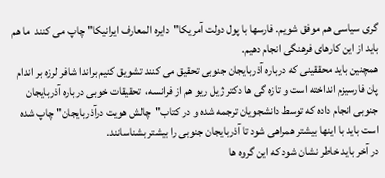گری سیاسی هم موفق شویم. فارسها با پول دولت آمریکا"دایره المعارف ایرانیکا" چاپ می کنند  ما هم باید از این کارهای فرهنگی انجام دهیم.
همچنین باید محققینی که درباره آذربایجان جنوبی تحقیق می کنند تشویق کنیم براندا شافر لرزه بر اندام پان فارسیزم انداخته است و تازه گی ها دکتر ژیل ریو هم از فرانسه،  تحقیقات خوبی درباره آذربایجان جنوبی انجام داده که توسط دانشجویان ترجمه شده و در کتاب"چالش هویت درآذربایجان" چاپ شده است باید با اینها بیشتر همراهی شود تا آذربایجان جنوبی را بیشتر بشناسانند.
در آخر باید خاطر نشان شود که این گروه ها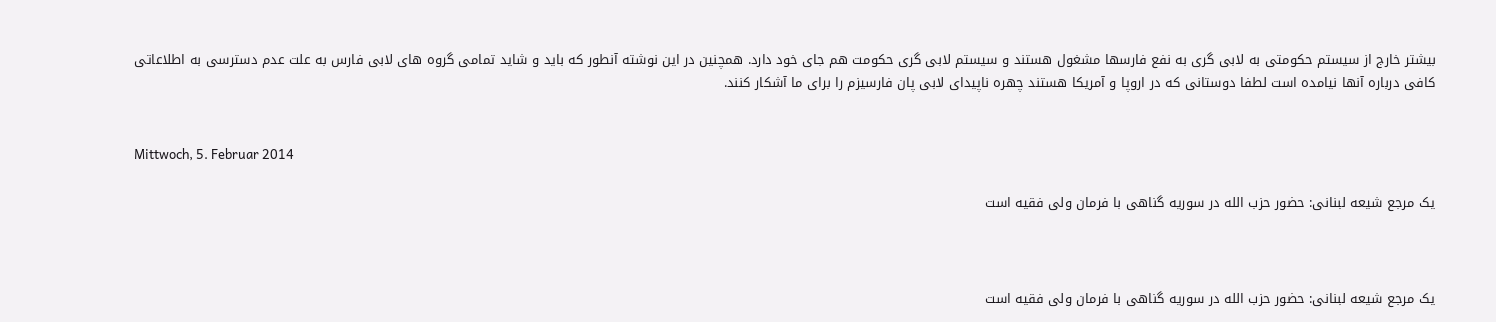بیشتر خارج از سیستم حکومتی به لابی گری به نفع فارسها مشغول هستند و سیستم لابی گری حکومت هم جای خود دارد. همچنین در این نوشته آنطور که باید و شاید تمامی گروه های لابی فارس به علت عدم دسترسی به اطلاعاتی کافی درباره آنها نیامده است لطفا دوستانی که در اروپا و آمریکا هستند چهره ناپیدای لابی پان فارسیزم را برای ما آشکار کنند.


Mittwoch, 5. Februar 2014

یک مرجع شیعه لبنانی: حضور حزب الله در سوریه گناهی با فرمان ولی فقیه است



یک مرجع شیعه لبنانی: حضور حزب الله در سوریه گناهی با فرمان ولی فقیه است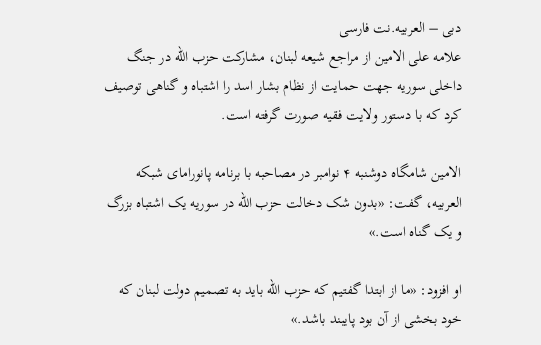دبی – العربیه.نت فارسی
علامه علی الامین از مراجع شیعه لبنان، مشارکت حزب الله در جنگ داخلی سوریه جهت حمایت از نظام بشار اسد را اشتباه و گناهی توصیف کرد که با دستور ولایت فقیه صورت گرفته است.

الامین شامگاه دوشنبه ۴ نوامبر در مصاحبه با برنامه پانورامای شبکه العربیه، گفت: «بدون شک دخالت حزب الله در سوریه یک اشتباه بزرگ و یک گناه است.»

او افزود: «ما از ابتدا گفتیم که حزب الله باید به تصمیم دولت لبنان که خود بخشی از آن بود پایبند باشد.»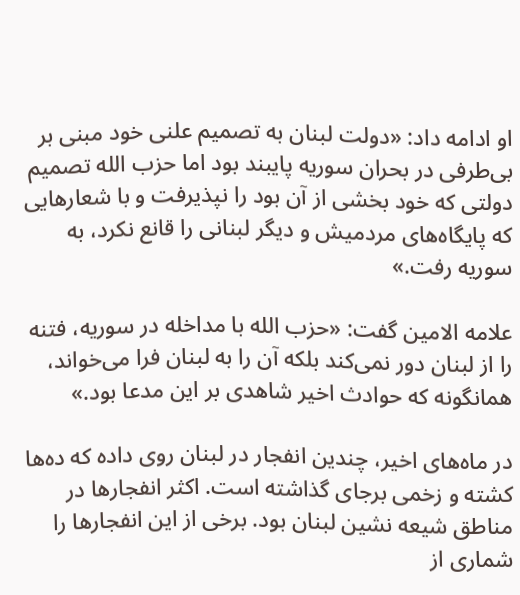او ادامه داد: «دولت لبنان به تصمیم علنی خود مبنی بر بی‌طرفی در بحران سوریه پایبند بود اما حزب الله تصمیم دولتی که خود بخشی از آن بود را نپذیرفت و با شعارهایی که پایگاه‌های مردمیش و دیگر لبنانی را قانع نکرد، به سوریه رفت.»

علامه الامین گفت: «حزب الله با مداخله در سوریه، فتنه را از لبنان دور نمی‌کند بلکه آن را به لبنان فرا می‌خواند، همانگونه که حوادث اخیر شاهدی بر این مدعا بود.»

در ماه‌های اخیر، چندین انفجار در لبنان روی داده که ده‌ها کشته و زخمی برجای گذاشته است. اکثر انفجار‌ها در مناطق شیعه نشین لبنان بود. برخی از این انفجار‌ها را شماری از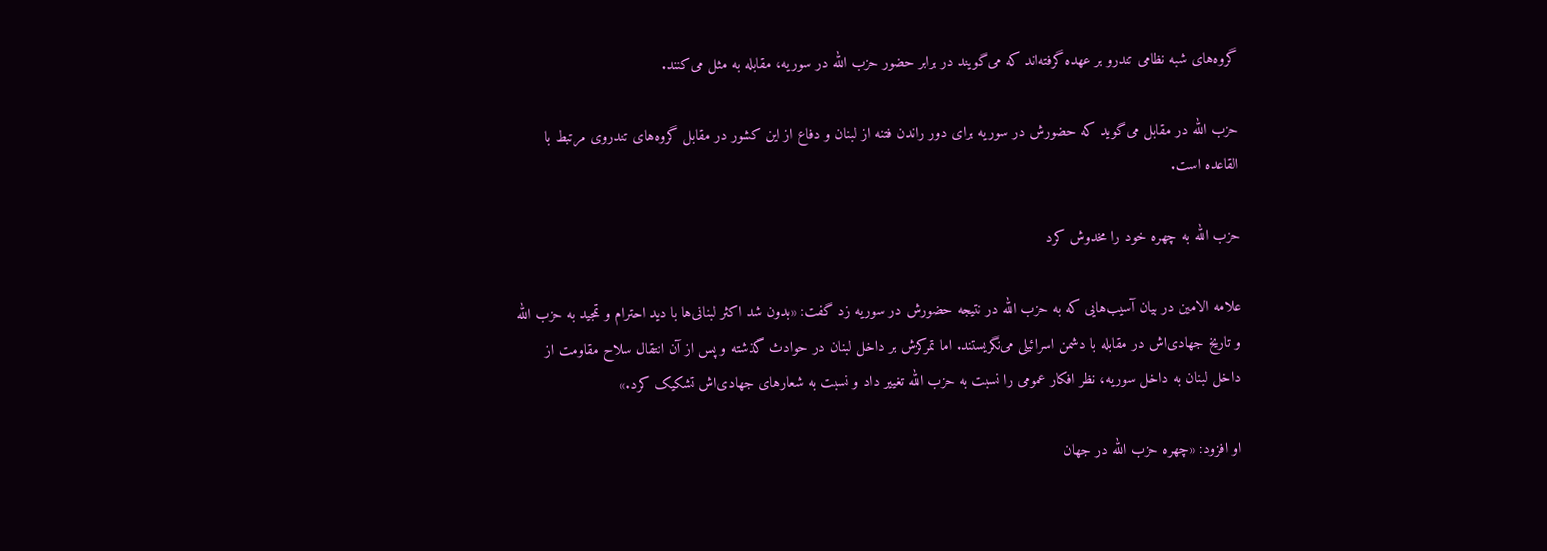گروه‌های شبه نظامی تندرو بر عهده گرفته‌اند که می‌گویند در برابر حضور حزب الله در سوریه، مقابله به مثل می‌کنند.

حزب الله در مقابل می‌گوید که حضورش در سوریه برای دور راندن فتنه از لبنان و دفاع از این کشور در مقابل گروه‌های تندروی مرتبط با القاعده است.

حزب الله به چهره خود را مخدوش کرد

علامه الامین در بیان آسیب‌هایی که به حزب الله در نتیجه حضورش در سوریه زد گفت: «بدون شد اکثر لبنانی‌ها با دید احترام و تمجید به حزب الله و تاریخ جهادی‌اش در مقابله با دشمن اسرائیلی می‌نگریستند. اما تمرکزش بر داخل لبنان در حوادث گذشته و پس از آن انتقال سلاح مقاومت از داخل لبنان به داخل سوریه، نظر افکار عمومی را نسبت به حزب الله تغییر داد و نسبت به شعارهای جهادی‌اش تشکیک کرد.»

او افزود: «چهره حزب الله در جهان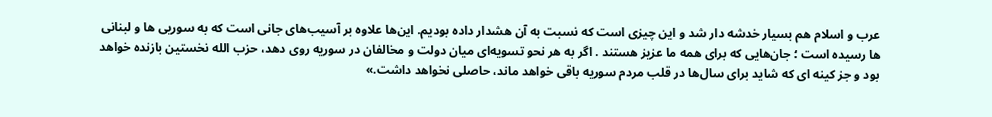عرب و اسلام هم بسیار خدشه دار شد و این چیزی است که نسبت به آن هشدار داده بودیم. این‌ها علاوه بر آسیب‌های جانی است که به سوریی ها و لبنانی ها رسیده است ؛ جان‌هایی که برای همه ما عزیز هستند . اگر به هر نحو تسویه‌ای میان دولت و مخالفان در سوریه روی دهد، حزب الله نخستین بازنده خواهد بود و جز کینه ای که شاید برای سال‌ها در قلب مردم سوریه باقی خواهد ماند، حاصلی نخواهد داشت.»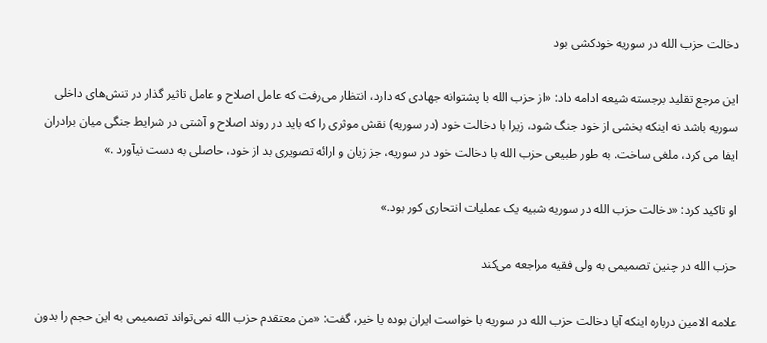دخالت حزب الله در سوریه خودکشی بود

این مرجع تقلید برجسته شیعه ادامه داد: «از حزب الله با پشتوانه جهادی که دارد، انتظار می‌رفت که عامل اصلاح و عامل تاثیر گذار در تنش‌های داخلی سوریه باشد نه اینکه بخشی از خود جنگ شود، زیرا با دخالت خود (در سوریه) نقش موثری را که باید در روند اصلاح و آشتی در شرایط جنگی میان برادران ایفا می کرد، ملغی ساخت. به طور طبیعی حزب الله با دخالت خود در سوریه، جز زیان و ارائه تصویری بد از خود، حاصلی به دست نیآورد .»

او تاکید کرد: «دخالت حزب الله در سوریه شبیه یک عملیات انتحاری کور بود.»

حزب الله در چنین تصمیمی به ولی فقیه مراجعه می‌کند

علامه الامین درباره اینکه آیا دخالت حزب الله در سوریه با خواست ایران بوده یا خیر، گفت: «من معتقدم حزب الله نمی‌تواند تصمیمی به این حجم را بدون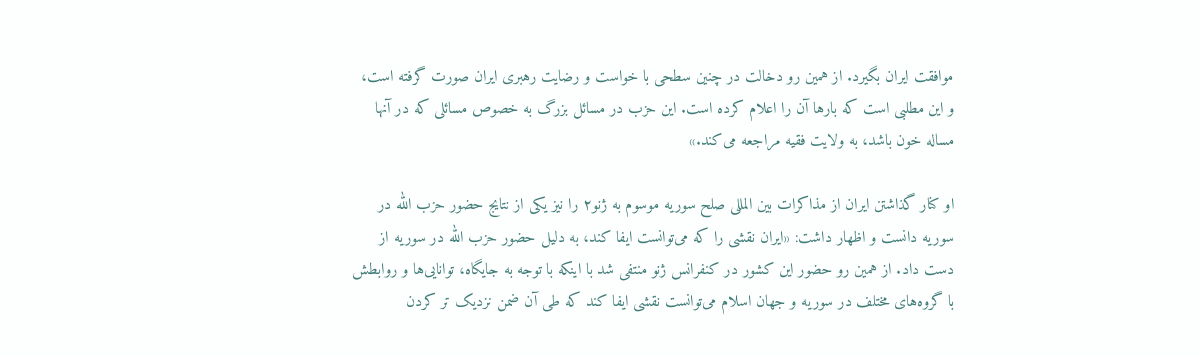موافقت ایران بگیرد. از همین رو دخالت در چنین سطحی با خواست و رضایت رهبری ایران صورت گرفته است، و این مطلبی است که بار‌ها آن را اعلام کرده است. این حزب در مسائل بزرگ به خصوص مسائلی که در آنها مساله خون باشد، به ولایت فقیه مراجعه می‌کند.»

او کنار گذاشتن ایران از مذاکرات بین المللی صلح سوریه موسوم به ژنو۲ را نیز یکی از نتایج حضور حزب الله در سوریه دانست و اظهار داشت: «ایران نقشی را که می‌توانست ایفا کند، به دلیل حضور حزب الله در سوریه از دست داد. از همین رو حضور این کشور در کنفرانس ژنو منتفی شد با اینکه با توجه به جایگاه، توانایی‌ها و روابطش با گروه‌های مختلف در سوریه و جهان اسلام می‌توانست نقشی ایفا کند که طی آن ضمن نزدیک تر کردن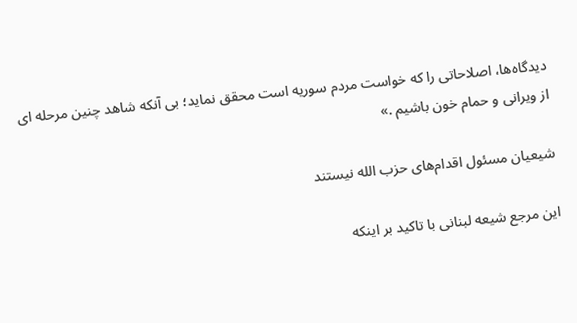دیدگاه‌ها، اصلاحاتی را که خواست مردم سوریه است محقق نماید؛ بی آنکه شاهد چنین مرحله ای از ویرانی و حمام خون باشیم .»

شیعیان مسئول اقدام‌های حزب الله نیستند

این مرجع شیعه لبنانی با تاکید بر اینکه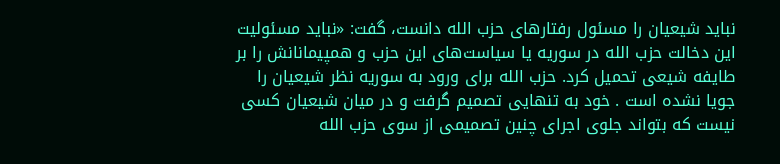نباید شیعیان را مسئول رفتارهای حزب الله دانست، گفت: «نباید مسئولیت این دخالت حزب الله در سوریه یا سیاست‌های این حزب و همپیمانانش را بر طایفه شیعی تحمیل کرد. حزب الله برای ورود به سوریه نظر شیعیان را جویا نشده است . خود به تنهایی تصمیم گرفت و در میان شیعیان کسی نیست که بتواند جلوی اجرای چنین تصمیمی از سوی حزب الله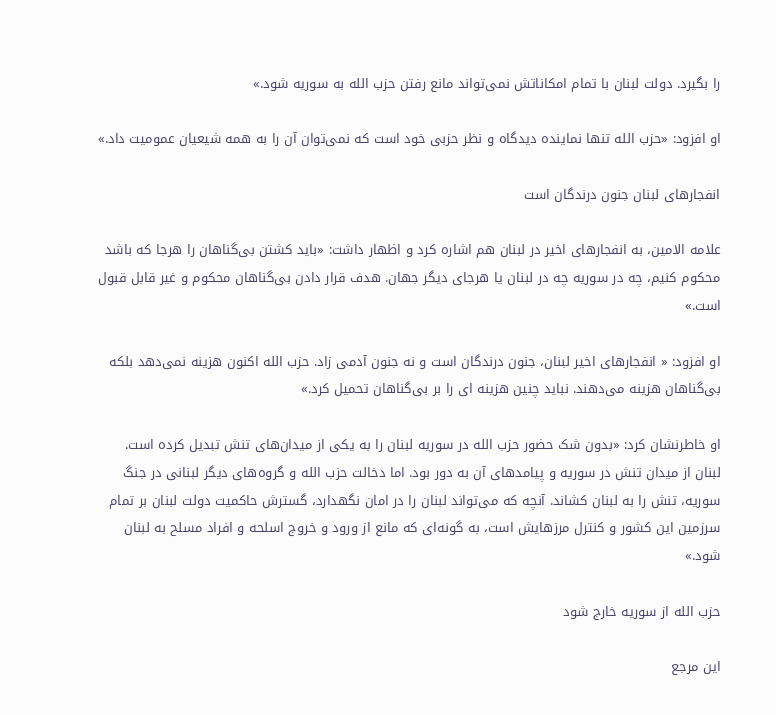را بگیرد. دولت لبنان با تمام امکاناتش نمی‌تواند مانع رفتن حزب الله به سوریه شود.»

او افزود: «حزب الله تنها نماینده دیدگاه و نظر حزبی خود است که نمی‌توان آن را به همه شیعیان عمومیت داد.»

انفجارهای لبنان جنون درندگان است

علامه الامین، به انفجارهای اخیر در لبنان هم اشاره کرد و اظهار داشت: «باید کشتن بی‌گناهان را هرجا که باشد محکوم کنیم، چه در سوریه چه در لبنان یا هرجای دیگر جهان. هدف قرار دادن بی‌گناهان محکوم و غیر قابل قبول است.»

او افزود: « انفجارهای اخیر لبنان، جنون درندگان است و نه جنون آدمی زاد. حزب الله اکنون هزینه نمی‌دهد بلکه بی‌گناهان هزینه می‌دهند. نباید چنین هزینه ای را بر بی‌گناهان تحمیل کرد.»

او خاطرنشان کرد: «بدون شک حضور حزب الله در سوریه لبنان را به یکی از میدان‌های تنش تبدیل کرده است. لبنان از میدان تنش در سوریه و پیامدهای آن به دور بود. اما دخالت حزب الله و گروه‌های دیگر لبنانی‌ در جنگ سوریه، تنش را به لبنان کشاند. آنچه که می‌تواند لبنان را در امان نگهدارد، گسترش حاکمیت دولت لبنان بر تمام سرزمین‌ این کشور و کنترل مرز‌هایش است، به گونه‌ای که مانع از ورود و خروج اسلحه و افراد مسلح به لبنان شود.»

حزب الله از سوریه خارج شود

این مرجع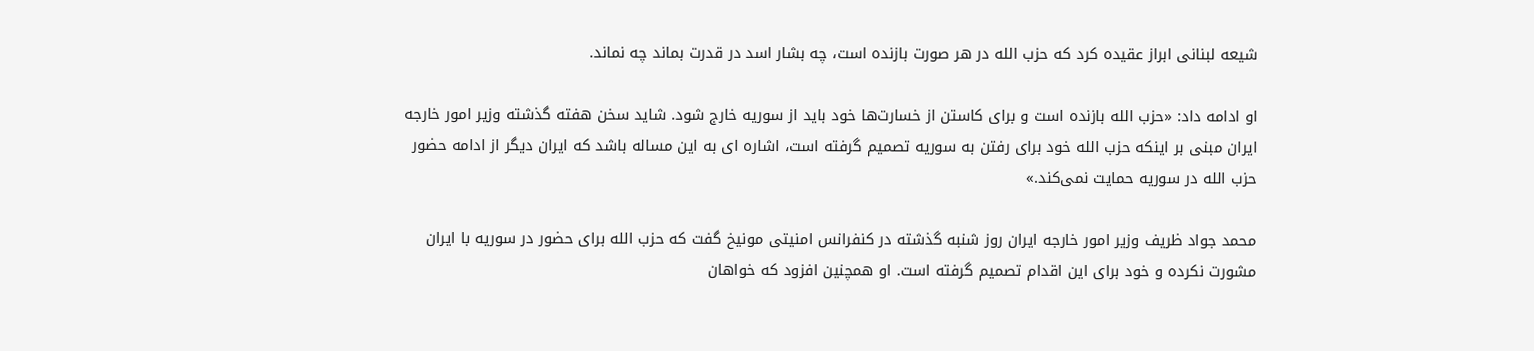شیعه لبنانی ابراز عقیده کرد که حزب الله در هر صورت بازنده است، چه بشار اسد در قدرت بماند چه نماند.

او ادامه داد: «حزب الله بازنده است و برای کاستن از خسارت‌ها خود باید از سوریه خارج شود. شاید سخن هفته گذشته وزیر امور خارجه ایران مبنی بر اینکه حزب الله خود برای رفتن به سوریه تصمیم گرفته است، اشاره ای به این مساله باشد که ایران دیگر از ادامه حضور حزب الله در سوریه حمایت نمی‌کند.»

محمد جواد ظریف وزیر امور خارجه ایران روز شنبه گذشته در کنفرانس امنیتی مونیخ گفت که حزب الله برای حضور در سوریه با ایران مشورت نکرده و خود برای این اقدام تصمیم گرفته است. او همچنین افزود که خواهان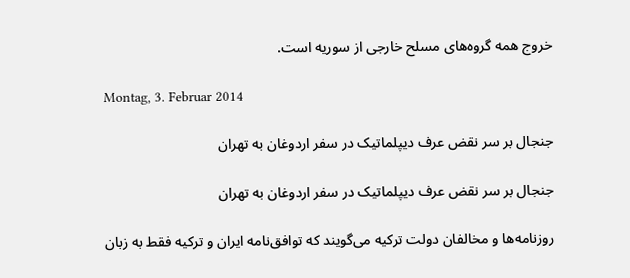خروج همه گروه‌های مسلح خارجی از سوریه است.

Montag, 3. Februar 2014

جنجال بر سر نقض عرف دیپلماتیک در سفر اردوغان به تهران

جنجال بر سر نقض عرف دیپلماتیک در سفر اردوغان به تهران

روزنامه‌ها و مخالفان دولت ترکیه می‌گویند که توافق‌نامه ایران و ترکیه فقط به زبان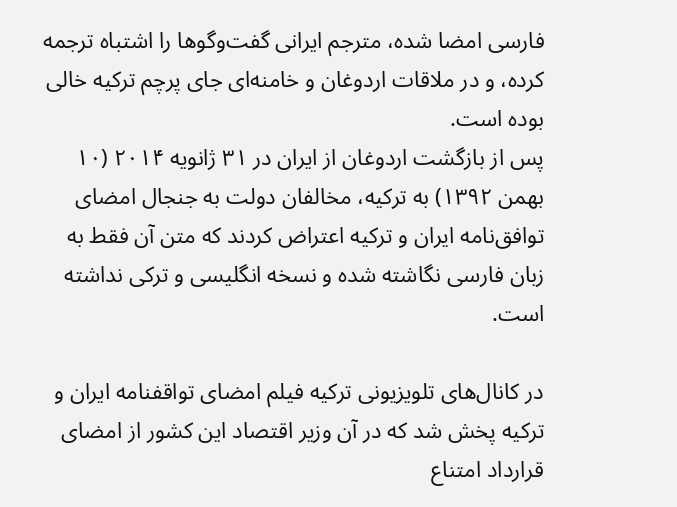فارسی امضا شده، مترجم ایرانی گفت‌و‌گوها را اشتباه ترجمه کرده، و در ملاقات اردوغان و خامنه‌ای جای پرچم ترکیه خالی بوده است.
پس از بازگشت اردوغان از ایران در ۳۱ ژانویه ۲۰۱۴ (۱۰ بهمن ۱۳۹۲) به ترکیه، مخالفان دولت به جنجال امضای توافق‌نامه ‌‌ایران و ترکیه اعتراض کردند که متن آن فقط به زبان فارسی نگاشته شده و نسخه انگلیسی و ترکی نداشته است.

در کانال‌های تلویزیونی ترکیه فیلم امضای تواقفنامه ایران و ترکیه پخش شد که در آن وزیر اقتصاد این کشور از امضای قرارداد امتناع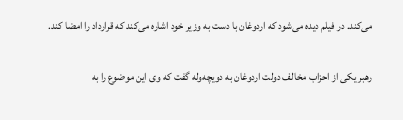می‌کند. در فیلم دیده می‌شود که اردوغان با دست به وزیر خود اشاره می‌کند که قرارداد را امضا کند.

رهبر یکی از احزاب مخالف دولت اردوغان به دویچه‌وله گفت که وی این موضوع را به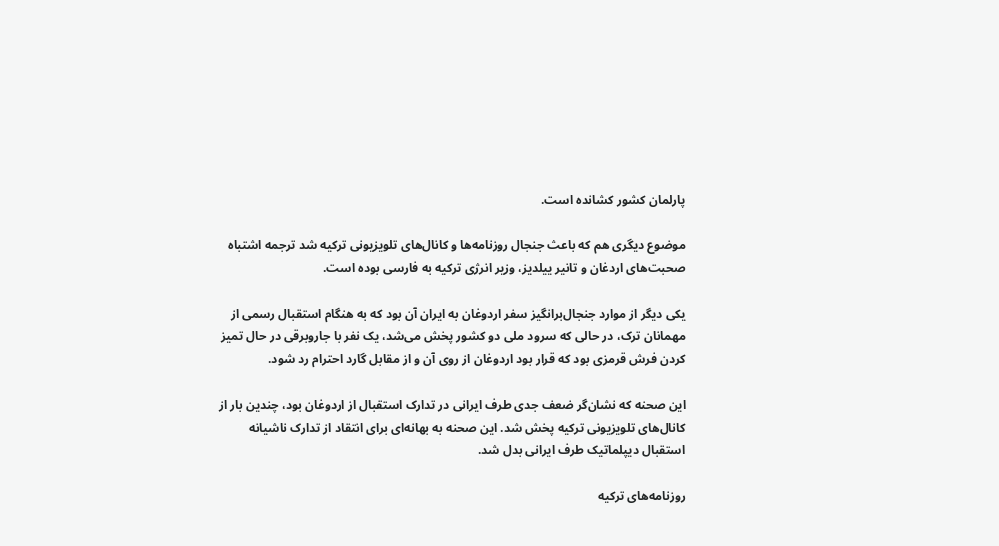پارلمان کشور کشانده است.

موضوع دیگری هم که باعث جنجال روزنامه‌ها و کانال‌های تلویزیونی ترکیه شد ترجمه اشتباه صحبت‌های اردغان و تانیر ییلدیز، وزیر انرژی ترکیه به فارسی بوده است.

یکی دیگر از موارد جنجال‌برانگیز سفر اردوغان به ایران آن بود که به هنگام استقبال رسمی از مهمانان ترک، در حالی که سرود ملی دو کشور پخش می‌شد، یک نفر با جاروبرقی در حال تمیز کردن فرش قرمزی بود که قرار بود اردوغان از روی آن و از مقابل گارد احترام رد شود.

این صحنه که نشان‌گر ضعف جدی طرف ایرانی در تدارک استقبال از اردوغان بود، چندین بار از کانال‌های تلویزیونی ترکیه پخش شد. این صحنه‌ به بهانه‌ای برای انتقاد از تدارک ناشیانه استقبال دیپلماتیک طرف ایرانی بدل شد.

روزنامه‌های ترکیه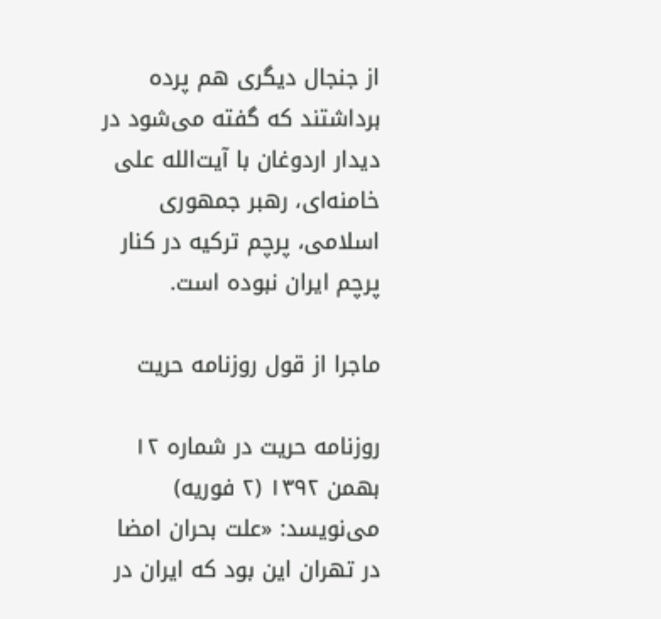از جنجال دیگری هم پرده برداشتند که گفته می‌شود در دیدار اردوغان با آیت‌الله علی خامنه‌ای، رهبر جمهوری اسلامی، پرچم ترکیه در کنار پرچم ایران نبوده است.

ماجرا از قول روزنامه حریت

روزنامه حریت در شماره ۱۲ بهمن ۱۳۹۲ (۲ فوریه) می‌نویسد: «علت بحران امضا در تهران این بود که ایران در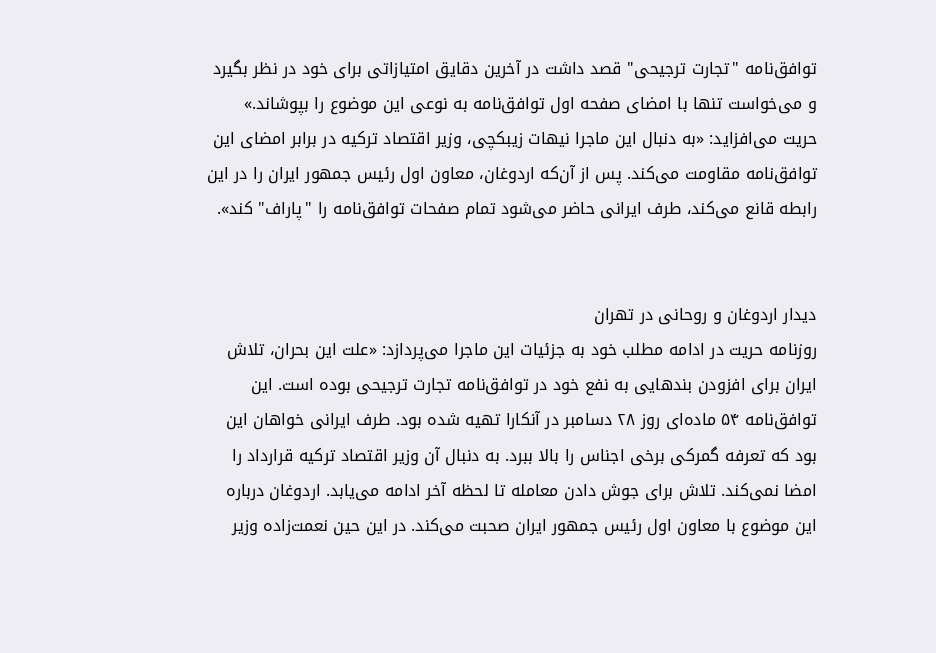توافق‌‌نامه "تجارت ترجیحی" قصد داشت در آخرین دقایق امتیازاتی برای خود در نظر بگیرد و می‌خواست تنها با امضای صفحه اول توافق‌نامه به نوعی این موضوع را بپوشاند.»
حریت می‌افزاید: «به دنبال این ماجرا نیهات زیبکچی، وزیر اقتصاد ترکیه در برابر امضای این توافق‌‌نامه مقاومت می‌کند. پس از آن‌که اردوغان، معاون اول رئیس جمهور ایران را در این رابطه قانع می‌کند، طرف ایرانی حاضر می‌شود تمام صفحات توافق‌نامه را "پاراف" کند».


دیدار اردوغان و روحانی در تهران
روزنامه حریت در ادامه مطلب خود به جزئیات این ماجرا می‌پردازد: «علت این بحران، تلاش ایران برای افزودن بندهایی به نفع خود در توافق‌نامه تجارت ترجیحی بوده است. این توافق‌نامه ۵۴ ماده‌ای روز ۲۸ دسامبر در آنکارا تهیه شده بود. طرف ایرانی خواهان این بود که تعرفه گمرکی برخی اجناس را بالا ببرد. به دنبال آن وزیر اقتصاد ترکیه قرارداد را امضا نمی‌کند. تلاش برای جوش دادن معامله تا لحظه آخر ادامه می‌یابد. اردوغان درباره این موضوع با معاون اول رئیس جمهور ایران صحبت می‌کند. در این حین نعمت‌زاده وزیر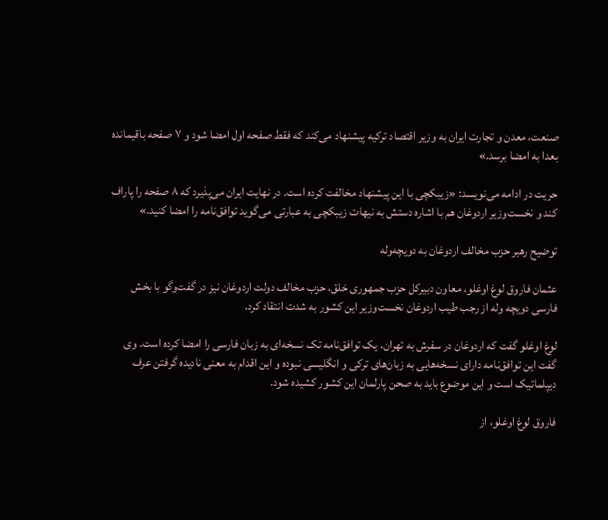صنعت، معدن و تجارت ایران به وزیر اقتصاد ترکیه پیشنهاد می‌کند که فقط صفحه اول امضا شود و ۷ صفحه باقیمانده بعدا به امضا برسد.»

حریت در ادامه می‌نویسد: «زیبکچی با این پیشنهاد مخالفت کرده است. در نهایت ایران می‌پذیرد که ۸ صفحه را پاراف کند و نخست‌وزیر اردوغان هم با اشاره دستش به نیهات زیبکچی به عبارتی می‌گوید توافق‌نامه را امضا کنید.»

توضیح رهبر حزب مخالف اردوغان به دویچه‌وله

عثمان فاروق لوغ اوغلو، معاون دبیرکل حزب جمهوری خلق، حزب مخالف دولت اردوغان نیز در گفت‌وگو با بخش فارسی دویچه وله از رجب طیب اردوغان نخست‌وزیر این کشور به شدت انتقاد کرد.

لوغ اوغلو گفت که اردوغان در سفرش به تهران، یک توافق‌نامه تک نسخه‌ای به زبان فارسی را امضا کرده است. وی گفت این توافق‌نامه دارای نسخه‌هایی به زبان‌های ترکی و انگلیسی نبوده و این اقدام به معنی نادیده گرفتن عرف دیپلماتیک است و این موضوع باید به صحن پارلمان این کشور کشیده شود.

فاروق لوغ اوغلو، از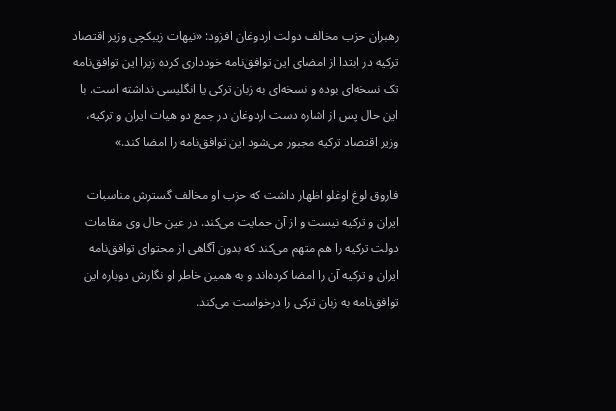رهبران حزب مخالف دولت اردوغان افزود: «نیهات زیبکچی وزیر اقتصاد ترکیه در ابتدا از امضای این توافق‌نامه خودداری کرده زیرا این توافق‌نامه تک نسخه‌ای بوده و نسخه‌ای به زبان ترکی یا انگلیسی نداشته است. با این حال پس از اشاره دست اردوغان در جمع دو هیات ایران و ترکیه، وزیر اقتصاد ترکیه مجبور می‌شود این توافق‌نامه را امضا کند.»

فاروق لوغ اوغلو اظهار داشت که حزب او مخالف گسترش مناسبات ایران و ترکیه نیست و از آن حمایت می‌کند. در عین حال وی مقامات دولت ترکیه را هم متهم می‌کند که بدون آگاهی از محتوای توافق‌نامه ایران و ترکیه آن را امضا کرده‌اند و به همین خاطر او نگارش دوباره این توافق‌نامه به زبان ترکی را درخواست می‌کند.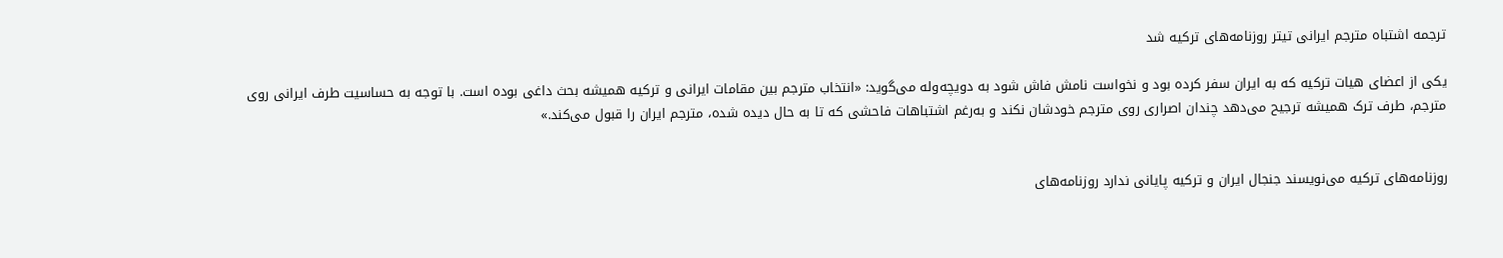ترجمه اشتباه مترجم ایرانی تیتر روزنامه‌های ترکیه شد

یکی از اعضای هیات ترکیه که به ایران سفر کرده بود و نخواست نامش فاش شود به دویچه‌وله می‌گوید: «انتخاب مترجم بین مقامات ایرانی و ترکیه همیشه بحث داغی بوده است. با توجه به حساسیت طرف ایرانی روی مترجم، طرف ترک همیشه ترجیح می‌دهد چندان اصراری روی مترجم خودشان نکند و به‌رغم اشتباهات فاحشی که تا به حال دیده شده، مترجم ایران را قبول می‌کند.»


روزنامه‌های ترکیه می‌نویسند جنجال ایران و ترکیه پایانی ندارد روزنامه‌های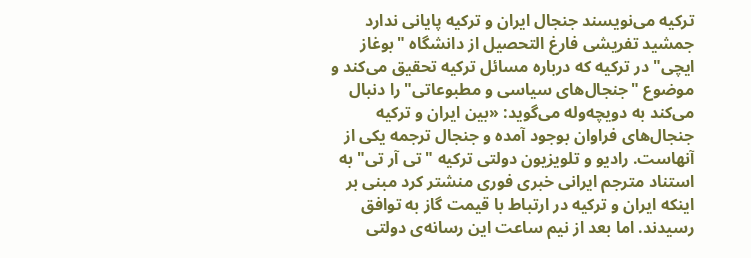ترکیه می‌نویسند جنجال ایران و ترکیه پایانی ندارد
جمشید تفریشی فارغ التحصیل از دانشگاه "بوغاز ایچی" در ترکیه که درباره مسائل ترکیه تحقیق می‌کند و موضوع "جنجال‌های سیاسی و مطبوعاتی" را دنبال می‌کند به دویچه‌وله می‌گوید: «بین ایران و ترکیه جنجال‌های فراوان بوجود آمده و جنجال ترجمه یکی از آنهاست. رادیو و تلویزیون دولتی ترکیه "تی آر تی" به استناد مترجم ایرانی خبری فوری منشتر کرد مبنی بر اینکه ایران و ترکیه در ارتباط با قیمت گاز به توافق رسیدند. اما بعد از نیم ساعت این رسانه‌ی دولتی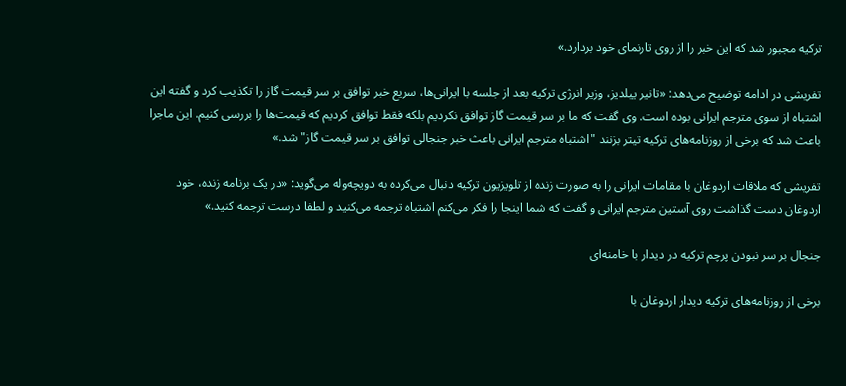ترکیه مجبور شد که این خبر را از روی تارنمای خود بردارد.»

تفریشی در ادامه توضیح می‌دهد: «تانیر ییلدیز، وزیر انرژی ترکیه بعد از جلسه با ایرانی‌ها، سریع خبر توافق بر سر قیمت گاز را تکذیب کرد و گفته این اشتباه از سوی مترجم ایرانی بوده است. وی گفت که ما بر سر قیمت گاز توافق نکردیم بلکه فقط توافق کردیم که قیمت‌ها را بررسی کنیم. این ماجرا باعث شد که برخی از روزنامه‌های ترکیه تیتر بزنند "اشتباه مترجم ایرانی باعث خبر جنجالی توافق بر سر قیمت گاز" شد.»

تفریشی که ملاقات اردوغان با مقامات ایرانی را به صورت زنده از تلویزیون ترکیه دنبال می‌کرده به دویچه‌وله می‌گوید: «در یک برنامه زنده، خود اردوغان دست گذاشت روی آستین مترجم ایرانی و گفت که شما اینجا را فکر می‌کنم اشتباه ترجمه می‌کنید و لطفا درست ترجمه کنید.»

جنجال بر سر نبودن پرچم ترکیه در دیدار با خامنه‌ای

برخی از روزنامه‌های ترکیه دیدار اردوغان با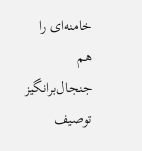خامنه‌ای را هم جنجال‌برانگیز توصیف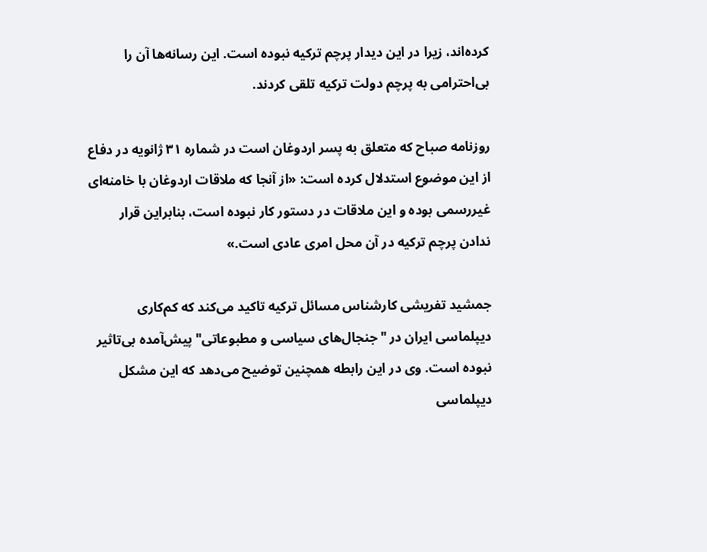کرده‌اند، زیرا در این دیدار پرچم ترکیه نبوده است. این رسانه‌ها آن را بی‌احترامی به پرچم دولت ترکیه تلقی کردند.

روزنامه صباح که متعلق به پسر اردوغان است در شماره ۳۱ ژانویه در دفاع از این موضوع استدلال کرده است: «از آنجا که ملاقات اردوغان با خامنه‌ای غیر‌رسمی بوده و این ملاقات در دستور کار نبوده است، بنابراین قرار ندادن پرچم ترکیه در آن محل امری عادی است.»

جمشید تفریشی کارشناس مسائل ترکیه تاکید می‌کند که کم‌کاری دیپلماسی ایران در "جنجال‌های سیاسی و مطبوعاتی" پیش‌آمده بی‌تاثیر نبوده است. وی در این رابطه همچنین توضیح می‌دهد که این مشکل دیپلماسی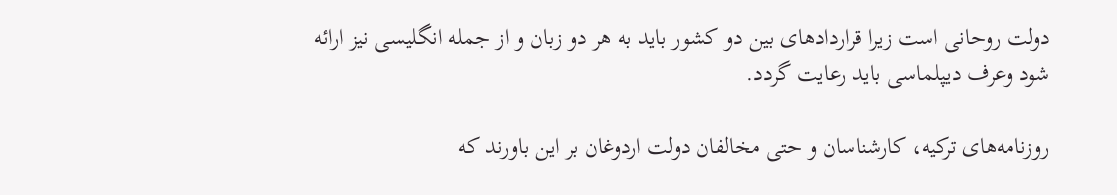دولت روحانی است زیرا قراردادهای بین دو کشور باید به هر دو زبان و از جمله انگلیسی نیز ارائه شود وعرف دیپلماسی باید رعایت گردد.

روزنامه‌های ترکیه، کارشناسان و حتی مخالفان دولت اردوغان بر این باورند که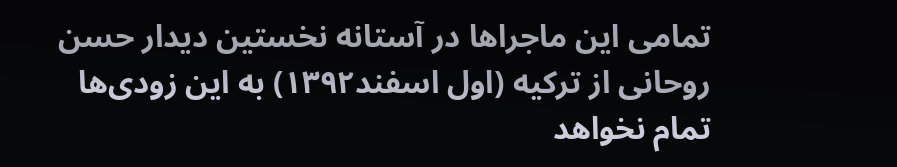تمامی این ماجراها در آستانه نخستین دیدار حسن روحانی از ترکیه (اول اسفند۱۳۹۲) به این زودی‌ها تمام نخواهد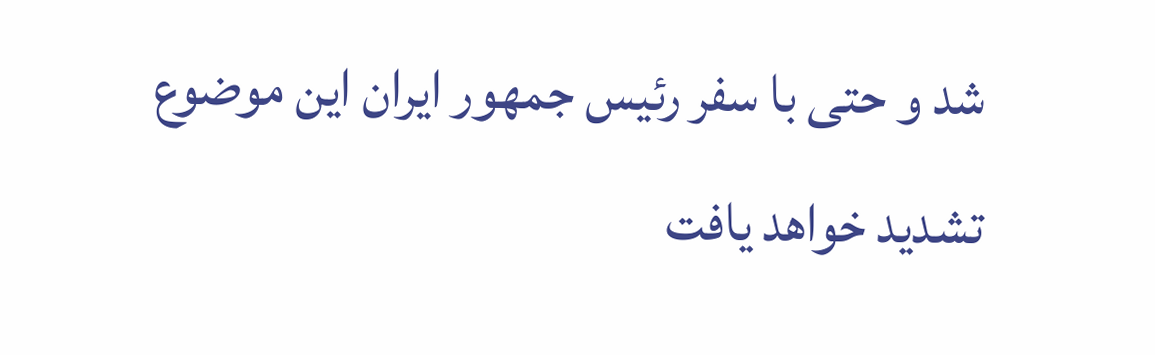شد و حتی با سفر رئیس جمهور ایران این موضوع تشدید خواهد یافت